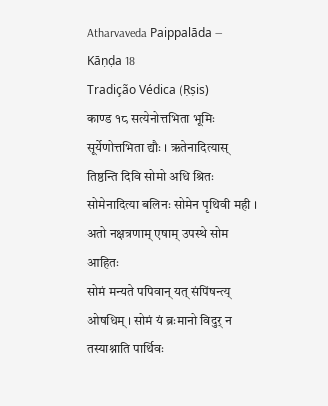Atharvaveda Paippalāda — Kāṇḍa 18
Tradição Védica (Ṛṣis)
काण्ड १८ सत्येनोत्तभिता भूमिः सूर्येणोत्तभिता द्यौः । ऋतेनादित्यास् तिष्ठन्ति दिवि सोमो अधि श्रितः
सोमेनादित्या बलिनः सोमेन पृथिवी मही । अतो नक्षत्रणाम् एषाम् उपस्थे सोम आहितः
सोमं मन्यते पपिवान् यत् संपिंषन्त्य् ओषधिम् । सोमं यं ब्रःमानो विदुर् न तस्याश्नाति पार्थिवः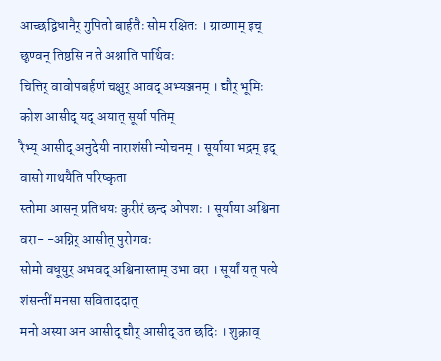आच्छद्विधानैर् गुपितो बार्हतैः सोम रक्षितः । ग्राव्णाम् इच् छृण्वन् तिष्ठसि न ते अश्नाति पार्थिवः
चित्तिर् वावोपबर्हणं चक्षुर् आवद् अभ्यञ्जनम् । द्यौर् भूमिः कोश आसीद् यद् अयात् सूर्या पतिम्
रैभ्य् आसीद् अनुदेयी नाराशंसी न्योचनम् । सूर्याया भद्रम् इद् वासो गाथयैति परिष्कृता
स्तोमा आसन् प्रतिधयः कुरीरं छन्द ओपशः । सूर्याया अश्विना वरा- -अग्निर् आसीत् पुरोगवः
सोमो वधूयुर् अभवद् अश्विनास्ताम् उभा वरा । सूर्यां यत् पत्ये शंसन्तीं मनसा सविताददात्
मनो अस्या अन आसीद् द्यौर् आसीद् उत छदिः । शुक्राव्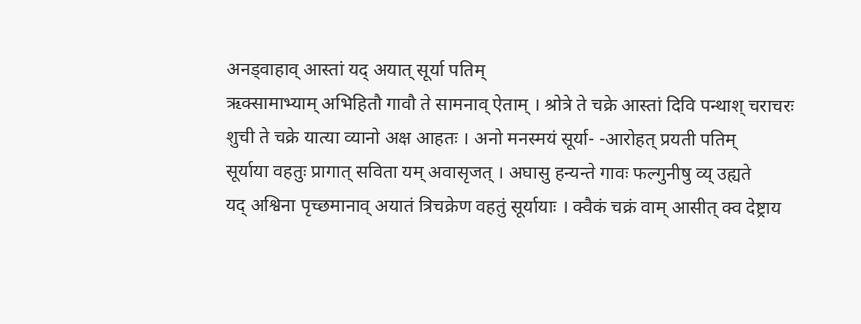अनड्वाहाव् आस्तां यद् अयात् सूर्या पतिम्
ऋक्सामाभ्याम् अभिहितौ गावौ ते सामनाव् ऐताम् । श्रोत्रे ते चक्रे आस्तां दिवि पन्थाश् चराचरः
शुची ते चक्रे यात्या व्यानो अक्ष आहतः । अनो मनस्मयं सूर्या- -आरोहत् प्रयती पतिम्
सूर्याया वहतुः प्रागात् सविता यम् अवासृजत् । अघासु हन्यन्ते गावः फल्गुनीषु व्य् उह्यते
यद् अश्विना पृच्छमानाव् अयातं त्रिचक्रेण वहतुं सूर्यायाः । क्वैकं चक्रं वाम् आसीत् क्व देष्ट्राय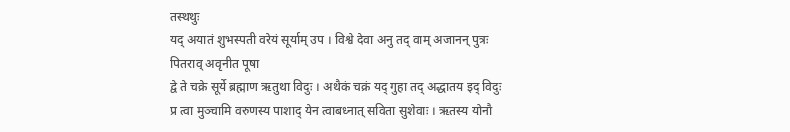तस्थथुः
यद् अयातं शुभस्पती वरेयं सूर्याम् उप । विश्वे देवा अनु तद् वाम् अजानन् पुत्रः पितराव् अवृनीत पूषा
द्वे ते चक्रे सूर्ये ब्रह्माण ऋतुथा विदुः । अथैकं चक्रं यद् गुहा तद् अद्धातय इद् विदुः
प्र त्वा मुञ्चामि वरुणस्य पाशाद् येन त्वाबध्नात् सविता सुशेवाः । ऋतस्य योनौ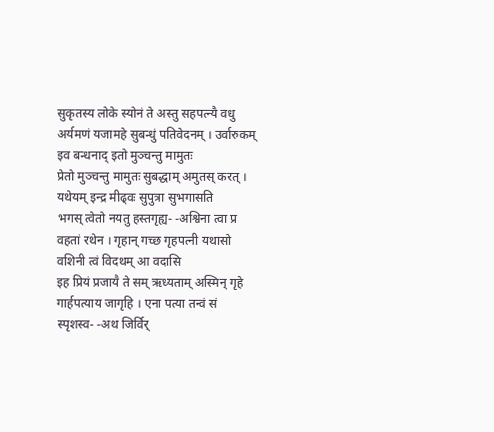सुकृतस्य लोके स्योनं ते अस्तु सहपत्न्यै वधु
अर्यमणं यजामहे सुबन्धुं पतिवेदनम् । उर्वारुकम् इव बन्धनाद् इतो मुञ्चन्तु मामुतः
प्रेतो मुञ्चन्तु मामुतः सुबद्धाम् अमुतस् करत् । यथेयम् इन्द्र मीढ्वः सुपुत्रा सुभगासति
भगस् त्वेतो नयतु हस्तगृह्य- -अश्विना त्वा प्र वहतां रथेन । गृहान् गच्छ गृहपत्नी यथासो वशिनी त्वं विदथम् आ वदासि
इह प्रियं प्रजायै ते सम् ऋध्यताम् अस्मिन् गृहे गार्हपत्याय जागृहि । एना पत्या तन्वं सं स्पृशस्व- -अथ जिर्विर्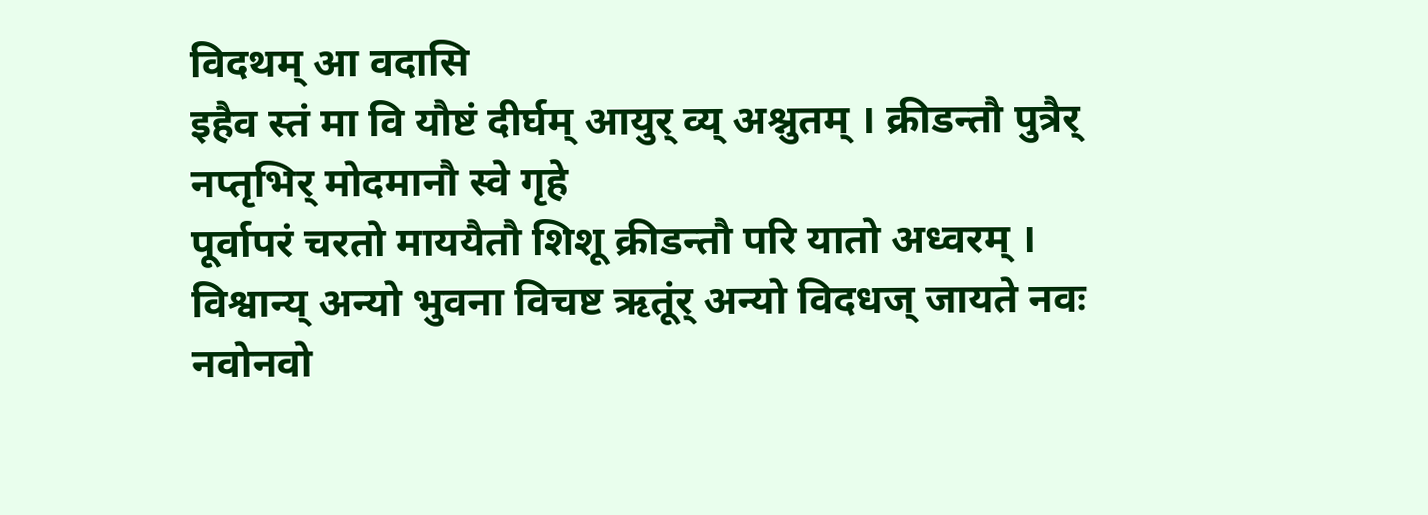विदथम् आ वदासि
इहैव स्तं मा वि यौष्टं दीर्घम् आयुर् व्य् अश्नुतम् । क्रीडन्तौ पुत्रैर् नप्तृभिर् मोदमानौ स्वे गृहे
पूर्वापरं चरतो माययैतौ शिशू क्रीडन्तौ परि यातो अध्वरम् । विश्वान्य् अन्यो भुवना विचष्ट ऋतूंर् अन्यो विदधज् जायते नवः
नवोनवो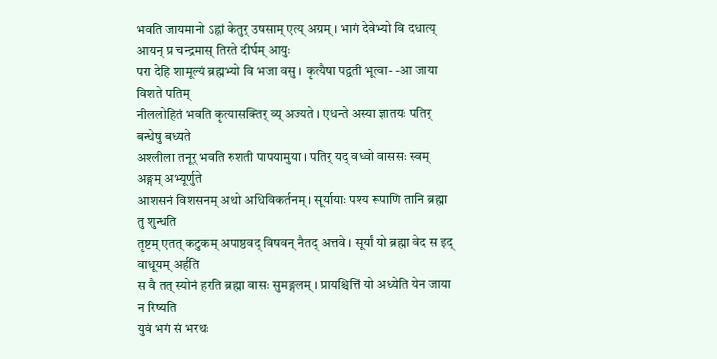भवति जायमानो ऽह्नां केतुर् उषसाम् एत्य् अग्रम् । भागं देवेभ्यो वि दधात्य् आयन् प्र चन्द्रमास् तिरते दीर्घम् आयुः
परा देहि शामूल्यं ब्रह्मभ्यो वि भजा वसु । कृत्यैषा पद्वती भूत्वा- -आ जाया विशते पतिम्
नीललोहितं भवति कृत्यासक्तिर् व्य् अज्यते । एधन्ते अस्या ज्ञातयः पतिर् बन्धेषु बध्यते
अश्लीला तनूर् भवति रुशती पापयामुया । पतिर् यद् वध्वो वाससः स्वम् अङ्गम् अभ्यूर्णुते
आशसनं विशसनम् अथो अधिविकर्तनम् । सूर्यायाः पश्य रूपाणि तानि ब्रह्मा तु शुन्धति
तृष्टम् एतत् कटुकम् अपाष्ठवद् विषवन् नैतद् अत्तवे । सूर्यां यो ब्रह्मा वेद स इद् वाधूयम् अर्हति
स वै तत् स्योनं हरति ब्रह्मा वासः सुमङ्गलम् । प्रायश्चित्तिं यो अध्येति येन जाया न रिष्यति
युवं भगं सं भरथः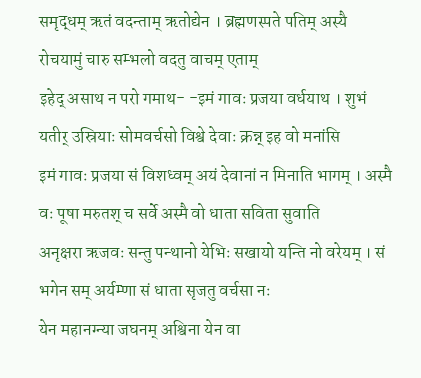समृद्धम् ऋतं वदन्ताम् ऋतोद्येन । ब्रह्मणस्पते पतिम् अस्यै रोचयामुं चारु सम्भलो वदतु वाचम् एताम्
इहेद् असाथ न परो गमाथ- -इमं गावः प्रजया वर्धयाथ । शुभं यतीर् उस्रियाः सोमवर्चसो विश्वे देवाः क्रन्न् इह वो मनांसि
इमं गावः प्रजया सं विशध्वम् अयं देवानां न मिनाति भागम् । अस्मै वः पूषा मरुतश् च सर्वे अस्मै वो धाता सविता सुवाति
अनृक्षरा ऋजवः सन्तु पन्थानो येभिः सखायो यन्ति नो वरेयम् । सं भगेन सम् अर्यम्णा सं धाता सृजतु वर्चसा नः
येन महानग्न्या जघनम् अश्विना येन वा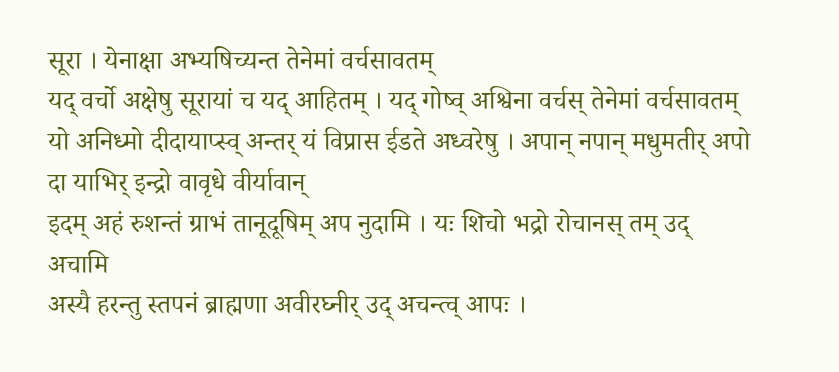सूरा । येनाक्षा अभ्यषिच्यन्त तेनेमां वर्चसावतम्
यद् वर्चो अक्षेषु सूरायां च यद् आहितम् । यद् गोष्व् अश्विना वर्चस् तेनेमां वर्चसावतम्
यो अनिध्मो दीदायाप्स्व् अन्तर् यं विप्रास ईडते अध्वरेषु । अपान् नपान् मधुमतीर् अपो दा याभिर् इन्द्रो वावृधे वीर्यावान्
इदम् अहं रुशन्तं ग्राभं तानूदूषिम् अप नुदामि । यः शिचो भद्रो रोचानस् तम् उद् अचामि
अस्यै हरन्तु स्तपनं ब्राह्मणा अवीरघ्नीर् उद् अचन्त्व् आपः ।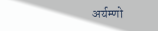अर्यम्णो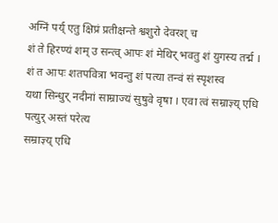अग्निं पर्य् एतु क्षिप्रं प्रतीक्षन्ते श्वशुरो देवरश् च
शं ते हिरण्यं शम् उ सन्त्व् आपः शं मेथिर् भवतु शं युगस्य तर्द्म । शं त आपः शतपवित्रा भवन्तु शं पत्या तन्वं सं स्पृशस्व
यथा सिन्धुर् नदीनां साम्राज्यं सुषुवे वृषा । एवा त्वं सम्राज्ञ्य् एधि पत्युर् अस्तं परेत्य
सम्राज्ञ्य् एधि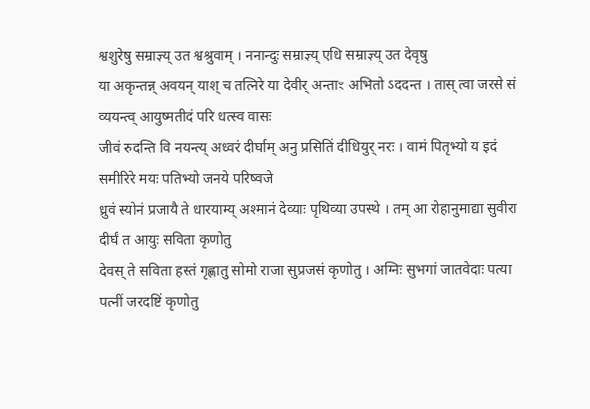श्वशुरेषु सम्राज्ञ्य् उत श्वश्रुवाम् । ननान्दुः सम्राज्ञ्य् एधि सम्राज्ञ्य् उत देवृषु
या अकृन्तन्न् अवयन् याश् च तत्निरे या देवीर् अन्ताꣳ अभितो ऽददन्त । तास् त्वा जरसे सं व्ययन्त्व् आयुष्मतीदं परि धत्स्व वासः
जीवं रुदन्ति वि नयन्त्य् अध्वरं दीर्घाम् अनु प्रसितिं दीधियुर् नरः । वामं पितृभ्यो य इदं समीरिरे मयः पतिभ्यो जनये परिष्वजे
ध्रुवं स्योनं प्रजायै ते धारयाम्य् अश्मानं देव्याः पृथिव्या उपस्थे । तम् आ रोहानुमाद्या सुवीरा दीर्घं त आयुः सविता कृणोतु
देवस् ते सविता हस्तं गृह्णातु सोमो राजा सुप्रजसं कृणोतु । अग्निः सुभगां जातवेदाः पत्या पत्नीं जरदष्टिं कृणोतु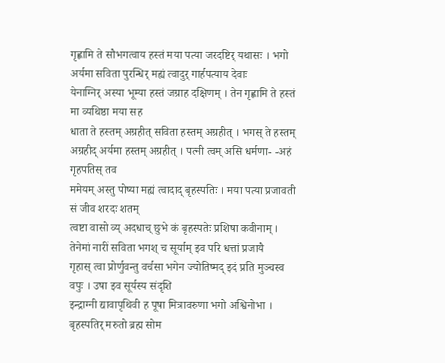गृह्णामि ते सौभगत्वाय हस्तं मया पत्या जरदष्टिर् यथासः । भगो अर्यमा सविता पुरन्धिर् मह्यं त्वादुर् गार्हपत्याय देवाः
येनाग्निर् अस्या भूम्या हस्तं जग्राह दक्षिणम् । तेन गृह्णामि ते हस्तं मा व्यथिष्ठा मया सह
धाता ते हस्तम् अग्रहीत् सविता हस्तम् अग्रहीत् । भगस् ते हस्तम् अग्रहीद् अर्यमा हस्तम् अग्रहीत् । पत्नी त्वम् असि धर्मणा- -अहं गृहपतिस् तव
ममेयम् अस्तु पोष्या मह्यं त्वादाद् बृहस्पतिः । मया पत्या प्रजावती सं जीव शरदः शतम्
त्वष्टा वासो व्य् अदधाच् छुभे कं बृहस्पतेः प्रशिषा कवीनाम् । तेनेमां नारीं सविता भगश् च सूर्याम् इव परि धत्तां प्रजायै
गृहास् त्वा प्रोर्णुवन्तु वर्चसा भगेन ज्योतिष्मद् इदं प्रति मुञ्चस्व वपुः । उषा इव सूर्यस्य संदृशि
इन्द्राग्नी द्यावापृथिवी ह पूषा मित्रावरुणा भगो अश्विनोभा । बृहस्पतिर् मरुतो ब्रह्म सोम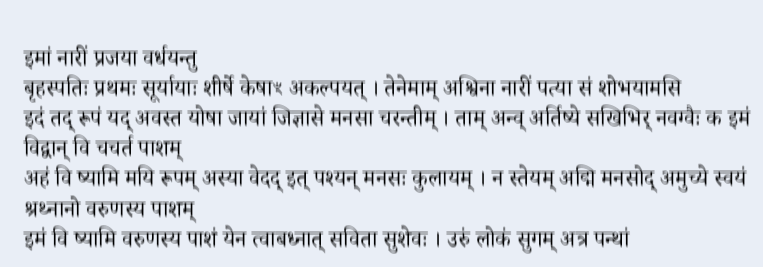इमां नारीं प्रजया वर्धयन्तु
बृहस्पतिः प्रथमः सूर्यायाः शीर्षे केषाꣳ अकल्पयत् । तेनेमाम् अश्विना नारीं पत्या सं शोभयामसि
इदं तद् रूपं यद् अवस्त योषा जायां जिज्ञासे मनसा चरन्तीम् । ताम् अन्व् अर्तिष्ये सखिभिर् नवग्वैः क इमं विद्वान् वि चचर्त पाशम्
अहं वि ष्यामि मयि रूपम् अस्या वेदद् इत् पश्यन् मनसः कुलायम् । न स्तेयम् अद्मि मनसोद् अमुच्ये स्वयं श्रथ्नानो वरुणस्य पाशम्
इमं वि ष्यामि वरुणस्य पाशं येन त्वाबध्नात् सविता सुशेवः । उरुं लोकं सुगम् अत्र पन्थां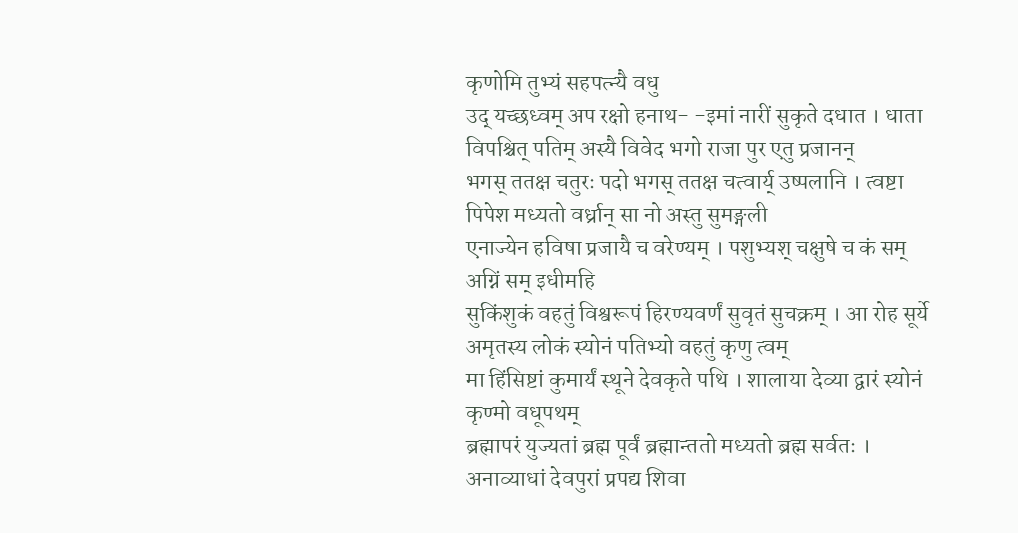कृणोमि तुभ्यं सहपत्न्यै वधु
उद् यच्छध्वम् अप रक्षो हनाथ- -इमां नारीं सुकृते दधात । धाता विपश्चित् पतिम् अस्यै विवेद भगो राजा पुर एतु प्रजानन्
भगस् ततक्ष चतुरः पदो भगस् ततक्ष चत्वार्य् उष्पलानि । त्वष्टा पिपेश मध्यतो वर्ध्रान् सा नो अस्तु सुमङ्गली
एनाज्येन हविषा प्रजायै च वरेण्यम् । पशुभ्यश् चक्षुषे च कं सम् अग्निं सम् इधीमहि
सुकिंशुकं वहतुं विश्वरूपं हिरण्यवर्णं सुवृतं सुचक्रम् । आ रोह सूर्ये अमृतस्य लोकं स्योनं पतिभ्यो वहतुं कृणु त्वम्
मा हिंसिष्टां कुमार्यं स्थूने देवकृते पथि । शालाया देव्या द्वारं स्योनं कृण्मो वधूपथम्
ब्रह्मापरं युज्यतां ब्रह्म पूर्वं ब्रह्मान्ततो मध्यतो ब्रह्म सर्वतः । अनाव्याधां देवपुरां प्रपद्य शिवा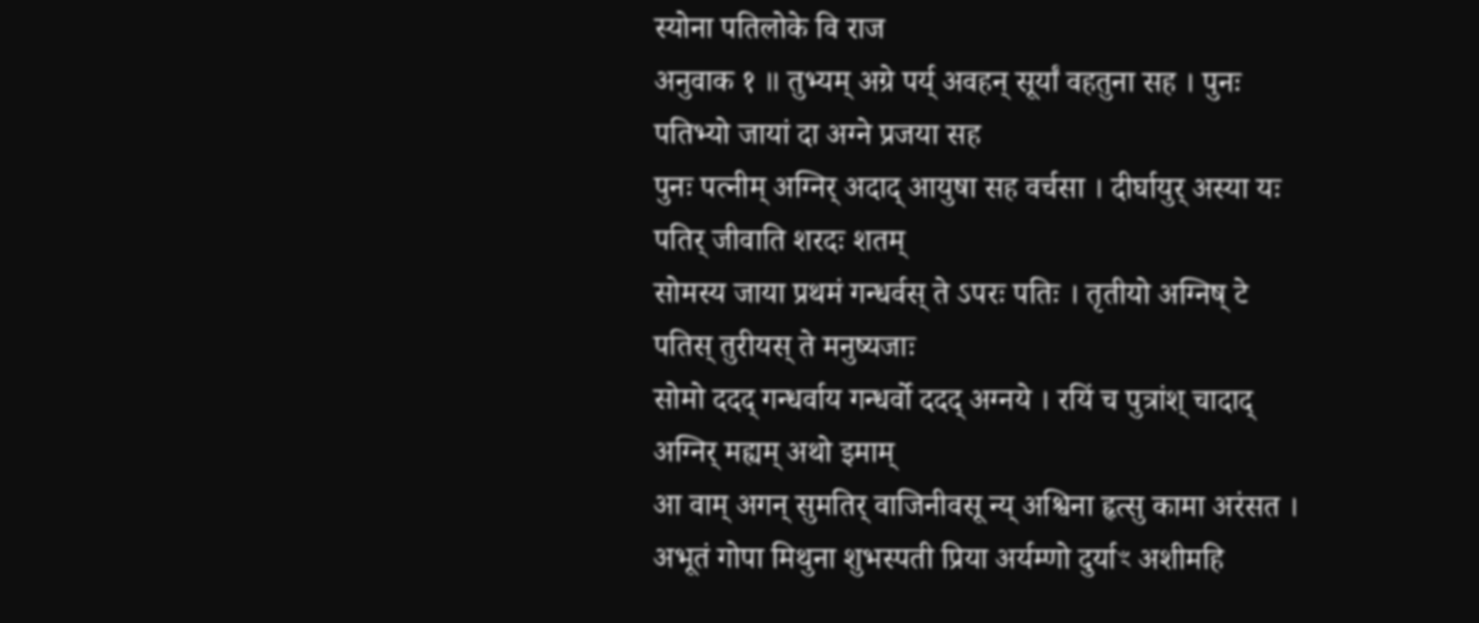स्योना पतिलोके वि राज
अनुवाक १ ॥ तुभ्यम् अग्रे पर्य् अवहन् सूर्यां वहतुना सह । पुनः पतिभ्यो जायां दा अग्ने प्रजया सह
पुनः पत्नीम् अग्निर् अदाद् आयुषा सह वर्चसा । दीर्घायुर् अस्या यः पतिर् जीवाति शरदः शतम्
सोमस्य जाया प्रथमं गन्धर्वस् ते ऽपरः पतिः । तृतीयो अग्निष् टे पतिस् तुरीयस् ते मनुष्यजाः
सोमो ददद् गन्धर्वाय गन्धर्वो ददद् अग्नये । रयिं च पुत्रांश् चादाद् अग्निर् मह्यम् अथो इमाम्
आ वाम् अगन् सुमतिर् वाजिनीवसू न्य् अश्विना हृत्सु कामा अरंसत । अभूतं गोपा मिथुना शुभस्पती प्रिया अर्यम्णो दुर्याꣳ अशीमहि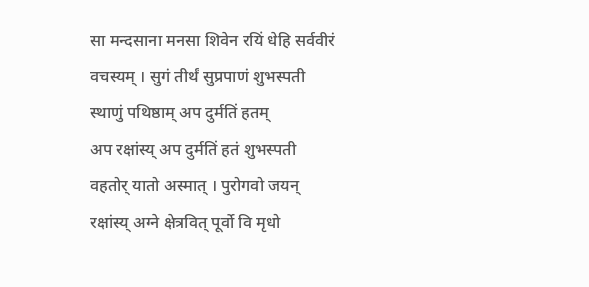सा मन्दसाना मनसा शिवेन रयिं धेहि सर्ववीरं वचस्यम् । सुगं तीर्थं सुप्रपाणं शुभस्पती स्थाणुं पथिष्ठाम् अप दुर्मतिं हतम्
अप रक्षांस्य् अप दुर्मतिं हतं शुभस्पती वहतोर् यातो अस्मात् । पुरोगवो जयन् रक्षांस्य् अग्ने क्षेत्रवित् पूर्वो वि मृधो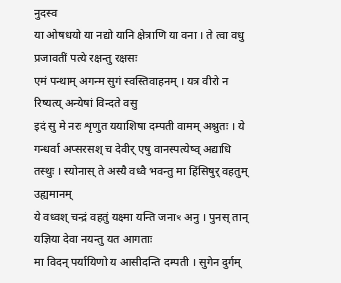नुदस्व
या ओषधयो या नद्यो यानि क्षेत्राणि या वना । ते त्वा वधु प्रजावतीं पत्ये रक्षन्तु रक्षसः
एमं पन्थाम् अगन्म सुगं स्वस्तिवाहनम् । यत्र वीरो न रिष्यत्य् अन्येषां विन्दते वसु
इदं सु मे नरः शृणुत ययाशिषा दम्पती वामम् अश्नुतः । ये गन्धर्वा अप्सरसश् च देवीर् एषु वानस्पत्येष्व् अद्याधि तस्थुः । स्योनास् ते अस्यै वध्वै भवन्तु मा हिंसिषुर् वहतुम् उह्यमानम्
ये वध्वश् चन्द्रं वहतुं यक्ष्मा यन्ति जनाꣳ अनु । पुनस् तान् यज्ञिया देवा नयन्तु यत आगताः
मा विदन् पर्यायिणो य आसीदन्ति दम्पती । सुगेन दुर्गम्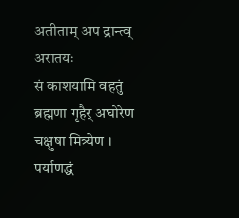अतीताम् अप द्रान्त्व् अरातयः
सं काशयामि वहतुं ब्रह्मणा गृहैर् अघोरेण चक्षुषा मित्र्येण । पर्याणद्धं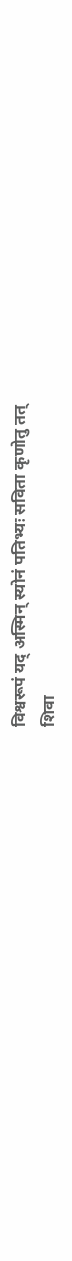विश्वरूपं यद् अस्मिन् स्योनं पतिभ्यः सविता कृणोतु तत्
शिवा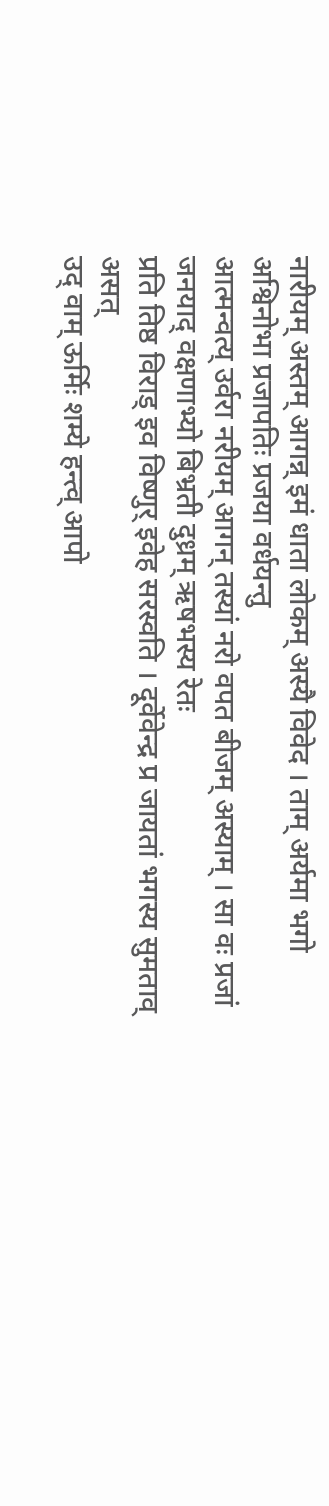नारीयम् अस्तम् आगन्न् इमं धाता लोकम् अस्यै विवेद । ताम् अर्यमा भगो अश्विनोभा प्रजापतिः प्रजया वर्धयन्तु
आत्मन्वत्य् उर्वरा नरीयम् आगन् तस्यां नरो वपत बीजम् अस्याम् । सा वः प्रजां जनयाद् वक्षणाभ्यो बिभ्रती दुध्रम् ऋषभस्य रेतः
प्रति तिष्ठ विराड् इव विष्णुर् इवेह सरस्वति । दूर्वेवेन्द्र प्र जायतां भगस्य सुमताव् असत्
उद् वाम् ऊर्मिः शम्ये हन्त्व् आपो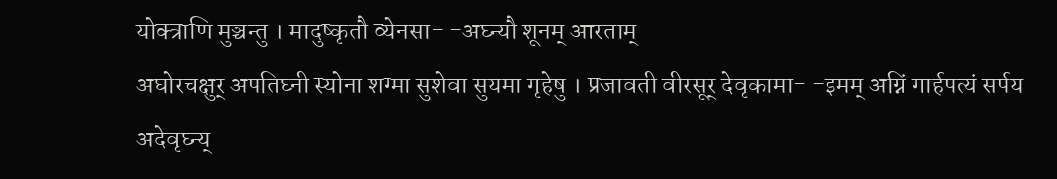योक्त्राणि मुञ्चन्तु । मादुष्कृतौ व्येनसा- -अघ्न्यौ शूनम् आरताम्
अघोरचक्षुर् अपतिघ्नी स्योना शग्मा सुशेवा सुयमा गृहेषु । प्रजावती वीरसूर् देवृकामा- -इमम् अग्निं गार्हपत्यं सर्पय
अदेवृघ्न्य्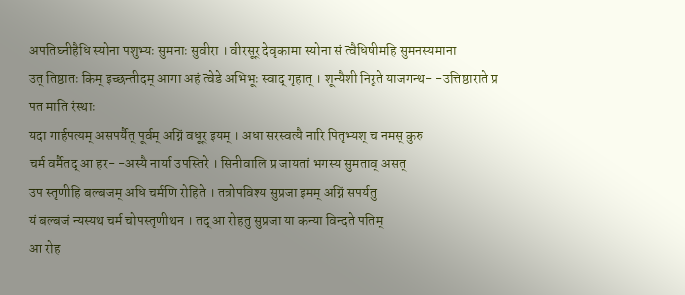अपतिघ्नीहैधि स्योना पशुभ्यः सुमनाः सुवीरा । वीरसूर् देवृकामा स्योना सं त्वैधिषीमहि सुमनस्यमाना
उत् तिष्ठातः किम् इच्छन्तीदम् आगा अहं त्वेडे अभिभूः स्वाद् गृहात् । शून्यैशी निरृते याजगन्थ- -उत्तिष्ठाराते प्र पत माति रंस्थाः
यदा गार्हपत्यम् असपर्यैत् पूर्वम् अग्निं वधूर् इयम् । अधा सरस्वत्यै नारि पितृभ्यश् च नमस् कुरु
चर्म वर्मैतद् आ हर- -अस्यै नार्या उपस्तिरे । सिनीवालि प्र जायतां भगस्य सुमताव् असत्
उप स्तृणीहि बल्बजम् अधि चर्मणि रोहिते । तत्रोपविश्य सुप्रजा इमम् अग्निं सपर्यतु
यं बल्बजं न्यस्यथ चर्म चोपस्तृणीथन । तद् आ रोहतु सुप्रजा या कन्या विन्दते पतिम्
आ रोह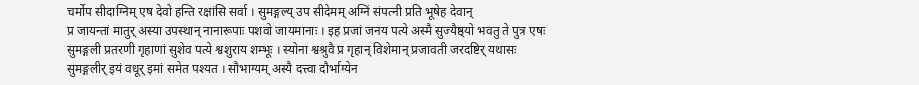चर्मोप सीदाग्निम् एष देवो हन्ति रक्षांसि सर्वा । सुमङ्गल्य् उप सीदेमम् अग्निं संपत्नी प्रति भूषेह देवान्
प्र जायन्तां मातुर् अस्या उपस्थान् नानारूपाः पशवो जायमानाः । इह प्रजां जनय पत्ये अस्मै सुज्यैष्ठ्यो भवतु ते पुत्र एषः
सुमङ्गली प्रतरणी गृहाणां सुशेव पत्ये श्वशुराय शम्भूः । स्योना श्वश्रुवै प्र गृहान् विशेमान् प्रजावती जरदष्टिर् यथासः
सुमङ्गलीर् इयं वधूर् इमां समेत पश्यत । सौभाग्यम् अस्यै दत्त्वा दौर्भाग्येन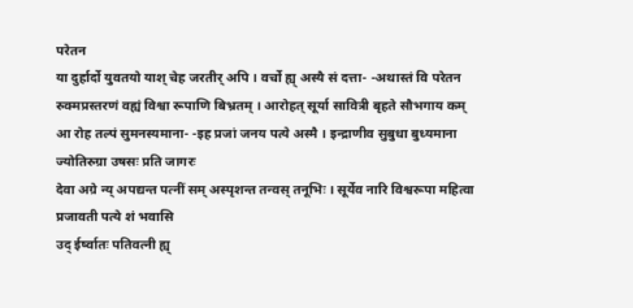परेतन
या दुर्हार्दो युवतयो याश् चेह जरतीर् अपि । वर्चो ह्य् अस्यै सं दत्ता- -अथास्तं वि परेतन
रुक्मप्रस्तरणं वह्यं विश्वा रूपाणि बिभ्रतम् । आरोहत् सूर्या सावित्री बृहते सौभगाय कम्
आ रोह तल्पं सुमनस्यमाना- -इह प्रजां जनय पत्ये अस्मै । इन्द्राणीव सुबुधा बुध्यमाना ज्योतिरुग्रा उषसः प्रति जागरः
देवा अग्रे न्य् अपद्यन्त पत्नीं सम् अस्पृशन्त तन्वस् तनूभिः । सूर्येव नारि विश्वरूपा महित्वा प्रजावती पत्ये शं भवासि
उद् ईर्ष्वातः पतिवत्नी ह्य्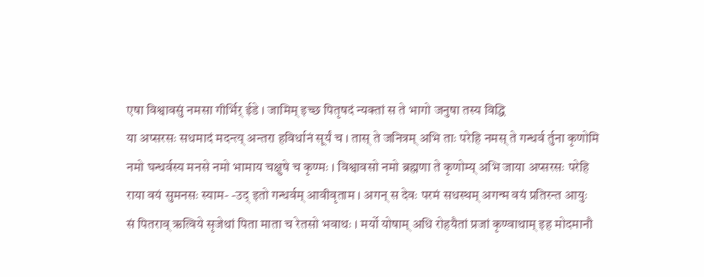एषा विश्वावसुं नमसा गीर्भिर् ईडे । जामिम् इच्छ पितृषदं न्यक्तां स ते भागो जनुषा तस्य विद्धि
या अप्सरसः सधमादं मदन्त्य् अन्तरा हविर्धानं सूर्यं च । तास् ते जनित्रम् अभि ताः परेहि नमस् ते गन्धर्व र्तुना कृणोमि
नमो घन्धर्वस्य मनसे नमो भामाय चक्षुषे च कृण्मः । विश्वावसो नमो ब्रह्मणा ते कृणोम्य् अभि जाया अप्सरसः परेहि
राया वयं सुमनसः स्याम- -उद् इतो गन्धर्वम् आवीवृताम । अगन् स देवः परमं सधस्थम् अगन्म वयं प्रतिरन्त आयुः
सं पितराव् ऋत्विये सृजेथां पिता माता च रेतसो भवाथः । मर्यो योषाम् अधि रोहयैतां प्रजां कृण्वाथाम् इह मोदमानौ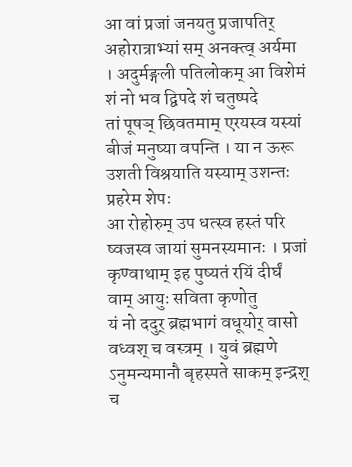आ वां प्रजां जनयतु प्रजापतिर् अहोरात्राभ्यां सम् अनक्त्व् अर्यमा । अदुर्मङ्गली पतिलोकम् आ विशेमं शं नो भव द्विपदे शं चतुष्पदे
तां पूषञ् छिवतमाम् एरयस्व यस्यां बीजं मनुष्या वपन्ति । या न ऊरू उशती विश्रयाति यस्याम् उशन्तः प्रहरेम शेपः
आ रोहोरुम् उप धत्स्व हस्तं परि ष्वजस्व जायां सुमनस्यमानः । प्रजां कृण्वाथाम् इह पुष्यतं रयिं दीर्घं वाम् आयुः सविता कृणोतु
यं नो ददुर् ब्रह्मभागं वधूयोर् वासो वध्वश् च वस्त्रम् । युवं ब्रह्मणे ऽनुमन्यमानौ बृहस्पते साकम् इन्द्रश् च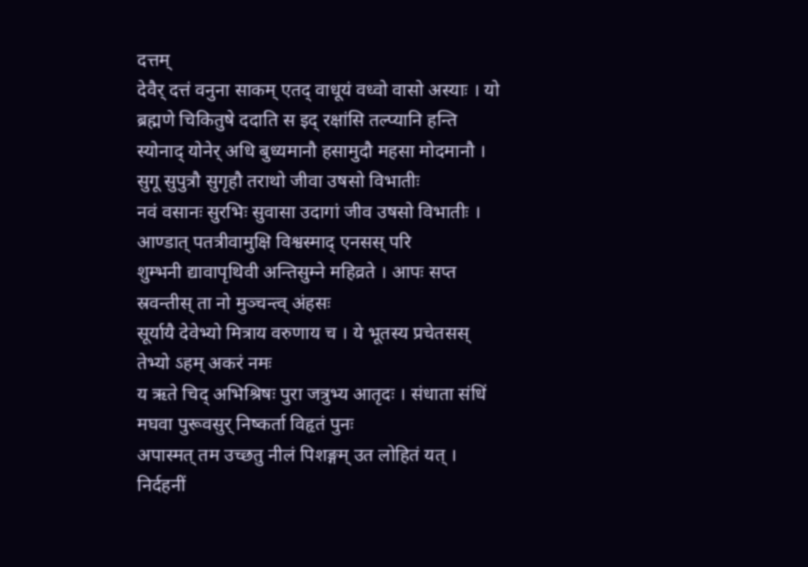दत्तम्
देवैर् दत्तं वनुना साकम् एतद् वाधूयं वध्वो वासो अस्याः । यो ब्रह्मणे चिकितुषे ददाति स इद् रक्षांसि तल्प्यानि हन्ति
स्योनाद् योनेर् अधि बुध्यमानौ हसामुदौ महसा मोदमानौ । सुगू सुपुत्रौ सुगृहौ तराथो जीवा उषसो विभातीः
नवं वसानः सुरभिः सुवासा उदागां जीव उषसो विभातीः । आण्डात् पतत्रीवामुक्षि विश्वस्माद् एनसस् परि
शुम्भनी द्यावापृथिवी अन्तिसुम्ने महिव्रते । आपः सप्त स्रवन्तीस् ता नो मुञ्चन्त्व् अंहसः
सूर्यायै देवेभ्यो मित्राय वरुणाय च । ये भूतस्य प्रचेतसस् तेभ्यो ऽहम् अकरं नमः
य ऋते चिद् अभिश्रिषः पुरा जत्रुभ्य आतृदः । संधाता संधिं मघवा पुरूवसुर् निष्कर्ता विहृतं पुनः
अपास्मत् तम उच्छतु नीलं पिशङ्गम् उत लोहितं यत् । निर्दहनीं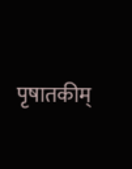पृषातकीम्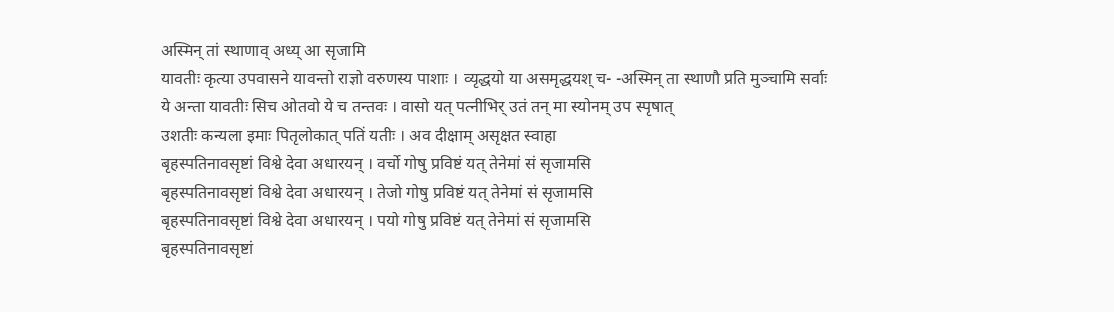अस्मिन् तां स्थाणाव् अध्य् आ सृजामि
यावतीः कृत्या उपवासने यावन्तो राज्ञो वरुणस्य पाशाः । व्यृद्धयो या असमृद्धयश् च- -अस्मिन् ता स्थाणौ प्रति मुञ्चामि सर्वाः
ये अन्ता यावतीः सिच ओतवो ये च तन्तवः । वासो यत् पत्नीभिर् उतं तन् मा स्योनम् उप स्पृषात्
उशतीः कन्यला इमाः पितृलोकात् पतिं यतीः । अव दीक्षाम् असृक्षत स्वाहा
बृहस्पतिनावसृष्टां विश्वे देवा अधारयन् । वर्चो गोषु प्रविष्टं यत् तेनेमां सं सृजामसि
बृहस्पतिनावसृष्टां विश्वे देवा अधारयन् । तेजो गोषु प्रविष्टं यत् तेनेमां सं सृजामसि
बृहस्पतिनावसृष्टां विश्वे देवा अधारयन् । पयो गोषु प्रविष्टं यत् तेनेमां सं सृजामसि
बृहस्पतिनावसृष्टां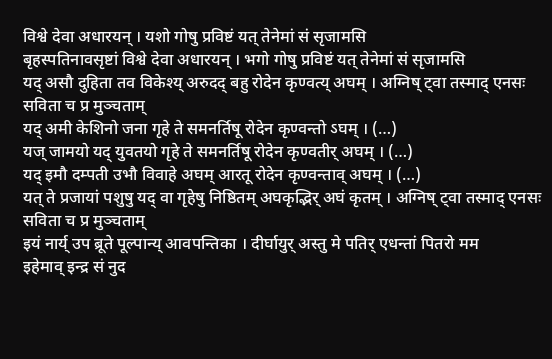विश्वे देवा अधारयन् । यशो गोषु प्रविष्टं यत् तेनेमां सं सृजामसि
बृहस्पतिनावसृष्टां विश्वे देवा अधारयन् । भगो गोषु प्रविष्टं यत् तेनेमां सं सृजामसि
यद् असौ दुहिता तव विकेश्य् अरुदद् बहु रोदेन कृण्वत्य् अघम् । अग्निष् ट्वा तस्माद् एनसः सविता च प्र मुञ्चताम्
यद् अमी केशिनो जना गृहे ते समनर्तिषू रोदेन कृण्वन्तो ऽघम् । (…)
यज् जामयो यद् युवतयो गृहे ते समनर्तिषू रोदेन कृण्वतीर् अघम् । (…)
यद् इमौ दम्पती उभौ विवाहे अघम् आरतू रोदेन कृण्वन्ताव् अघम् । (…)
यत् ते प्रजायां पशुषु यद् वा गृहेषु निष्ठितम् अघकृद्भिर् अघं कृतम् । अग्निष् ट्वा तस्माद् एनसः सविता च प्र मुञ्चताम्
इयं नार्य् उप ब्रूते पूल्पान्य् आवपन्तिका । दीर्घायुर् अस्तु मे पतिर् एधन्तां पितरो मम
इहेमाव् इन्द्र सं नुद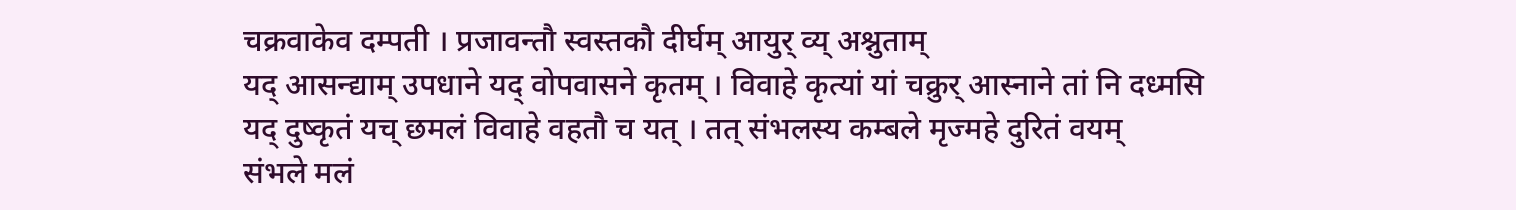चक्रवाकेव दम्पती । प्रजावन्तौ स्वस्तकौ दीर्घम् आयुर् व्य् अश्नुताम्
यद् आसन्द्याम् उपधाने यद् वोपवासने कृतम् । विवाहे कृत्यां यां चक्रुर् आस्नाने तां नि दध्मसि
यद् दुष्कृतं यच् छमलं विवाहे वहतौ च यत् । तत् संभलस्य कम्बले मृज्महे दुरितं वयम्
संभले मलं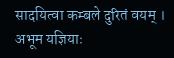सादयित्वा कम्बले दुरितं वयम् । अभूम यज्ञियाः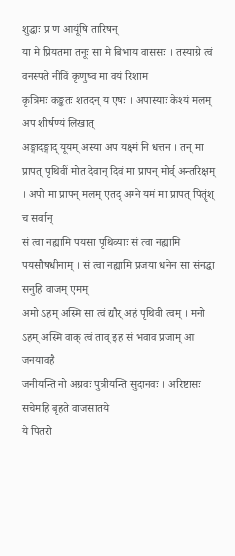शुद्धाः प्र ण आयूंषि तारिषन्
या मे प्रियतमा तनूः सा मे बिभाय वाससः । तस्याग्रे त्वं वनस्पते नीविं कृणुष्व मा वयं रिशाम
कृत्रिमः कङ्कतः शतदन् य एषः । अपास्याः केश्यं मलम् अप शीर्षण्यं लिखात्
अङ्गादङ्गाद् यूयम् अस्या अप यक्ष्मं नि धत्तन । तन् मा प्रापत् पृथिवीं मोत देवान् दिवं मा प्रापन् मोर्व् अन्तरिक्षम् । अपो मा प्रापन् मलम् एतद् अग्ने यमं मा प्रापत् पितॄंश् च सर्वान्
सं त्वा नह्यामि पयसा पृथिव्याः सं त्वा नह्यामि पयसौषधीनाम् । सं त्वा नह्यामि प्रजया धनेन सा संनद्धा सनुहि वाजम् एमम्
अमो ऽहम् अस्मि सा त्वं द्यौर् अहं पृथिवी त्वम् । मनो ऽहम् अस्मि वाक् त्वं ताव् इह सं भवाव प्रजाम् आ जनयावहै
जनीयन्ति नो अग्रवः पुत्रीयन्ति सुदानवः । अरिष्टासः सचेमहि बृहते वाजसातये
ये पितरो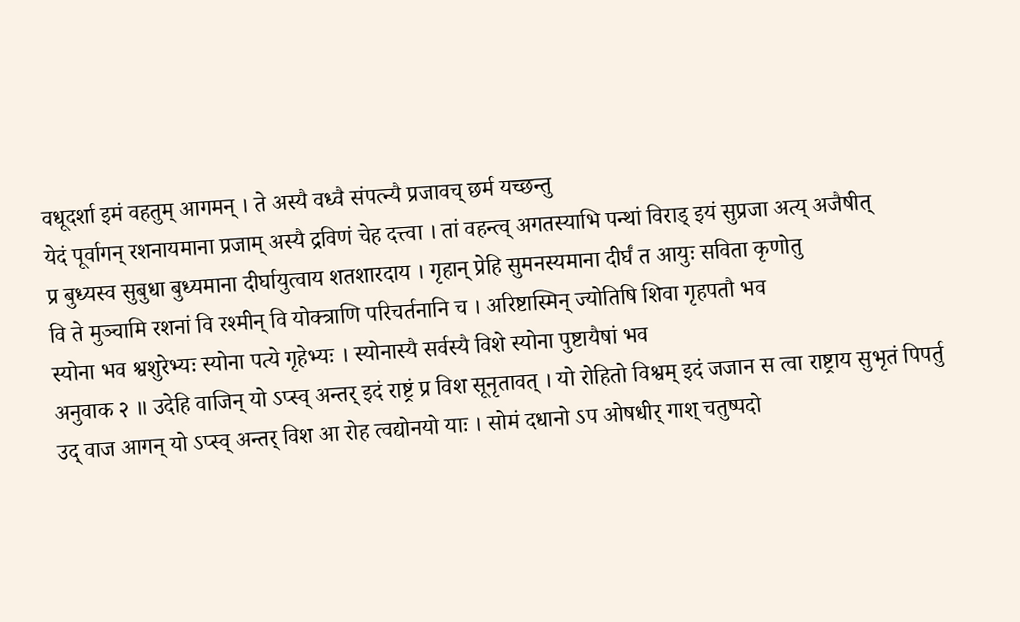वधूदर्शा इमं वहतुम् आगमन् । ते अस्यै वध्वै संपत्न्यै प्रजावच् छर्म यच्छन्तु
येदं पूर्वागन् रशनायमाना प्रजाम् अस्यै द्रविणं चेह दत्त्वा । तां वहन्त्व् अगतस्याभि पन्थां विराड् इयं सुप्रजा अत्य् अजैषीत्
प्र बुध्यस्व सुबुधा बुध्यमाना दीर्घायुत्वाय शतशारदाय । गृहान् प्रेहि सुमनस्यमाना दीर्घं त आयुः सविता कृणोतु
वि ते मुञ्चामि रशनां वि रश्मीन् वि योक्त्राणि परिचर्तनानि च । अरिष्टास्मिन् ज्योतिषि शिवा गृहपतौ भव
स्योना भव श्वशुरेभ्यः स्योना पत्ये गृहेभ्यः । स्योनास्यै सर्वस्यै विशे स्योना पुष्टायैषां भव
अनुवाक २ ॥ उदेहि वाजिन् यो ऽप्स्व् अन्तर् इदं राष्ट्रं प्र विश सूनृतावत् । यो रोहितो विश्वम् इदं जजान स त्वा राष्ट्राय सुभृतं पिपर्तु
उद् वाज आगन् यो ऽप्स्व् अन्तर् विश आ रोह त्वद्योनयो याः । सोमं दधानो ऽप ओषधीर् गाश् चतुष्पदो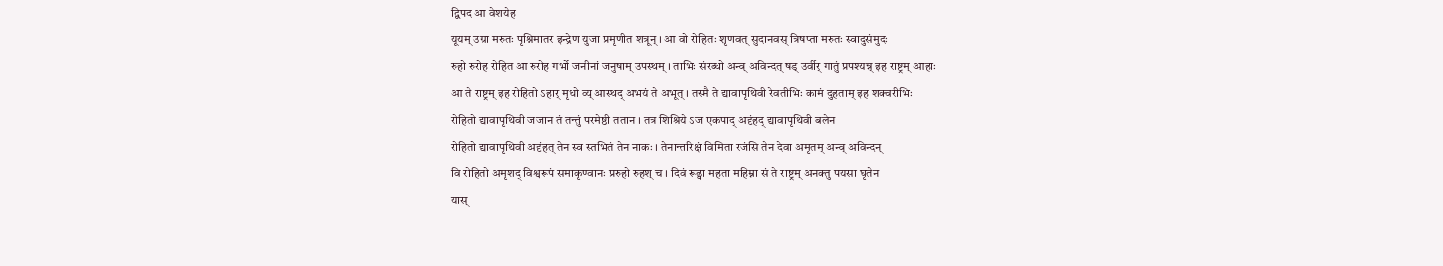द्विपद आ वेशयेह
यूयम् उग्रा मरुतः पृश्निमातर इन्द्रेण युजा प्रमृणीत शत्रून् । आ वो रोहितः शृणवत् सुदानवस् त्रिषप्ता मरुतः स्वादुसंमुदः
रुहो रुरोह रोहित आ रुरोह गर्भो जनीनां जनुषाम् उपस्थम् । ताभिः संरब्धो अन्व् अविन्दत् षड् उर्वीर् गातुं प्रपश्यन्न् इह राष्ट्रम् आहाः
आ ते राष्ट्रम् इह रोहितो ऽहार् मृधो व्य् आस्थद् अभयं ते अभूत् । तस्मै ते द्यावापृथिवी रेवतीभिः कामं दुहताम् इह शक्वरीभिः
रोहितो द्यावापृथिवी जजान तं तन्तुं परमेष्ठी ततान । तत्र शिश्रिये ऽज एकपाद् अदृंहद् द्यावापृथिवी बलेन
रोहितो द्यावापृथिवी अदृंहत् तेन स्व स्तभितं तेन नाकः । तेनान्तरिक्षं विमिता रजंसि तेन देवा अमृतम् अन्व् अविन्दन्
वि रोहितो अमृशद् विश्वरूपं समाकृण्वानः प्ररुहो रुहश् च । दिवं रूढ्वा महता महिम्ना सं ते राष्ट्रम् अनक्तु पयसा घृतेन
यास्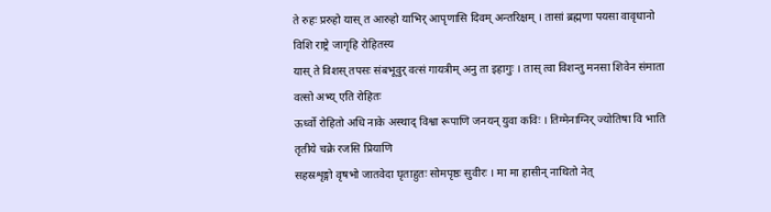ते रुहः प्ररुहो यास् त आरुहो याभिर् आपृणासि दिवम् अन्तरिक्षम् । तासां ब्रह्मणा पयसा वावृधानो विशि राष्ट्रे जागृहि रोहितस्य
यास् ते विशस् तपसः संबभूवुर् वत्सं गायत्रीम् अनु ता इहागुः । तास् त्वा विशन्तु मनसा शिवेन संमाता वत्सो अभ्य् एति रोहितः
ऊर्ध्वो रोहितो अधि नाके अस्थाद् विश्वा रूपाणि जनयन् युवा कविः । तिग्मेनाग्निर् ज्योतिषा वि भाति तृतीये चक्रे रजसि प्रियाणि
सहस्रशृङ्गो वृषभो जातवेदा घृताहुतः सोमपृष्ठः सुवीरः । मा मा हासीन् नाथितो नेत्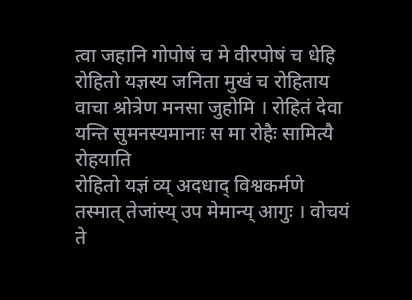त्वा जहानि गोपोषं च मे वीरपोषं च धेहि
रोहितो यज्ञस्य जनिता मुखं च रोहिताय वाचा श्रोत्रेण मनसा जुहोमि । रोहितं देवा यन्ति सुमनस्यमानाः स मा रोहैः सामित्यै रोहयाति
रोहितो यज्ञं व्य् अदधाद् विश्वकर्मणे तस्मात् तेजांस्य् उप मेमान्य् आगुः । वोचयं ते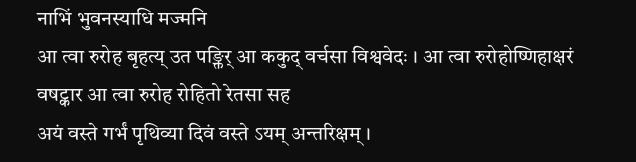नाभिं भुवनस्याधि मज्मनि
आ त्वा रुरोह बृहत्य् उत पङ्क्तिर् आ ककुद् वर्चसा विश्ववेदः । आ त्वा रुरोहोष्णिहाक्षरं वषट्कार आ त्वा रुरोह रोहितो रेतसा सह
अयं वस्ते गर्भं पृथिव्या दिवं वस्ते ऽयम् अन्तरिक्षम् ।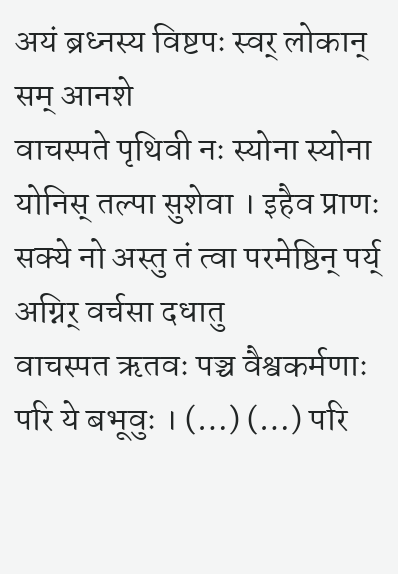अयं ब्रध्नस्य विष्टपः स्वर् लोकान् सम् आनशे
वाचस्पते पृथिवी नः स्योना स्योना योनिस् तल्पा सुशेवा । इहैव प्राणः सक्ये नो अस्तु तं त्वा परमेष्ठिन् पर्य् अग्निर् वर्चसा दधातु
वाचस्पत ऋतवः पञ्च वैश्वकर्मणाः परि ये बभूवुः । (…) (…) परि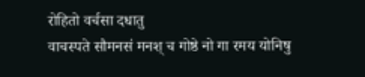रोहितो वर्चसा दधातु
वाचस्पते सौमनसं मनश् च गोष्ठे नो गा रमय योनिषु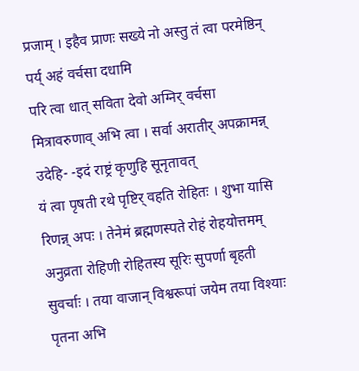प्रजाम् । इहैव प्राणः सख्ये नो अस्तु तं त्वा परमेष्ठिन् पर्य् अहं वर्चसा दधामि
परि त्वा धात् सविता देवो अग्निर् वर्चसा मित्रावरुणाव् अभि त्वा । सर्वा अरातीर् अपक्रामन्न् उदेहि- -इदं राष्ट्रं कृणुहि सूनृतावत्
यं त्वा पृषती रथे पृष्टिर् वहति रोहितः । शुभा यासि रिणन्न् अपः । तेनेमं ब्रह्मणस्पते रोहं रोहयोत्तमम्
अनुव्रता रोहिणी रोहितस्य सूरिः सुपर्णा बृहती सुवर्चाः । तया वाजान् विश्वरूपां जयेम तया विश्याः पृतना अभि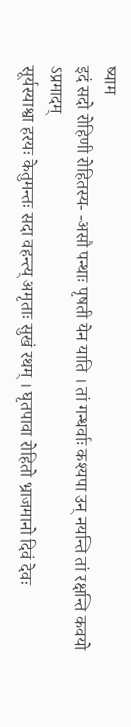ष्याम
इदं सदो रोहिणी रोहितस्य- -असौ पन्थाः पृषती येन याति । तां गन्धर्वाः कश्यपा उन् नयन्ति तां रक्षन्ति कवयो ऽप्रमादम्
सूर्यस्याश्वा हरयः केतुमन्तः सदा वहन्त्य् अमृताः सुखं रथम् । घृतपावा रोहितो भ्राजमानो दिवं देवः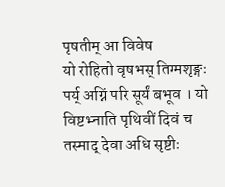पृषतीम् आ विवेष
यो रोहितो वृषभस् तिग्मशृङ्गः पर्य् अग्निं परि सूर्यं बभूव । यो विष्टभ्नाति पृथिवीं दिवं च तस्माद् देवा अधि सृष्टीः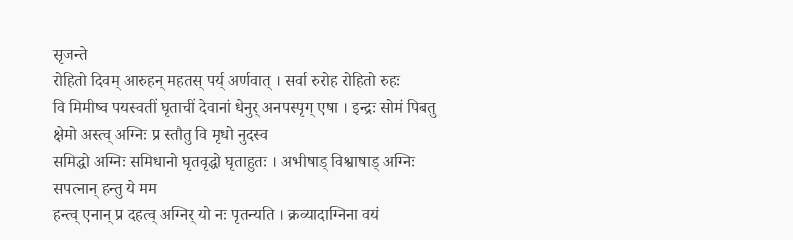सृजन्ते
रोहितो दिवम् आरुहन् महतस् पर्य् अर्णवात् । सर्वा रुरोह रोहितो रुहः
वि मिमीष्व पयस्वतीं घृताचीं देवानां धेनुर् अनपस्पृग् एषा । इन्द्रः सोमं पिबतु क्षेमो अस्त्व् अग्निः प्र स्तौतु वि मृधो नुदस्व
समिद्धो अग्निः समिधानो घृतवृद्धो घृताहुतः । अभीषाड् विश्वाषाड् अग्निः सपत्नान् हन्तु ये मम
हन्त्व् एनान् प्र दहत्व् अग्निर् यो नः पृतन्यति । क्रव्यादाग्निना वयं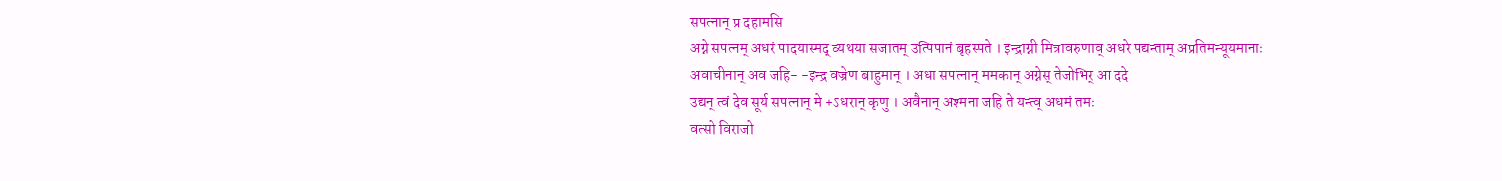सपत्नान् प्र दहामसि
अग्ने सपत्नम् अधरं पादयास्मद् व्यथया सजातम् उत्पिपानं बृहस्पते । इन्द्राग्नी मित्रावरुणाव् अधरे पद्यन्ताम् अप्रतिमन्यूयमानाः
अवाचीनान् अव जहि- -इन्द्र वज्रेण बाहुमान् । अधा सपत्नान् ममकान् अग्नेस् तेजोभिर् आ ददे
उद्यन् त्वं देव सूर्य सपत्नान् मे +ऽधरान् कृणु । अवैनान् अश्मना जहि ते यन्त्व् अधमं तमः
वत्सो विराजो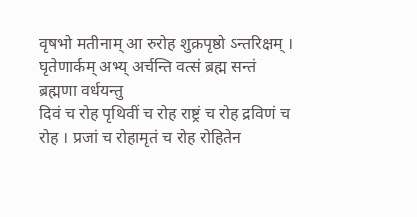वृषभो मतीनाम् आ रुरोह शुक्रपृष्ठो ऽन्तरिक्षम् । घृतेणार्कम् अभ्य् अर्चन्ति वत्सं ब्रह्म सन्तं ब्रह्मणा वर्धयन्तु
दिवं च रोह पृथिवीं च रोह राष्ट्रं च रोह द्रविणं च रोह । प्रजां च रोहामृतं च रोह रोहितेन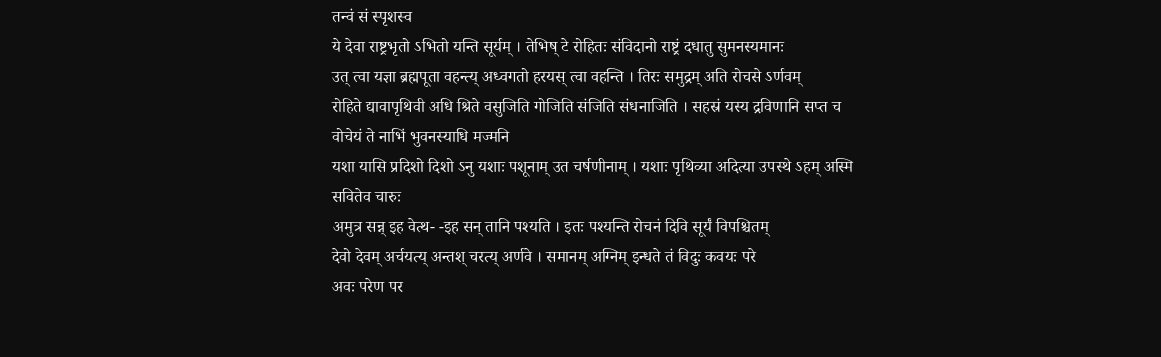तन्वं सं स्पृशस्व
ये देवा राष्ट्रभृतो ऽभितो यन्ति सूर्यम् । तेभिष् टे रोहितः संविदानो राष्ट्रं दधातु सुमनस्यमानः
उत् त्वा यज्ञा ब्रह्मपूता वहन्त्य् अध्वगतो हरयस् त्वा वहन्ति । तिरः समुद्रम् अति रोचसे ऽर्णवम्
रोहिते द्यावापृथिवी अधि श्रिते वसुजिति गोजिति संजिति संधनाजिति । सहस्रं यस्य द्रविणानि सप्त च वोचेयं ते नाभिं भुवनस्याधि मज्मनि
यशा यासि प्रदिशो दिशो ऽनु यशाः पशूनाम् उत चर्षणीनाम् । यशाः पृथिव्या अदित्या उपस्थे ऽहम् अस्मि सवितेव चारुः
अमुत्र सन्न् इह वेत्थ- -इह सन् तानि पश्यति । इतः पश्यन्ति रोचनं दिवि सूर्यं विपश्चितम्
देवो देवम् अर्चयत्य् अन्तश् चरत्य् अर्णवे । समानम् अग्निम् इन्धते तं विदुः कवयः परे
अवः परेण पर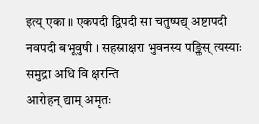इत्य् एका ॥ एकपदी द्विपदी सा चतुष्पद्य् अष्टापदी नवपदी बभूवुषी । सहस्राक्षरा भुवनस्य पङ्क्तिस् त्यस्याः समुद्रा अधि वि क्षरन्ति
आरोहन् द्याम् अमृतः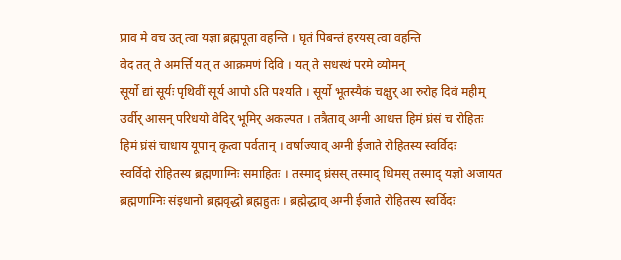प्राव मे वच उत् त्वा यज्ञा ब्रह्मपूता वहन्ति । घृतं पिबन्तं हरयस् त्वा वहन्ति
वेद तत् ते अमर्त्ति यत् त आक्रमणं दिवि । यत् ते सधस्थं परमे व्योमन्
सूर्यो द्यां सूर्यः पृथिवीं सूर्य आपो ऽति पश्यति । सूर्यो भूतस्यैकं चक्षुर् आ रुरोह दिवं महीम्
उर्वीर् आसन् परिधयो वेदिर् भूमिर् अकल्पत । तत्रैताव् अग्नी आधत्त हिमं घ्रंसं च रोहितः
हिमं घ्रंसं चाधाय यूपान् कृत्वा पर्वतान् । वर्षाज्याव् अग्नी ईजाते रोहितस्य स्वर्विदः
स्वर्विदो रोहितस्य ब्रह्मणाग्निः समाहितः । तस्माद् घ्रंसस् तस्माद् धिमस् तस्माद् यज्ञो अजायत
ब्रह्मणाग्निः संइधानो ब्रह्मवृद्धो ब्रह्महुतः । ब्रह्मेद्धाव् अग्नी ईजाते रोहितस्य स्वर्विदः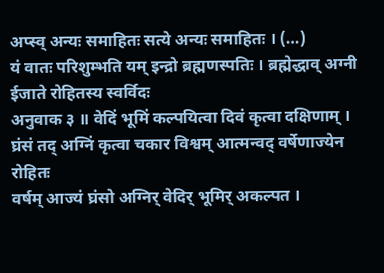अप्स्व् अन्यः समाहितः सत्ये अन्यः समाहितः । (…)
यं वातः परिशुम्भति यम् इन्द्रो ब्रह्मणस्पतिः । ब्रह्मेद्धाव् अग्नी ईजाते रोहितस्य स्वर्विदः
अनुवाक ३ ॥ वेदिं भूमिं कल्पयित्वा दिवं कृत्वा दक्षिणाम् । घ्रंसं तद् अग्निं कृत्वा चकार विश्वम् आत्मन्वद् वर्षेणाज्येन रोहितः
वर्षम् आज्यं घ्रंसो अग्निर् वेदिर् भूमिर् अकल्पत ।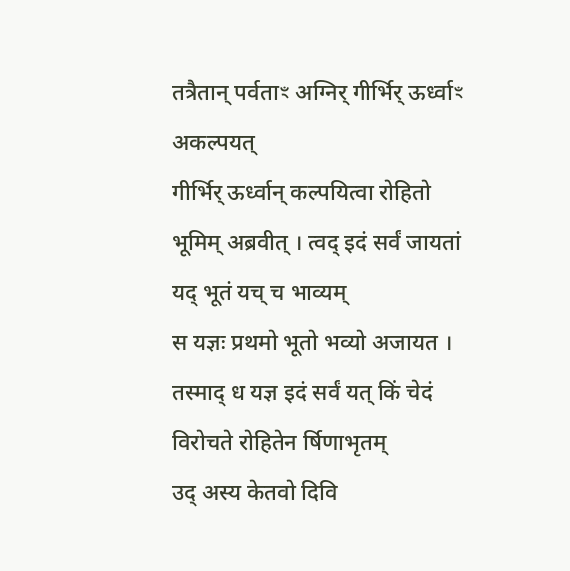तत्रैतान् पर्वताꣳ अग्निर् गीर्भिर् ऊर्ध्वाꣳ अकल्पयत्
गीर्भिर् ऊर्ध्वान् कल्पयित्वा रोहितो भूमिम् अब्रवीत् । त्वद् इदं सर्वं जायतां यद् भूतं यच् च भाव्यम्
स यज्ञः प्रथमो भूतो भव्यो अजायत । तस्माद् ध यज्ञ इदं सर्वं यत् किं चेदं विरोचते रोहितेन र्षिणाभृतम्
उद् अस्य केतवो दिवि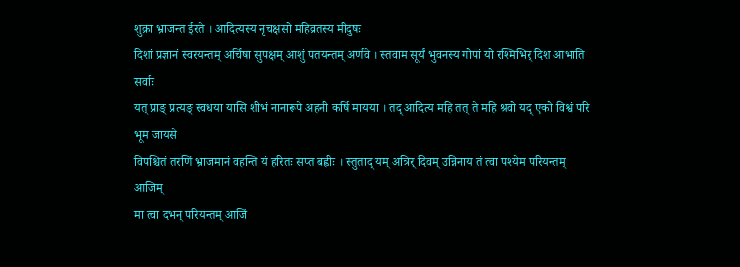शुक्रा भ्राजन्त ईरते । आदित्यस्य नृचक्षसो महिव्रतस्य मीदुषः
दिशां प्रज्ञानं स्वरयन्तम् अर्चिषा सुपक्षम् आशुं पतयन्तम् अर्णवे । स्तवाम सूर्यं भुवनस्य गोपां यो रश्मिभिर् दिश आभाति सर्वाः
यत् प्राङ् प्रत्यङ् स्वधया यासि शीभं नानारूपे अहनी कर्षि मायया । तद् आदित्य महि तत् ते महि श्रवो यद् एको विश्वं परि भूम जायसे
विपश्चितं तरणिं भ्राजमानं वहन्ति यं हरितः सप्त बह्वीः । स्तुताद् यम् अत्रिर् दिवम् उन्निनाय तं त्वा पश्येम परियन्तम् आजिम्
मा त्वा दभन् परियन्तम् आजिं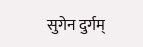सुगेन दुर्गम्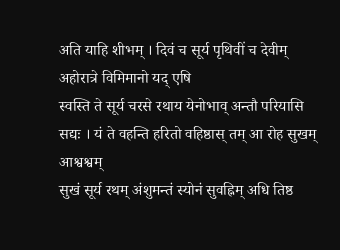अति याहि शीभम् । दिवं च सूर्य पृथिवीं च देवीम् अहोरात्रे विमिमानो यद् एषि
स्वस्ति ते सूर्य चरसे रथाय येनोभाव् अन्तौ परियासि सद्यः । यं ते वहन्ति हरितो वहिष्ठास् तम् आ रोह सुखम् आश्वश्वम्
सुखं सूर्य रथम् अंशुमन्तं स्योनं सुवह्निम् अधि तिष्ठ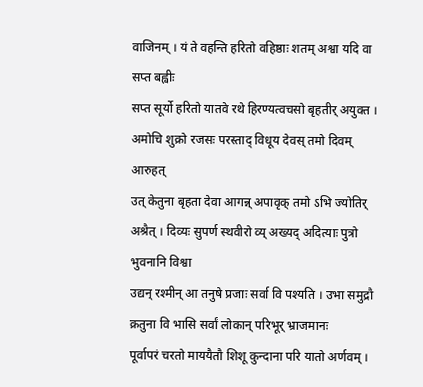वाजिनम् । यं ते वहन्ति हरितो वहिष्ठाः शतम् अश्वा यदि वा सप्त बह्वीः
सप्त सूर्यो हरितो यातवे रथे हिरण्यत्वचसो बृहतीर् अयुक्त । अमोचि शुक्रो रजसः परस्ताद् विधूय देवस् तमो दिवम् आरुहत्
उत् केतुना बृहता देवा आगन्न् अपावृक् तमो ऽभि ज्योतिर् अश्रैत् । दिव्यः सुपर्ण स्थवीरो व्य् अख्यद् अदित्याः पुत्रो भुवनानि विश्वा
उद्यन् रश्मीन् आ तनुषे प्रजाः सर्वा वि पश्यति । उभा समुद्रौ क्रतुना वि भासि सर्वां लोकान् परिभूर् भ्राजमानः
पूर्वापरं चरतो माययैतौ शिशू कुन्दाना परि यातो अर्णवम् ।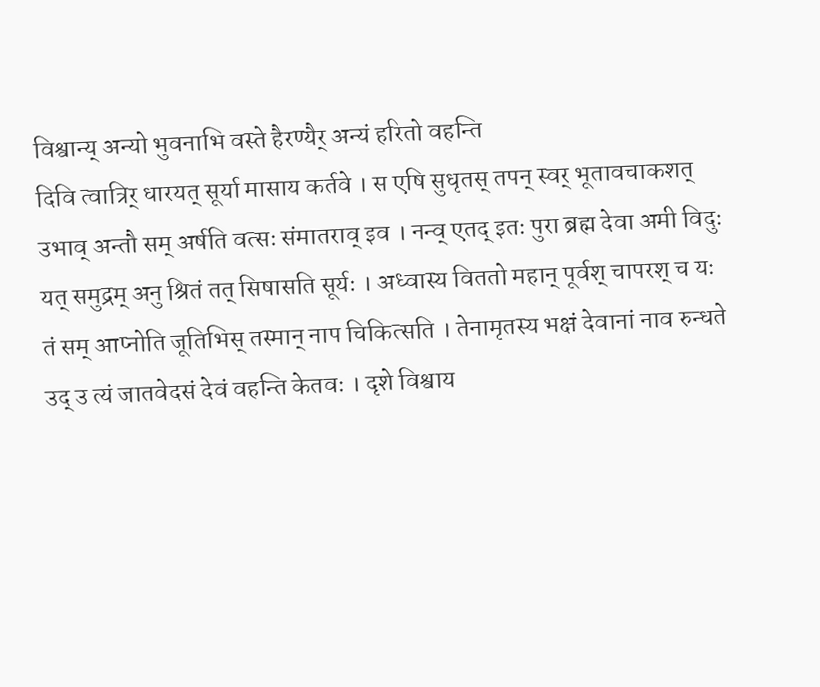विश्वान्य् अन्यो भुवनाभि वस्ते हैरण्यैर् अन्यं हरितो वहन्ति
दिवि त्वात्रिर् धारयत् सूर्या मासाय कर्तवे । स एषि सुधृतस् तपन् स्वर् भूतावचाकशत्
उभाव् अन्तौ सम् अर्षति वत्सः संमातराव् इव । नन्व् एतद् इतः पुरा ब्रह्म देवा अमी विदुः
यत् समुद्रम् अनु श्रितं तत् सिषासति सूर्यः । अध्वास्य विततो महान् पूर्वश् चापरश् च यः
तं सम् आप्नोति जूतिभिस् तस्मान् नाप चिकित्सति । तेनामृतस्य भक्षं देवानां नाव रुन्धते
उद् उ त्यं जातवेदसं देवं वहन्ति केतवः । दृशे विश्वाय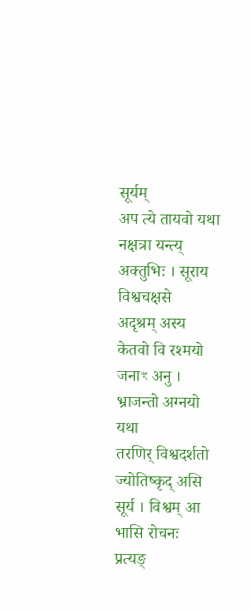सूर्यम्
अप त्ये तायवो यथा नक्षत्रा यन्त्य् अक्तुभिः । सूराय विश्वचक्षसे
अदृश्रम् अस्य केतवो वि रश्मयो जनाꣳ अनु । भ्राजन्तो अग्नयो यथा
तरणिर् विश्वदर्शतो ज्योतिष्कृद् असि सूर्य । विश्वम् आ भासि रोचनः
प्रत्यङ्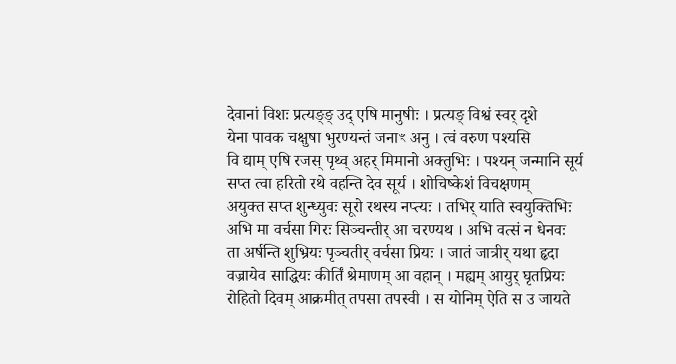देवानां विशः प्रत्यङ्ङ् उद् एषि मानुषीः । प्रत्यङ् विश्वं स्वर् दृशे
येना पावक चक्षुषा भुरण्यन्तं जनाꣳ अनु । त्वं वरुण पश्यसि
वि द्याम् एषि रजस् पृथ्व् अहर् मिमानो अक्तुभिः । पश्यन् जन्मानि सूर्य
सप्त त्वा हरितो रथे वहन्ति देव सूर्य । शोचिष्केशं विचक्षणम्
अयुक्त सप्त शुन्ध्युवः सूरो रथस्य नप्त्यः । तभिर् याति स्वयुक्तिभिः
अभि मा वर्चसा गिरः सिञ्चन्तीर् आ चरण्यथ । अभि वत्सं न धेनवः
ता अर्षन्ति शुभ्रियः पृञ्चतीर् वर्चसा प्रियः । जातं जात्रीर् यथा हृदा
वज्रायेव साद्धियः कीर्तिं श्रेमाणम् आ वहान् । मह्यम् आयुर् घृतप्रियः
रोहितो दिवम् आक्रमीत् तपसा तपस्वी । स योनिम् ऐति स उ जायते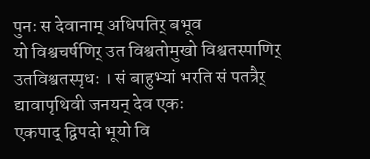पुनः स देवानाम् अधिपतिर् बभूव
यो विश्वचर्षणिर् उत विश्वतोमुखो विश्वतस्पाणिर् उतविश्वतस्पृधः । सं बाहुभ्यां भरति सं पतत्रैर् द्यावापृथिवी जनयन् देव एकः
एकपाद् द्विपदो भूयो वि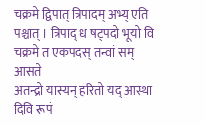चक्रमे द्विपात् त्रिपादम् अभ्य् एति पश्चात् । त्रिपाद् ध षट्पदो भूयो वि चक्रमे त एकपदस् तन्वां सम् आसते
अतन्द्रो यास्यन् हरितो यद् आस्था दिवि रूपं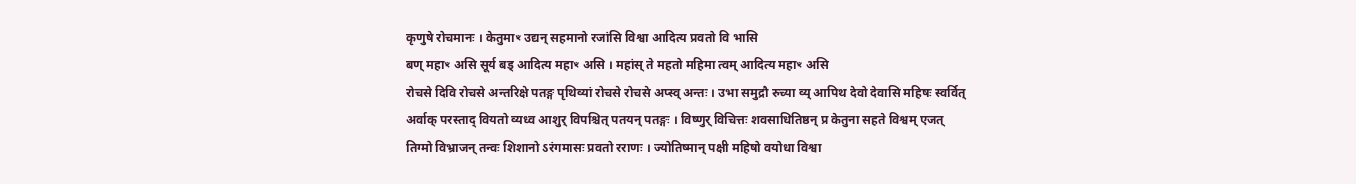कृणुषे रोचमानः । केतुमाꣳ उद्यन् सहमानो रजांसि विश्वा आदित्य प्रवतो वि भासि
बण् महाꣳ असि सूर्य बड् आदित्य महाꣳ असि । महांस् ते महतो महिमा त्वम् आदित्य महाꣳ असि
रोचसे दिवि रोचसे अन्तरिक्षे पतङ्ग पृथिव्यां रोचसे रोचसे अप्स्व् अन्तः । उभा समुद्रौ रुच्या व्य् आपिथ देवो देवासि महिषः स्वर्वित्
अर्वाक् परस्ताद् वियतो व्यध्व आशुर् विपश्चित् पतयन् पतङ्गः । विष्णुर् विचित्तः शवसाधितिष्ठन् प्र केतुना सहते विश्वम् एजत्
तिग्मो विभ्राजन् तन्वः शिशानो ऽरंगमासः प्रवतो रराणः । ज्योतिष्मान् पक्षी महिषो वयोधा विश्वा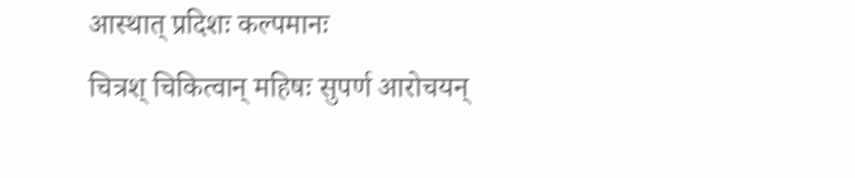आस्थात् प्रदिशः कल्पमानः
चित्रश् चिकित्वान् महिषः सुपर्ण आरोचयन्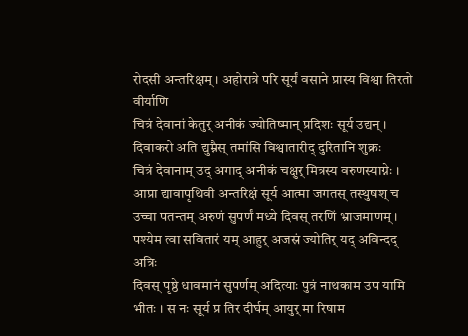रोदसी अन्तरिक्षम् । अहोरात्रे परि सूर्यं वसाने प्रास्य विश्वा तिरतो वीर्याणि
चित्रं देवानां केतुर् अनीकं ज्योतिष्मान् प्रदिशः सूर्य उद्यन् । दिवाकरो अति द्युम्नैस् तमांसि विश्वातारीद् दुरितानि शुक्रः
चित्रं देवानाम् उद् अगाद् अनीकं चक्षुर् मित्रस्य वरुणस्याग्नेः । आप्रा द्यावापृथिवी अन्तरिक्षं सूर्य आत्मा जगतस् तस्थुषश् च
उच्चा पतन्तम् अरुणं सुपर्णं मध्ये दिवस् तरणिं भ्राजमाणम् । पश्येम त्वा सवितारं यम् आहुर् अजस्रं ज्योतिर् यद् अविन्दद् अत्रिः
दिवस् पृष्ठे धावमानं सुपर्णम् अदित्याः पुत्रं नाथकाम उप यामि भीतः । स नः सूर्य प्र तिर दीर्घम् आयुर् मा रिषाम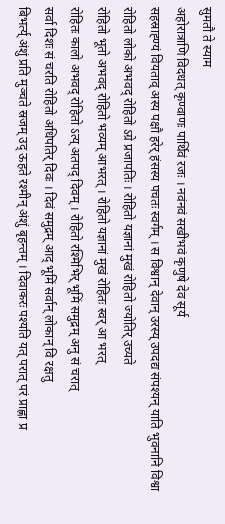सुमतौ ते स्याम
अहोरात्राणि विदधत् कृण्वाणः पार्थिवं रजः । नवंनवं सखीभवं कृणुषे देव सूर्य
सहस्राह्ण्यं वियताव् अस्य पक्षौ हरेर् हंसस्य पचतः स्वर्गम् । स विश्वान् देवान् उरस्य् उपदद्य संपश्यन् याति भुवनानि विश्वा
रोहितो लोको अभवद् रोहितो ऽग्रे प्रजापतिः । रोहितो यज्ञानां मुखं रोहितो ज्योतिर् उच्यते
रोहितो भूतो अभवद् रोहितो भव्यम् आभरत् । रोहितो यज्ञानां मुखं रोहितः स्वर् आ भरत्
रोहितः कालो अभवद् रोहितो ऽत्य् अतपद् दिवम् । रोहितो रश्मिभिर् भूमिं समुद्रम् अनु सं चरात्
सर्वा दिशः सं चरति रोहितो अधिपतिर् दिवः । दिवं समुद्रम् आद् भूमिं सर्वान् लोकान् वि रक्षतु
बिभर्त्य् अंशुं प्रति मुञ्चते स्रजम् उद् ऊहते रश्मीन् अंशुं बृहन्तम् । दिवाकरः पश्यति यत् परात् परं प्राह्णा प्र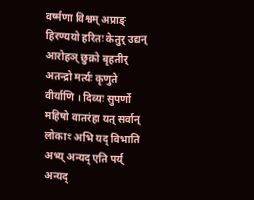वर्ष्मणा विश्वम् अप्राङ् हिरण्ययो हरितः केतुर् उद्यन्
आरोहञ् छुक्रो बृहतीर् अतन्द्रो मर्त्यः कृणुते वीर्याणि । दिव्यः सुपर्णो महिषो वातरंहा यत् सर्वान् लोकाꣳ अभि यद् विभाति
अभ्य् अन्यद् एति पर्य् अन्यद्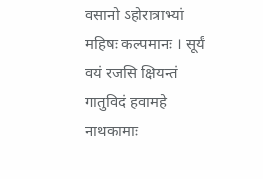वसानो ऽहोरात्राभ्यां महिषः कल्पमानः । सूर्यं वयं रजसि क्षियन्तं गातुविदं हवामहे नाथकामाः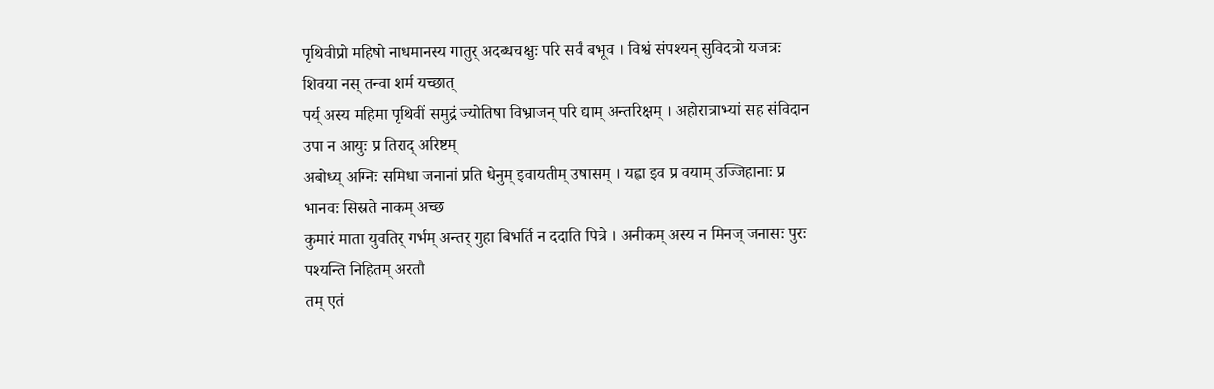पृथिवीप्रो महिषो नाधमानस्य गातुर् अदब्धचक्षुः परि सर्वं बभूव । विश्वं संपश्यन् सुविदत्रो यजत्रः शिवया नस् तन्वा शर्म यच्छात्
पर्य् अस्य महिमा पृथिवीं समुद्रं ज्योतिषा विभ्राजन् परि द्याम् अन्तरिक्षम् । अहोरात्राभ्यां सह संविदान उपा न आयुः प्र तिराद् अरिष्टम्
अबोध्य् अग्निः समिधा जनानां प्रति धेनुम् इवायतीम् उषासम् । यह्वा इव प्र वयाम् उज्जिहानाः प्र भानवः सिस्रते नाकम् अच्छ
कुमारं माता युवतिर् गर्भम् अन्तर् गुहा बिभर्ति न ददाति पित्रे । अनीकम् अस्य न मिनज् जनासः पुरः पश्यन्ति निहितम् अरतौ
तम् एतं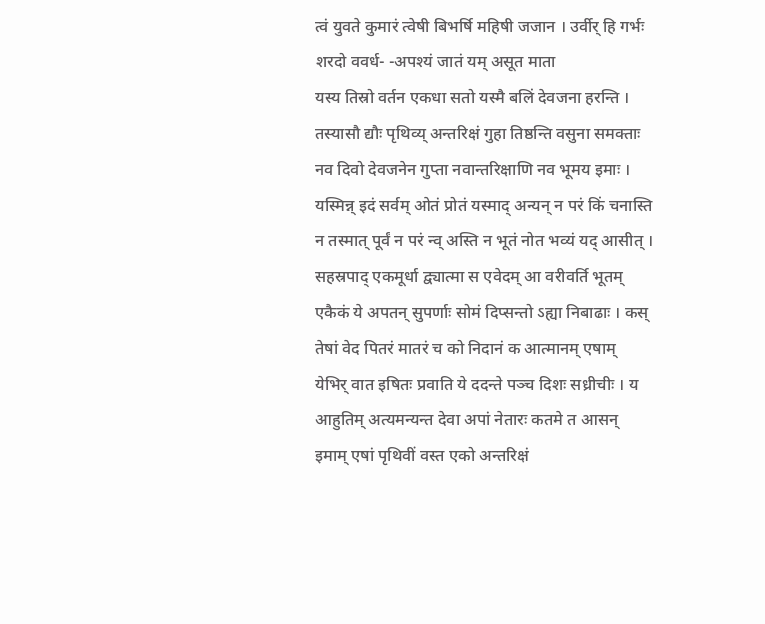त्वं युवते कुमारं त्वेषी बिभर्षि महिषी जजान । उर्वीर् हि गर्भः शरदो ववर्ध- -अपश्यं जातं यम् असूत माता
यस्य तिस्रो वर्तन एकधा सतो यस्मै बलिं देवजना हरन्ति । तस्यासौ द्यौः पृथिव्य् अन्तरिक्षं गुहा तिष्ठन्ति वसुना समक्ताः
नव दिवो देवजनेन गुप्ता नवान्तरिक्षाणि नव भूमय इमाः । यस्मिन्न् इदं सर्वम् ओतं प्रोतं यस्माद् अन्यन् न परं किं चनास्ति
न तस्मात् पूर्वं न परं न्व् अस्ति न भूतं नोत भव्यं यद् आसीत् । सहस्रपाद् एकमूर्धा द्व्यात्मा स एवेदम् आ वरीवर्ति भूतम्
एकैकं ये अपतन् सुपर्णाः सोमं दिप्सन्तो ऽह्या निबाढाः । कस् तेषां वेद पितरं मातरं च को निदानं क आत्मानम् एषाम्
येभिर् वात इषितः प्रवाति ये ददन्ते पञ्च दिशः सध्रीचीः । य आहुतिम् अत्यमन्यन्त देवा अपां नेतारः कतमे त आसन्
इमाम् एषां पृथिवीं वस्त एको अन्तरिक्षं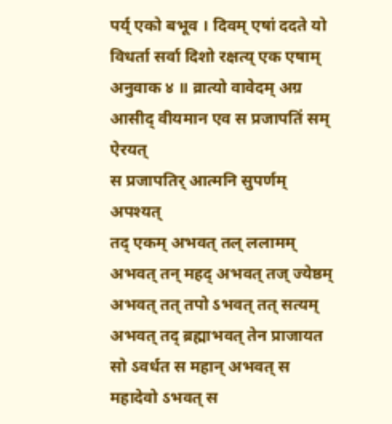पर्य् एको बभूव । दिवम् एषां ददते यो विधर्ता सर्वा दिशो रक्षत्य् एक एषाम्
अनुवाक ४ ॥ व्रात्यो वावेदम् अग्र आसीद् वीयमान एव स प्रजापतिं सम् ऐरयत्
स प्रजापतिर् आत्मनि सुपर्णम् अपश्यत्
तद् एकम् अभवत् तल् ललामम् अभवत् तन् महद् अभवत् तज् ज्येष्ठम् अभवत् तत् तपो ऽभवत् तत् सत्यम् अभवत् तद् ब्रह्माभवत् तेन प्राजायत
सो ऽवर्धत स महान् अभवत् स महादेवो ऽभवत् स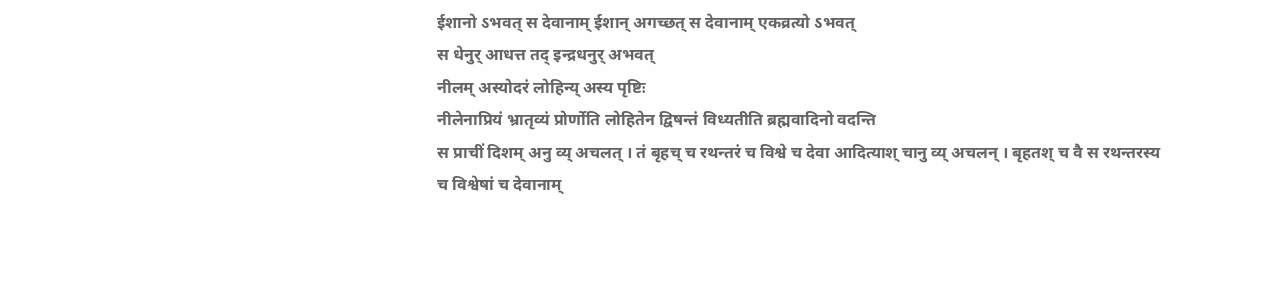ईशानो ऽभवत् स देवानाम् ईशान् अगच्छत् स देवानाम् एकव्रत्यो ऽभवत्
स धेनुर् आधत्त तद् इन्द्रधनुर् अभवत्
नीलम् अस्योदरं लोहिन्य् अस्य पृष्टिः
नीलेनाप्रियं भ्रातृव्यं प्रोर्णोति लोहितेन द्विषन्तं विध्यतीति ब्रह्मवादिनो वदन्ति
स प्राचीं दिशम् अनु व्य् अचलत् । तं बृहच् च रथन्तरं च विश्वे च देवा आदित्याश् चानु व्य् अचलन् । बृहतश् च वै स रथन्तरस्य च विश्वेषां च देवानाम्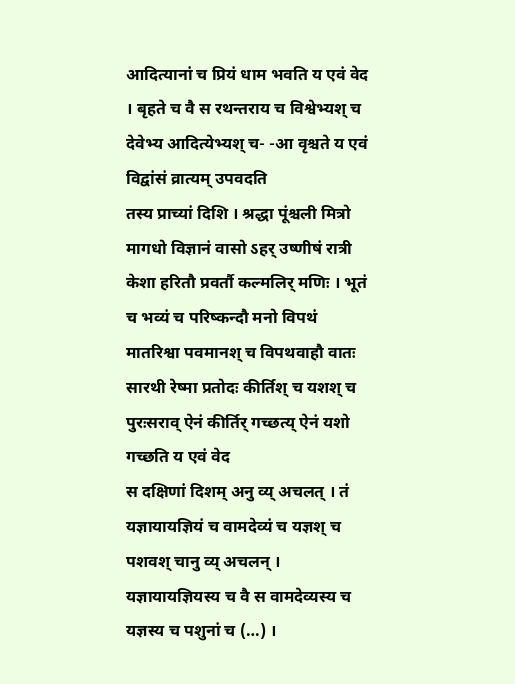आदित्यानां च प्रियं धाम भवति य एवं वेद । बृहते च वै स रथन्तराय च विश्वेभ्यश् च देवेभ्य आदित्येभ्यश् च- -आ वृश्चते य एवं विद्वांसं व्रात्यम् उपवदति
तस्य प्राच्यां दिशि । श्रद्धा पूंश्चली मित्रो मागधो विज्ञानं वासो ऽहर् उष्णीषं रात्री केशा हरितौ प्रवर्तौ कल्मलिर् मणिः । भूतं च भव्यं च परिष्कन्दौ मनो विपथं मातरिश्वा पवमानश् च विपथवाहौ वातः सारथी रेष्मा प्रतोदः कीर्तिश् च यशश् च पुरःसराव् ऐनं कीर्तिर् गच्छत्य् ऐनं यशो गच्छति य एवं वेद
स दक्षिणां दिशम् अनु व्य् अचलत् । तं यज्ञायायज्ञियं च वामदेव्यं च यज्ञश् च पशवश् चानु व्य् अचलन् । यज्ञायायज्ञियस्य च वै स वामदेव्यस्य च यज्ञस्य च पशुनां च (…) ।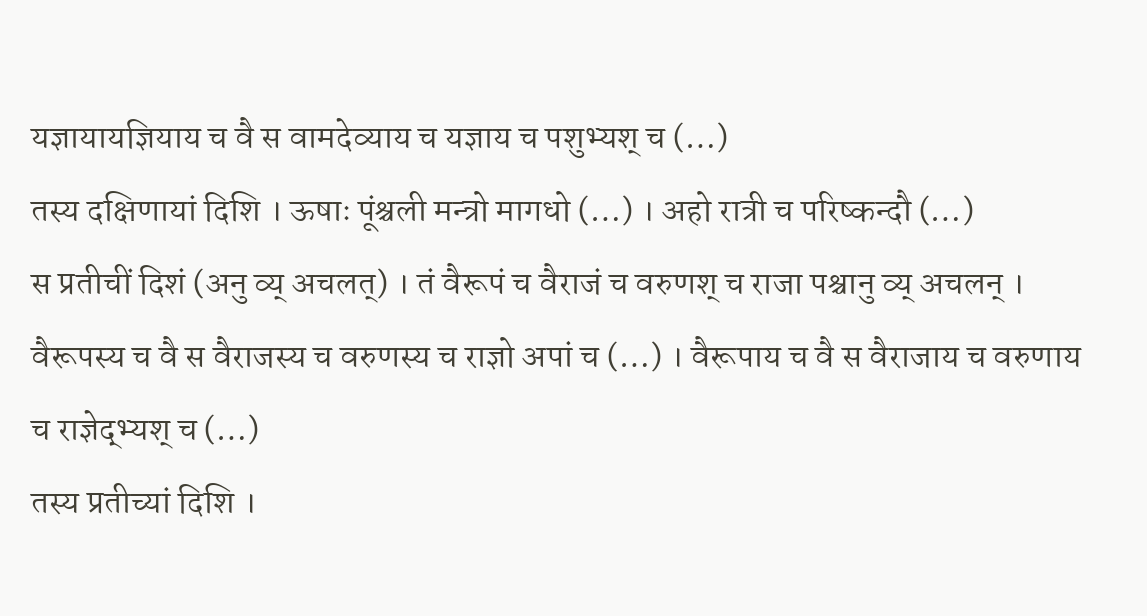यज्ञायायज्ञियाय च वै स वामदेव्याय च यज्ञाय च पशुभ्यश् च (…)
तस्य दक्षिणायां दिशि । ऊषाः पूंश्चली मन्त्रो मागधो (…) । अहो रात्री च परिष्कन्दौ (…)
स प्रतीचीं दिशं (अनु व्य् अचलत्) । तं वैरूपं च वैराजं च वरुणश् च राजा पश्चानु व्य् अचलन् । वैरूपस्य च वै स वैराजस्य च वरुणस्य च राज्ञो अपां च (…) । वैरूपाय च वै स वैराजाय च वरुणाय च राज्ञेद्भ्यश् च (…)
तस्य प्रतीच्यां दिशि ।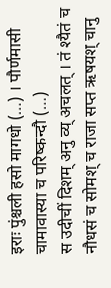इराः पुंश्चली हसो मागधो (…) । पौर्णमासी चामावास्या च परिष्कन्दौ (…)
स उदीचीं दिशम् अनु व्य् अचलत् । तं श्यैतं च नौधसं च सोमश् च राजा सप्त ऋषयश् चानु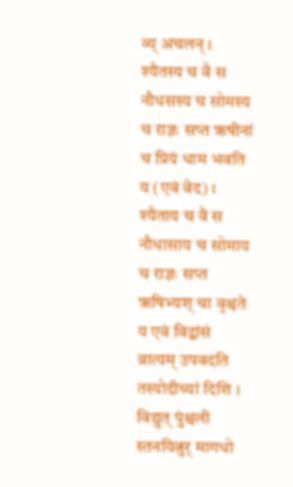व्य् अचलन् । श्यैतस्य च वै स नौधसस्य च सोमस्य च राज्ञः सप्त ऋषीनां च प्रियं धाम भवति य (एवं वेद) । श्यैताय च वै स नौधासाय च सोमाय च राज्ञः सप्त ऋषिभ्यश् चा वृश्चते य एवं विद्वांसं व्रात्यम् उपवदति
तस्योदीच्यां दिशि । विद्युत् पुंश्चली स्तनयित्नुर् मागधो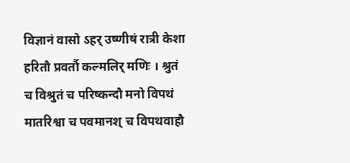विज्ञानं वासो ऽहर् उष्णीषं रात्री केशा हरितौ प्रवर्तौ कल्मलिर् मणिः । श्रुतं च विश्रुतं च परिष्कन्दौ मनो विपथं मातरिश्वा च पवमानश् च विपथवाहौ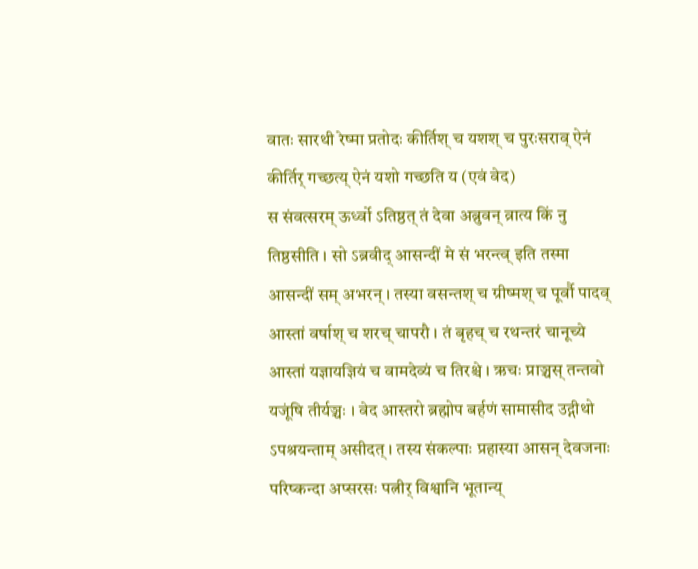वातः सारथी रेष्मा प्रतोदः कीर्तिश् च यशश् च पुरःसराव् ऐनं कीर्तिर् गच्छत्य् ऐनं यशो गच्छति य (एवं वेद)
स संवत्सरम् ऊर्ध्वो ऽतिष्ठत् तं देवा अब्रुवन् व्रात्य किं नु तिष्ठसीति । सो ऽब्रवीद् आसन्दीं मे सं भरन्त्व् इति तस्मा आसन्दीं सम् अभरन् । तस्या वसन्तश् च ग्रीष्मश् च पूर्वौ पादव् आस्तां वर्षाश् च शरच् चापरौ । तं बृहच् च रथन्तरं चानूच्ये आस्तां यज्ञायज्ञियं च वामदेव्यं च तिरश्चे । ऋचः प्राञ्चस् तन्तवो यजूंषि तीर्यञ्चः । वेद आस्तरो ब्रह्मोप बर्हणं सामासीद उद्गीथो ऽपश्रयन्ताम् असीदत् । तस्य संकल्पाः प्रहास्या आसन् देवजनाः परिष्कन्दा अप्सरसः पत्नीर् विश्वानि भूतान्य्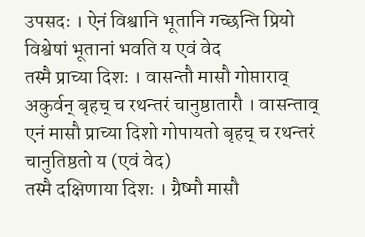उपसदः । ऐनं विश्वानि भूतानि गच्छन्ति प्रियो विश्वेषां भूतानां भवति य एवं वेद
तस्मै प्राच्या दिशः । वासन्तौ मासौ गोप्ताराव् अकुर्वन् बृहच् च रथन्तरं चानुष्ठातारौ । वासन्ताव् एनं मासौ प्राच्या दिशो गोपायतो बृहच् च रथन्तरं चानुतिष्ठतो य (एवं वेद)
तस्मै दक्षिणाया दिशः । ग्रैष्मौ मासौ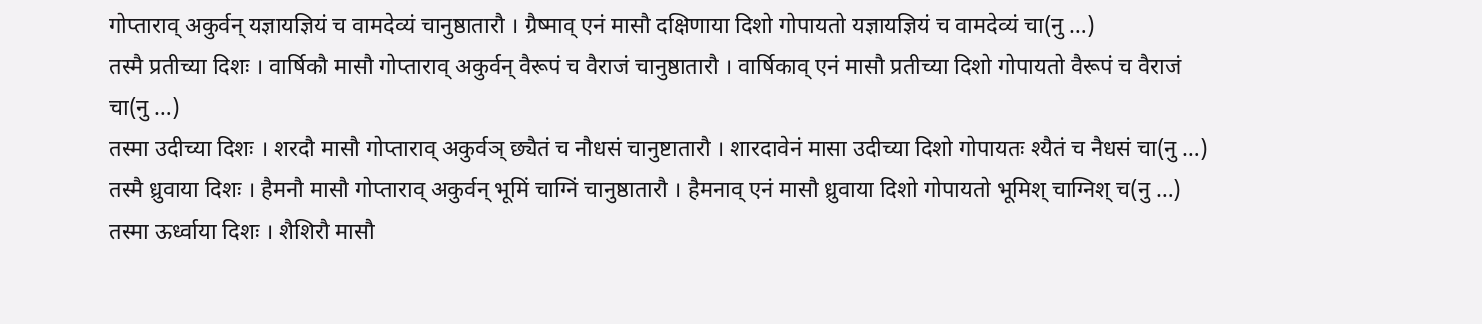गोप्ताराव् अकुर्वन् यज्ञायज्ञियं च वामदेव्यं चानुष्ठातारौ । ग्रैष्माव् एनं मासौ दक्षिणाया दिशो गोपायतो यज्ञायज्ञियं च वामदेव्यं चा(नु …)
तस्मै प्रतीच्या दिशः । वार्षिकौ मासौ गोप्ताराव् अकुर्वन् वैरूपं च वैराजं चानुष्ठातारौ । वार्षिकाव् एनं मासौ प्रतीच्या दिशो गोपायतो वैरूपं च वैराजं चा(नु …)
तस्मा उदीच्या दिशः । शरदौ मासौ गोप्ताराव् अकुर्वञ् छ्यैतं च नौधसं चानुष्टातारौ । शारदावेनं मासा उदीच्या दिशो गोपायतः श्यैतं च नैधसं चा(नु …)
तस्मै ध्रुवाया दिशः । हैमनौ मासौ गोप्ताराव् अकुर्वन् भूमिं चाग्निं चानुष्ठातारौ । हैमनाव् एनं मासौ ध्रुवाया दिशो गोपायतो भूमिश् चाग्निश् च(नु …)
तस्मा ऊर्ध्वाया दिशः । शैशिरौ मासौ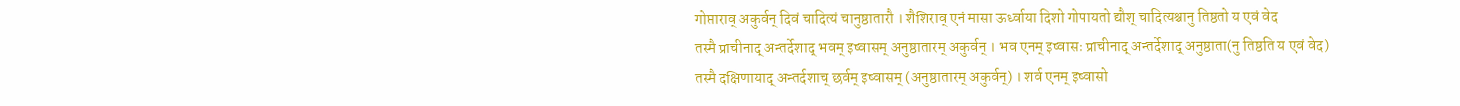गोप्ताराव् अकुर्वन् दिवं चादित्यं चानुष्ठातारौ । शैशिराव् एनं मासा ऊर्ध्वाया दिशो गोपायतो द्यौश् चादित्यश्चानु तिष्ठतो य एवं वेद
तस्मै प्राचीनाद् अन्तर्देशाद् भवम् इष्वासम् अनुष्ठातारम् अकुर्वन् । भव एनम् इष्वासः प्राचीनाद् अन्तर्देशाद् अनुष्ठाता(नु तिष्ठति य एवं वेद)
तस्मै दक्षिणायाद् अन्तर्दशाच् छर्वम् इष्वासम् (अनुष्ठातारम् अकुर्वन्) । शर्व एनम् इष्वासो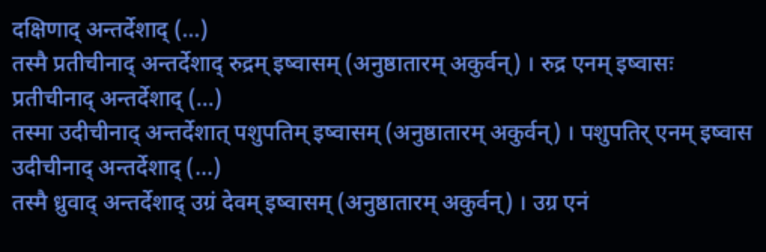दक्षिणाद् अन्तर्देशाद् (…)
तस्मै प्रतीचीनाद् अन्तर्देशाद् रुद्रम् इष्वासम् (अनुष्ठातारम् अकुर्वन्) । रुद्र एनम् इष्वासः प्रतीचीनाद् अन्तर्देशाद् (…)
तस्मा उदीचीनाद् अन्तर्देशात् पशुपतिम् इष्वासम् (अनुष्ठातारम् अकुर्वन्) । पशुपतिर् एनम् इष्वास उदीचीनाद् अन्तर्देशाद् (…)
तस्मै ध्रुवाद् अन्तर्देशाद् उग्रं देवम् इष्वासम् (अनुष्ठातारम् अकुर्वन्) । उग्र एनं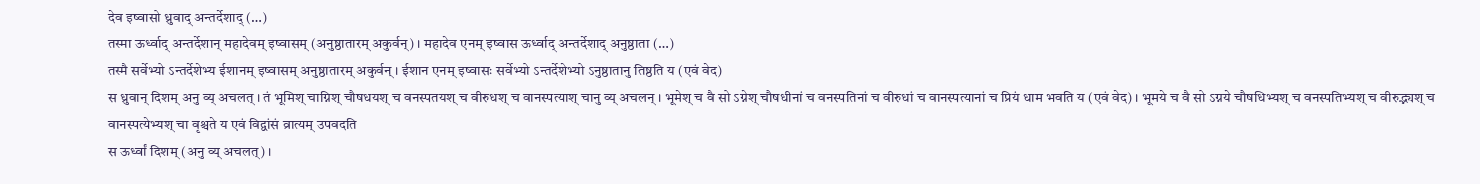देव इष्वासो ध्रुवाद् अन्तर्देशाद् (…)
तस्मा ऊर्ध्वाद् अन्तर्देशान् महादेवम् इष्वासम् (अनुष्ठातारम् अकुर्वन्) । महादेव एनम् इष्वास ऊर्ध्वाद् अन्तर्देशाद् अनुष्ठाता (…)
तस्मै सर्वेभ्यो ऽन्तर्देशेभ्य ईशानम् इष्वासम् अनुष्ठातारम् अकुर्वन् । ईशान एनम् इष्वासः सर्वेभ्यो ऽन्तर्देशेभ्यो ऽनुष्ठातानु तिष्ठति य (एवं वेद)
स ध्रुवान् दिशम् अनु व्य् अचलत् । तं भूमिश् चाग्निश् चौषधयश् च वनस्पतयश् च वीरुधश् च वानस्पत्याश् चानु व्य् अचलन् । भूमेश् च वै सो ऽग्नेश् चौषधीनां च वनस्पतिनां च वीरुधां च वानस्पत्यानां च प्रियं धाम भवति य (एवं वेद) । भूमये च वै सो ऽग्नये चौषधिभ्यश् च वनस्पतिभ्यश् च वीरुद्भ्यश् च वानस्पत्येभ्यश् चा वृश्चते य एवं विद्वांसं व्रात्यम् उपवदति
स ऊर्ध्वां दिशम् (अनु व्य् अचलत्) ।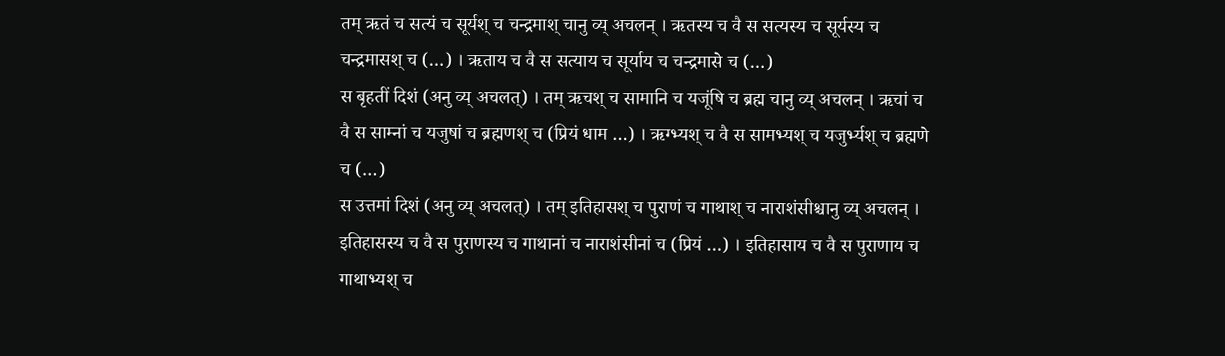तम् ऋतं च सत्यं च सूर्यश् च चन्द्रमाश् चानु व्य् अचलन् । ऋतस्य च वै स सत्यस्य च सूर्यस्य च चन्द्रमासश् च (…) । ऋताय च वै स सत्याय च सूर्याय च चन्द्रमासे च (…)
स बृहतीं दिशं (अनु व्य् अचलत्) । तम् ऋचश् च सामानि च यजूंषि च ब्रह्म चानु व्य् अचलन् । ऋचां च वै स साम्नां च यजुषां च ब्रह्मणश् च (प्रियं धाम …) । ऋग्भ्यश् च वै स सामभ्यश् च यजुर्भ्यश् च ब्रह्मणे च (…)
स उत्तमां दिशं (अनु व्य् अचलत्) । तम् इतिहासश् च पुराणं च गाथाश् च नाराशंसीश्चानु व्य् अचलन् । इतिहासस्य च वै स पुराणस्य च गाथानां च नाराशंसीनां च (प्रियं …) । इतिहासाय च वै स पुराणाय च गाथाभ्यश् च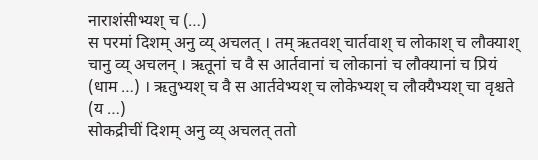नाराशंसीभ्यश् च (…)
स परमां दिशम् अनु व्य् अचलत् । तम् ऋतवश् चार्तवाश् च लोकाश् च लौक्याश् चानु व्य् अचलन् । ऋतूनां च वै स आर्तवानां च लोकानां च लौक्यानां च प्रियं (धाम …) । ऋतुभ्यश् च वै स आर्तवेभ्यश् च लोकेभ्यश् च लौक्यैभ्यश् चा वृश्चते (य …)
सोकद्रीचीं दिशम् अनु व्य् अचलत् ततो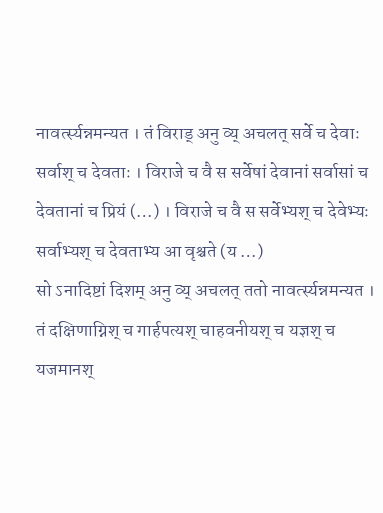नावर्त्स्यन्नमन्यत । तं विराड् अनु व्य् अचलत् सर्वे च देवाः सर्वाश् च देवताः । विराजे च वै स सर्वेषां देवानां सर्वासां च देवतानां च प्रियं (…) । विराजे च वै स सर्वेभ्यश् च देवेभ्यः सर्वाभ्यश् च देवताभ्य आ वृश्चते (य …)
सो ऽनादिष्टां दिशम् अनु व्य् अचलत् ततो नावर्त्स्यन्नमन्यत । तं दक्षिणाग्निश् च गार्हपत्यश् चाहवनीयश् च यज्ञश् च यजमानश्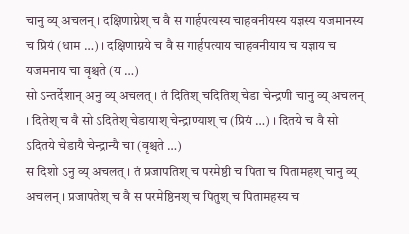चानु व्य् अचलन् । दक्षिणाग्नेश् च वै स गार्हपत्यस्य चाहवनीयस्य यज्ञस्य यजमानस्य च प्रियं (धाम …) । दक्षिणाग्नये च वै स गार्हपत्याय चाहवनीयाय च यज्ञाय च यजमनाय चा वृश्चते (य …)
सो ऽन्तर्देशान् अनु व्य् अचलत् । तं दितिश् चदितिश् चेडा चेन्द्रणी चानु व्य् अचलन् । दितेश् च वै सो ऽदितेश् चेडायाश् चेन्द्राण्याश् च (प्रियं …) । दितये च वै सो ऽदितये चेडायै चेन्द्रान्यै चा (वृश्चते …)
स दिशो ऽनु व्य् अचलत् । तं प्रजापतिश् च परमेष्ठी च पिता च पितामहश् चानु व्य् अचलन् । प्रजापतेश् च वै स परमेष्ठिनश् च पितुश् च पितामहस्य च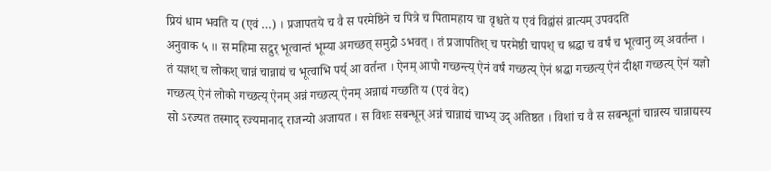प्रियं धाम भवति य (एवं …) । प्रजापतये च वै स परमेष्ठिने च पित्रे च पितामहाय चा वृश्चते य एवं विद्वांसं व्रात्यम् उपवदति
अनुवाक ५ ॥ स महिमा सद्रुर् भूत्वान्तं भूम्या अगच्छत् समुद्रो ऽभवत् । तं प्रजापतिश् च परमेष्ठी चापश् च श्रद्धा च वर्षं च भूत्वानु व्य् अवर्तन्त । तं यज्ञश् च लोकश् चान्नं चान्नाद्यं च भूत्वाभि पर्य् आ वर्तन्त । ऐनम् आपो गच्छन्त्य् ऐनं वर्षं गच्छत्य् ऐनं श्रद्धा गच्छत्य् ऐनं दीक्षा गच्छत्य् ऐनं यज्ञो गच्छत्य् ऐनं लोको गच्छत्य् ऐनम् अन्नं गच्छत्य् ऐनम् अन्नाद्यं गच्छति य (एवं वेद)
सो ऽरज्यत तस्माद् रज्यमानाद् राजन्यो अजायत । स विशः सबन्धून् अन्नं चान्नाद्यं चाभ्य् उद् अतिष्ठत । विशां च वै स सबन्धूनां चान्नस्य चान्नाद्यस्य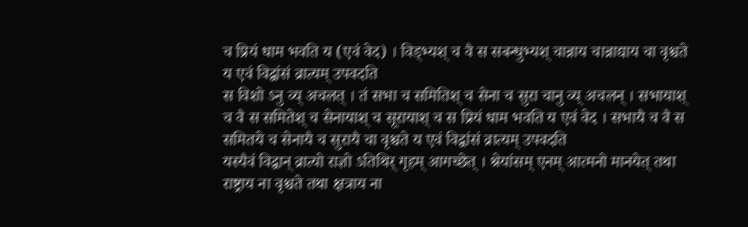च प्रियं धाम भवति य (एवं वेद) । विड्भ्यश् च वै स सबन्धुभ्यश् चान्नाय चान्नाद्याय चा वृश्चते य एवं विद्वांसं व्रात्यम् उपवदति
स विशो ऽनु व्य् अचलत् । तं सभा च समितिश् च सेना च सुरा चानु व्य् अचलन् । सभायाश् च वै स समितेश् च सेनायाश् च सूरायाश् च स प्रियं धाम भवति य एवं वेद । सभायै च वै स समितये च सेनायै च सुरायै चा वृश्चते य एवं विद्वांसं व्रात्यम् उपवदति
यस्यैवं विद्वान् व्रात्यो राज्ञो ऽतिथिर् गृहम् आगच्छेत् । श्रेयांसम् एनम् आत्मनो मानयेत् तथा राष्ट्राय ना वृश्चते तथा क्षत्राय ना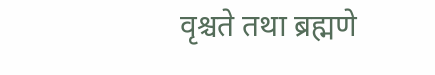वृश्चते तथा ब्रह्मणे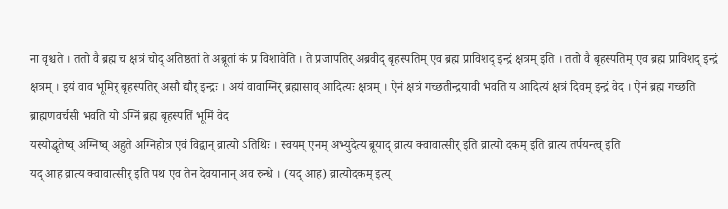ना वृश्चते । ततो वै ब्रह्म च क्षत्रं चोद् अतिष्ठतां ते अब्रूतां कं प्र विशावेति । ते प्रजापतिर् अब्रवीद् बृहस्पतिम् एव ब्रह्म प्राविशद् इन्द्रं क्षत्रम् इति । ततो वै बृहस्पतिम् एव ब्रह्म प्राविशद् इन्द्रं क्षत्रम् । इयं वाव भूमिर् बृहस्पतिर् असौ द्यौर् इन्द्रः । अयं वावाग्निर् ब्रह्मासाव् आदित्यः क्षत्रम् । ऐनं क्षत्रं गच्छतीन्द्रयावी भवति य आदित्यं क्षत्रं दिवम् इन्द्रं वेद । ऐनं ब्रह्म गच्छति ब्राह्मणवर्चसी भवति यो ऽग्निं ब्रह्म बृहस्पतिं भूमिं वेद
यस्योद्धृतेष्व् अग्निष्व् अहुते अग्निहोत्र एवं विद्वान् व्रात्यो ऽतिथिः । स्वयम् एनम् अभ्युदेत्य ब्रूयाद् व्रात्य क्वावात्सीर् इति व्रात्यो दकम् इति व्रात्य तर्पयन्त्व् इति
यद् आह व्रात्य क्वावात्सीर् इति पथ एव तेन देवयानान् अव रुन्धे । (यद् आह) व्रात्योदकम् इत्य्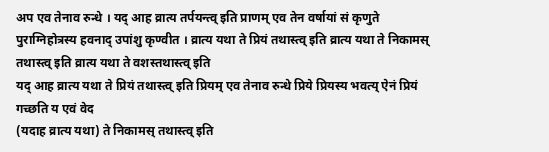अप एव तेनाव रुन्धे । यद् आह व्रात्य तर्पयन्त्व् इति प्राणम् एव तेन वर्षायां सं कृणुते
पुराग्निहोत्रस्य हवनाद् उपांशु कृण्वीत । व्रात्य यथा ते प्रियं तथास्त्व् इति व्रात्य यथा ते निकामस् तथास्त्व् इति व्रात्य यथा ते वशस्तथास्त्व् इति
यद् आह व्रात्य यथा ते प्रियं तथास्त्व् इति प्रियम् एव तेनाव रुन्धे प्रिये प्रियस्य भवत्य् ऐनं प्रियं गच्छति य एवं वेद
(यदाह व्रात्य यथा) ते निकामस् तथास्त्व् इति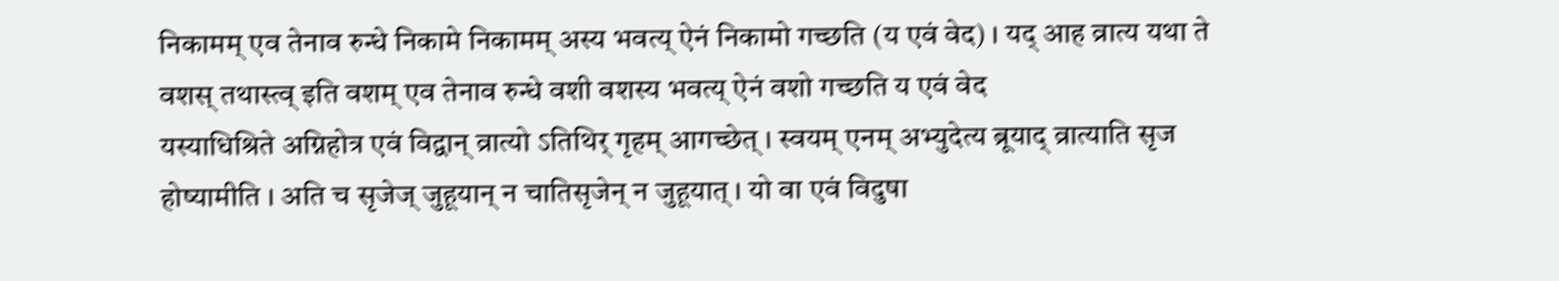निकामम् एव तेनाव रुन्धे निकामे निकामम् अस्य भवत्य् ऐनं निकामो गच्छति (य एवं वेद) । यद् आह व्रात्य यथा ते वशस् तथास्त्व् इति वशम् एव तेनाव रुन्धे वशी वशस्य भवत्य् ऐनं वशो गच्छति य एवं वेद
यस्याधिश्रिते अग्निहोत्र एवं विद्वान् व्रात्यो ऽतिथिर् गृहम् आगच्छेत् । स्वयम् एनम् अभ्युदेत्य ब्रूयाद् व्रात्याति सृज होष्यामीति । अति च सृजेज् जुहूयान् न चातिसृजेन् न जुहूयात् । यो वा एवं विदुषा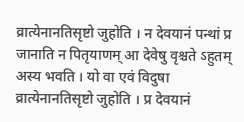व्रात्येनानतिसृष्टो जुहोति । न देवयानं पन्थां प्र जानाति न पितृयाणम् आ देवेषु वृश्चते ऽहुतम् अस्य भवति । यो वा एवं विदुषा व्रात्येनानतिसृष्टो जुहोति । प्र देवयानं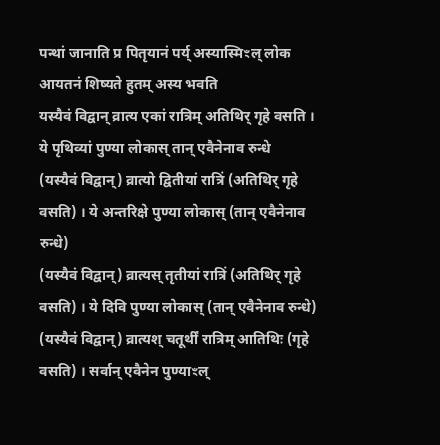पन्थां जानाति प्र पितृयानं पर्य् अस्यास्मिꣳल् लोक आयतनं शिष्यते हुतम् अस्य भवति
यस्यैवं विद्वान् व्रात्य एकां रात्रिम् अतिथिर् गृहे वसति । ये पृथिव्यां पुण्या लोकास् तान् एवैनेनाव रुन्धे
(यस्यैवं विद्वान्) व्रात्यो द्वितीयां रात्रिं (अतिथिर् गृहे वसति) । ये अन्तरिक्षे पुण्या लोकास् (तान् एवैनेनाव रुन्धे)
(यस्यैवं विद्वान्) व्रात्यस् तृतीयां रात्रिं (अतिथिर् गृहे वसति) । ये दिवि पुण्या लोकास् (तान् एवैनेनाव रुन्धे)
(यस्यैवं विद्वान्) व्रात्यश् चतूर्थीं रात्रिम् आतिथिः (गृहे वसति) । सर्वान् एवैनेन पुण्याꣳल्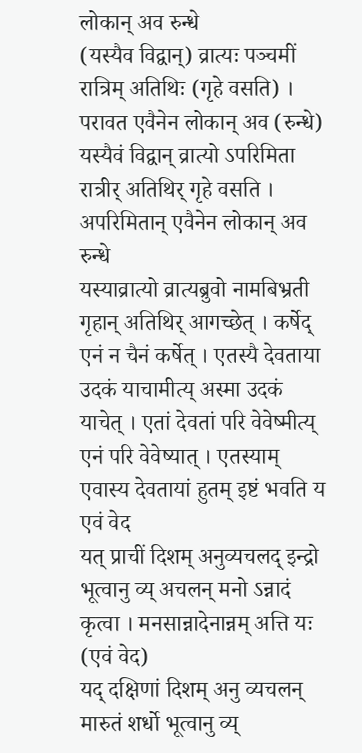लोकान् अव रुन्धे
(यस्यैव विद्वान्) व्रात्यः पञ्चमीं रात्रिम् अतिथिः (गृहे वसति) । परावत एवैनेन लोकान् अव (रुन्धे)
यस्यैवं विद्वान् व्रात्यो ऽपरिमिता रात्रीर् अतिथिर् गृहे वसति । अपरिमितान् एवैनेन लोकान् अव रुन्धे
यस्याव्रात्यो व्रात्यब्रुवो नामबिभ्रती गृहान् अतिथिर् आगच्छेत् । कर्षेद् एनं न चैनं कर्षेत् । एतस्यै देवताया उदकं याचामीत्य् अस्मा उदकं याचेत् । एतां देवतां परि वेवेष्मीत्य् एनं परि वेवेष्यात् । एतस्याम् एवास्य देवतायां हुतम् इष्टं भवति य एवं वेद
यत् प्राचीं दिशम् अनुव्यचलद् इन्द्रो भूत्वानु व्य् अचलन् मनो ऽन्नादं कृत्वा । मनसान्नादेनान्नम् अत्ति यः (एवं वेद)
यद् दक्षिणां दिशम् अनु व्यचलन् मारुतं शर्धो भूत्वानु व्य्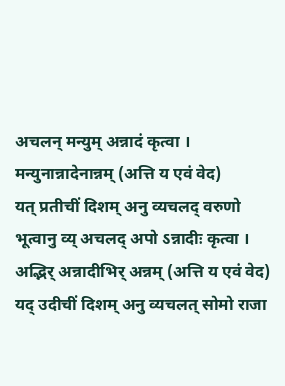अचलन् मन्युम् अन्नादं कृत्वा । मन्युनान्नादेनान्नम् (अत्ति य एवं वेद)
यत् प्रतीचीं दिशम् अनु व्यचलद् वरुणो भूत्वानु व्य् अचलद् अपो ऽन्नादीः कृत्वा । अद्भिर् अन्नादीभिर् अन्नम् (अत्ति य एवं वेद)
यद् उदीचीं दिशम् अनु व्यचलत् सोमो राजा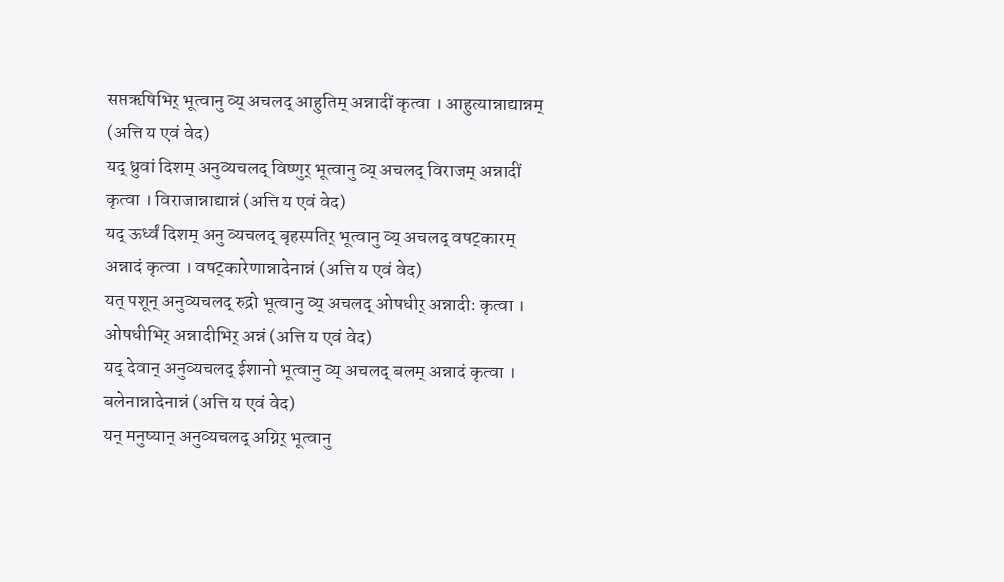सप्तऋषिभिर् भूत्वानु व्य् अचलद् आहुतिम् अन्नादीं कृत्वा । आहुत्यान्नाद्यान्नम् (अत्ति य एवं वेद)
यद् ध्रुवां दिशम् अनुव्यचलद् विष्णुर् भूत्वानु व्य् अचलद् विराजम् अन्नादीं कृत्वा । विराजान्नाद्यान्नं (अत्ति य एवं वेद)
यद् ऊर्ध्वं दिशम् अनु व्यचलद् बृहस्पतिर् भूत्वानु व्य् अचलद् वषट्कारम् अन्नादं कृत्वा । वषट्कारेणान्नादेनान्नं (अत्ति य एवं वेद)
यत् पशून् अनुव्यचलद् रुद्रो भूत्वानु व्य् अचलद् ओषधीर् अन्नादीः कृत्वा । ओषधीभिर् अन्नादीभिर् अन्नं (अत्ति य एवं वेद)
यद् देवान् अनुव्यचलद् ईशानो भूत्वानु व्य् अचलद् बलम् अन्नादं कृत्वा । बलेनान्नादेनान्नं (अत्ति य एवं वेद)
यन् मनुष्यान् अनुव्यचलद् अग्निर् भूत्वानु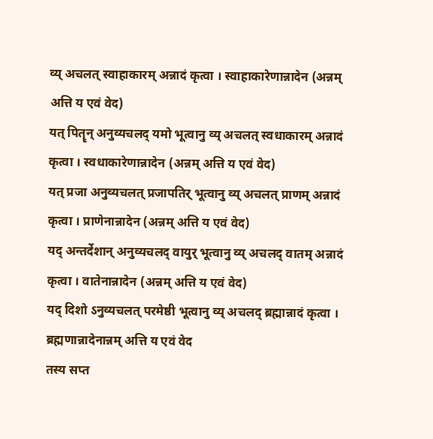व्य् अचलत् स्वाहाकारम् अन्नादं कृत्वा । स्वाहाकारेणान्नादेन (अन्नम् अत्ति य एवं वेद)
यत् पितॄन् अनुव्यचलद् यमो भूत्वानु व्य् अचलत् स्वधाकारम् अन्नादं कृत्वा । स्वधाकारेणान्नादेन (अन्नम् अत्ति य एवं वेद)
यत् प्रजा अनुव्यचलत् प्रजापतिर् भूत्वानु व्य् अचलत् प्राणम् अन्नादं कृत्वा । प्राणेनान्नादेन (अन्नम् अत्ति य एवं वेद)
यद् अन्तर्देशान् अनुव्यचलद् वायुर् भूत्वानु व्य् अचलद् वातम् अन्नादं कृत्वा । वातेनान्नादेन (अन्नम् अत्ति य एवं वेद)
यद् दिशो ऽनुव्यचलत् परमेष्ठी भूत्वानु व्य् अचलद् ब्रह्मान्नादं कृत्वा । ब्रह्मणान्नादेनान्नम् अत्ति य एवं वेद
तस्य सप्त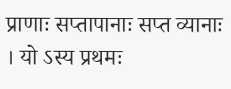प्राणाः सप्तापानाः सप्त व्यानाः । यो ऽस्य प्रथमः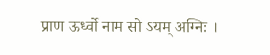प्राण ऊर्ध्वो नाम सो ऽयम् अग्निः ।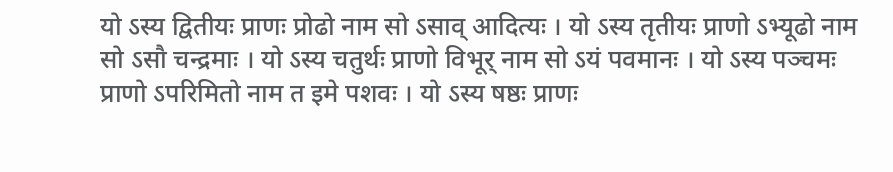यो ऽस्य द्वितीयः प्राणः प्रोढो नाम सो ऽसाव् आदित्यः । यो ऽस्य तृतीयः प्राणो ऽभ्यूढो नाम सो ऽसौ चन्द्रमाः । यो ऽस्य चतुर्थः प्राणो विभूर् नाम सो ऽयं पवमानः । यो ऽस्य पञ्चमः प्राणो ऽपरिमितो नाम त इमे पशवः । यो ऽस्य षष्ठः प्राणः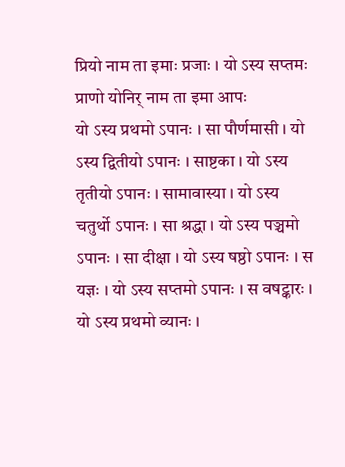प्रियो नाम ता इमाः प्रजाः । यो ऽस्य सप्तमः प्राणो योनिर् नाम ता इमा आपः
यो ऽस्य प्रथमो ऽपानः । सा पौर्णमासी । यो ऽस्य द्वितीयो ऽपानः । साष्टका । यो ऽस्य तृतीयो ऽपानः । सामावास्या । यो ऽस्य चतुर्थो ऽपानः । सा श्रद्धा । यो ऽस्य पञ्चमो ऽपानः । सा दीक्षा । यो ऽस्य षष्ठो ऽपानः । स यज्ञः । यो ऽस्य सप्तमो ऽपानः । स वषट्कारः । यो ऽस्य प्रथमो व्यानः ।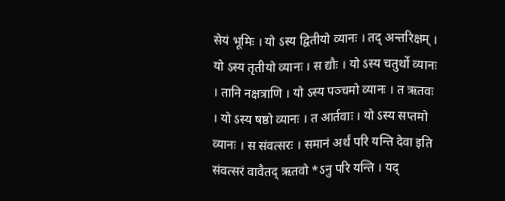सेयं भूमिः । यो ऽस्य द्वितीयो व्यानः । तद् अन्तरिक्षम् । यो ऽस्य तृतीयो व्यानः । स द्यौः । यो ऽस्य चतुर्थो व्यानः । तानि नक्षत्राणि । यो ऽस्य पञ्चमो व्यानः । त ऋतवः । यो ऽस्य षष्ठो व्यानः । त आर्तवाः । यो ऽस्य सप्तमो व्यानः । स संवत्सरः । समानं अर्थं परि यन्ति देवा इति संवत्सरं वावैतद् ऋतवो *ऽनु परि यन्ति । यद्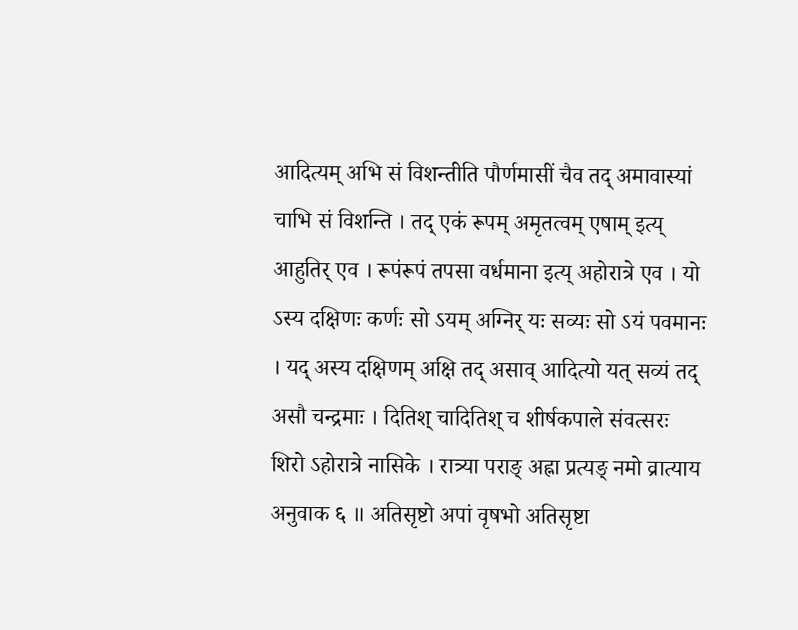आदित्यम् अभि सं विशन्तीति पौर्णमासीं चैव तद् अमावास्यां चाभि सं विशन्ति । तद् एकं रूपम् अमृतत्वम् एषाम् इत्य् आहुतिर् एव । रूपंरूपं तपसा वर्धमाना इत्य् अहोरात्रे एव । यो ऽस्य दक्षिणः कर्णः सो ऽयम् अग्निर् यः सव्यः सो ऽयं पवमानः । यद् अस्य दक्षिणम् अक्षि तद् असाव् आदित्यो यत् सव्यं तद् असौ चन्द्रमाः । दितिश् चादितिश् च शीर्षकपाले संवत्सरः शिरो ऽहोरात्रे नासिके । रात्र्या पराङ् अह्ना प्रत्यङ् नमो व्रात्याय
अनुवाक ६ ॥ अतिसृष्टो अपां वृषभो अतिसृष्टा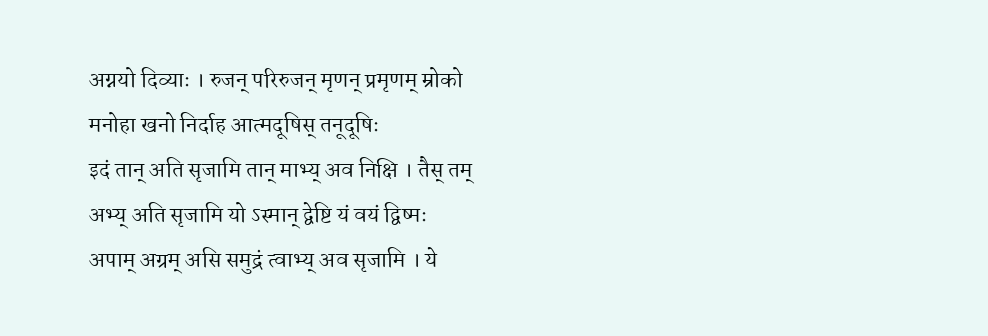अग्नयो दिव्याः । रुजन् परिरुजन् मृणन् प्रमृणम् म्रोको मनोहा खनो निर्दाह आत्मदूषिस् तनूदूषिः
इदं तान् अति सृजामि तान् माभ्य् अव निक्षि । तैस् तम् अभ्य् अति सृजामि यो ऽस्मान् द्वेष्टि यं वयं द्विष्मः
अपाम् अग्रम् असि समुद्रं त्वाभ्य् अव सृजामि । ये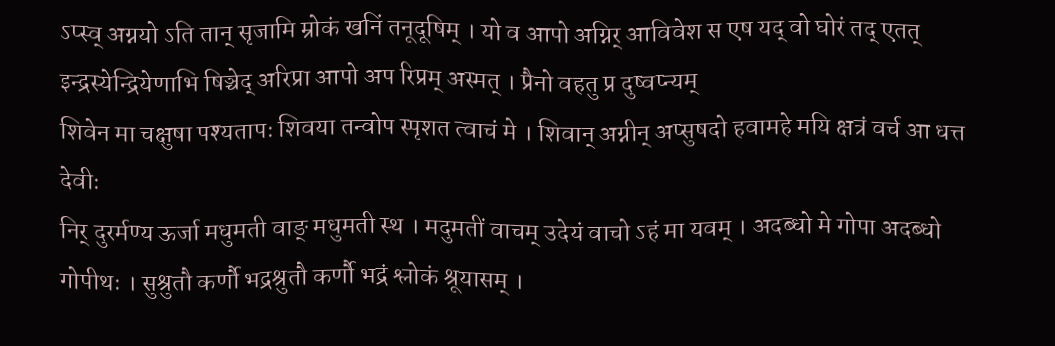ऽप्स्व् अग्नयो ऽति तान् सृजामि म्रोकं खनिं तनूदूषिम् । यो व आपो अग्निर् आविवेश स एष यद् वो घोरं तद् एतत्
इन्द्रस्येन्द्रियेणाभि षिञ्चेद् अरिप्रा आपो अप रिप्रम् अस्मत् । प्रैनो वहतु प्र दुष्वप्न्यम्
शिवेन मा चक्षुषा पश्यतापः शिवया तन्वोप स्पृशत त्वाचं मे । शिवान् अग्नीन् अप्सुषदो हवामहे मयि क्षत्रं वर्च आ धत्त देवीः
निर् दुरर्मण्य ऊर्जा मधुमती वाङ् मधुमती स्थ । मदुमतीं वाचम् उदेयं वाचो ऽहं मा यवम् । अदब्धो मे गोपा अदब्धो गोपीथः । सुश्रुतौ कर्णौ भद्रश्रुतौ कर्णौ भद्रं श्लोकं श्रूयासम् ।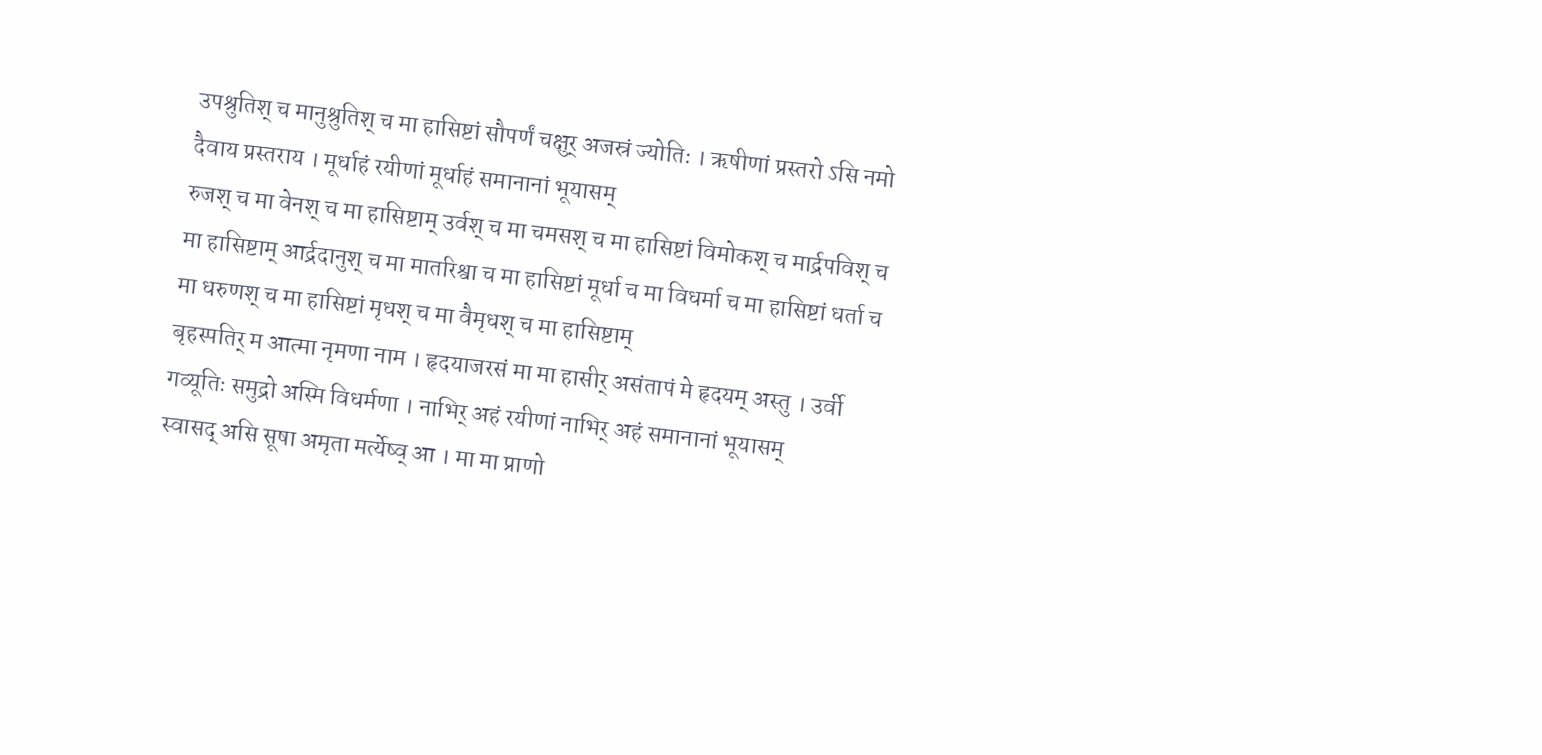उपश्रुतिश् च मानुश्रुतिश् च मा हासिष्टां सौपर्णं चक्षुर् अजस्रं ज्योतिः । ऋषीणां प्रस्तरो ऽसि नमो दैवाय प्रस्तराय । मूर्धाहं रयीणां मूर्धाहं समानानां भूयासम्
रुजश् च मा वेनश् च मा हासिष्टाम् उर्वश् च मा चमसश् च मा हासिष्टां विमोकश् च मार्द्रपविश् च मा हासिष्टाम् आर्द्रदानुश् च मा मातरिश्वा च मा हासिष्टां मूर्धा च मा विधर्मा च मा हासिष्टां धर्ता च मा धरुणश् च मा हासिष्टां मृधश् च मा वैमृधश् च मा हासिष्टाम्
बृहस्पतिर् म आत्मा नृमणा नाम । हृदयाजरसं मा मा हासीर् असंतापं मे हृदयम् अस्तु । उर्वी गव्यूतिः समुद्रो अस्मि विधर्मणा । नाभिर् अहं रयीणां नाभिर् अहं समानानां भूयासम्
स्वासद् असि सूषा अमृता मर्त्येष्व् आ । मा मा प्राणो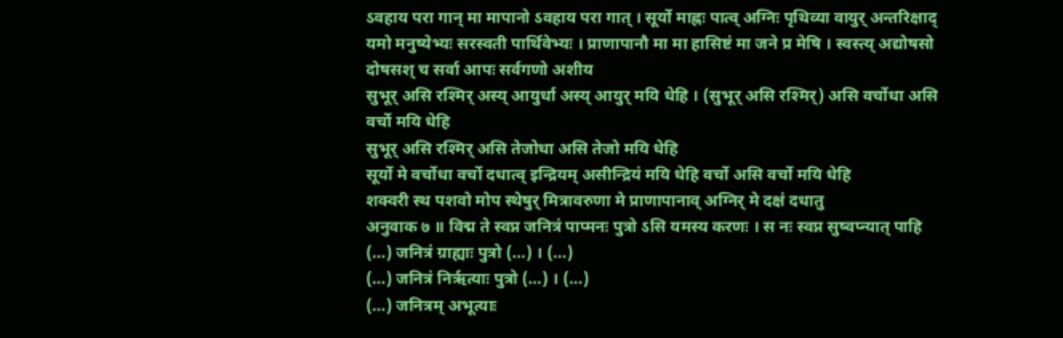ऽवहाय परा गान् मा मापानो ऽवहाय परा गात् । सूर्यो माह्नः पात्व् अग्निः पृथिव्या वायुर् अन्तरिक्षाद् यमो मनुष्येभ्यः सरस्वती पार्थिवेभ्यः । प्राणापानौ मा मा हासिष्टं मा जने प्र मेषि । स्वस्त्य् अद्योषसो दोषसश् च सर्वा आपः सर्वगणो अशीय
सुभूर् असि रश्मिर् अस्य् आयुर्धा अस्य् आयुर् मयि धेहि । (सुभूर् असि रश्मिर्) असि वर्चोधा असि वर्चो मयि धेहि
सुभूर् असि रश्मिर् असि तेजोधा असि तेजो मयि धेहि
सूर्यो मे वर्चोधा वर्चो दधात्व् इन्द्रियम् असीन्द्रियं मयि धेहि वर्चो असि वर्चो मयि धेहि
शक्वरी स्थ पशवो मोप स्थेषुर् मित्रावरुणा मे प्राणापानाव् अग्निर् मे दक्षं दधातु
अनुवाक ७ ॥ विद्म ते स्वप्न जनित्रं पाप्मनः पुत्रो ऽसि यमस्य करणः । स नः स्वप्न सुष्वप्न्यात् पाहि
(…) जनित्रं ग्राह्याः पुत्रो (…) । (…)
(…) जनित्रं निरृत्याः पुत्रो (…) । (…)
(…) जनित्रम् अभूत्याः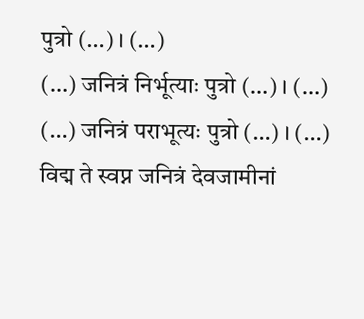पुत्रो (…) । (…)
(…) जनित्रं निर्भूत्याः पुत्रो (…) । (…)
(…) जनित्रं पराभूत्यः पुत्रो (…) । (…)
विद्म ते स्वप्न जनित्रं देवजामीनां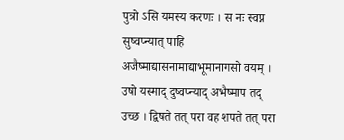पुत्रो ऽसि यमस्य करणः । स नः स्वप्न सुष्वप्न्यात् पाहि
अजैष्माद्यासनामाद्याभूमानागसो वयम् । उषो यस्माद् दुष्वप्न्याद् अभैष्माप तद् उच्छ । द्विषते तत् परा वह शपते तत् परा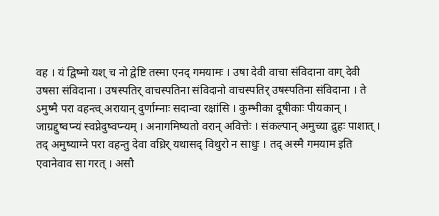वह । यं द्विष्मो यश् च नो द्वेष्टि तस्मा एनद् गमयामः । उषा देवी वाचा संविदाना वाग् देवी उषसा संविदाना । उषस्पतिर् वाचस्पतिना संविदानो वाचस्पतिर् उषस्पतिना संविदाना । ते ऽमुष्मै परा वहन्त्व् अरायान् दुर्णाम्नाः सदान्वा रक्षांसि । कुम्भीका दूषीकाः पीयकान् । जाग्रद्दुष्वप्न्यं स्वप्नेदुष्वप्न्यम् । अनागमिष्यतो वरान् अवित्तेः । संकल्पान् अमुच्या द्रुहः पाशात् । तद् अमुष्याग्ने परा वहन्तु देवा वध्रिर् यथासद् विथुरो न साधुः । तद् अस्मै गमयाम इति
एवानेवाव सा गरत् । असौ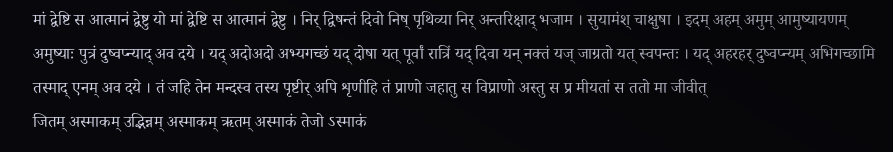मां द्वेष्टि स आत्मानं द्वेष्टु यो मां द्वेष्टि स आत्मानं द्वेष्टु । निर् द्विषन्तं दिवो निष् पृथिव्या निर् अन्तरिक्षाद् भजाम । सुयामंश् चाक्षुषा । इदम् अहम् अमुम् आमुष्यायणम् अमुष्याः पुत्रं दुष्वप्न्याद् अव दये । यद् अदोअदो अभ्यगच्छं यद् दोषा यत् पूर्वां रात्रिं यद् दिवा यन् नक्तं यज् जाग्रतो यत् स्वपन्तः । यद् अहरहर् दुष्वप्न्यम् अभिगच्छामि तस्माद् एनम् अव दये । तं जहि तेन मन्दस्व तस्य पृष्टीर् अपि शृणीहि तं प्राणो जहातु स विप्राणो अस्तु स प्र मीयतां स ततो मा जीवीत्
जितम् अस्माकम् उद्भिन्नम् अस्माकम् ऋतम् अस्माकं तेजो ऽस्माकं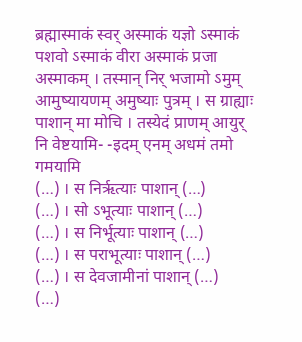ब्रह्मास्माकं स्वर् अस्माकं यज्ञो ऽस्माकं पशवो ऽस्माकं वीरा अस्माकं प्रजा अस्माकम् । तस्मान् निर् भजामो ऽमुम् आमुष्यायणम् अमुष्याः पुत्रम् । स ग्राह्याः पाशान् मा मोचि । तस्येदं प्राणम् आयुर् नि वेष्टयामि- -इदम् एनम् अधमं तमो गमयामि
(…) । स निरृत्याः पाशान् (…)
(…) । सो ऽभूत्याः पाशान् (…)
(…) । स निर्भूत्याः पाशान् (…)
(…) । स पराभूत्याः पाशान् (…)
(…) । स देवजामीनां पाशान् (…)
(…)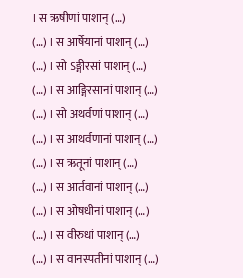। स ऋषीणां पाशान् (…)
(…) । स आर्षेयानां पाशान् (…)
(…) । सो ऽङ्गीरसां पाशान् (…)
(…) । स आङ्गिरसानां पाशान् (…)
(…) । सो अथर्वणां पाशान् (…)
(…) । स आथर्वणानां पाशान् (…)
(…) । स ऋतूनां पाशान् (…)
(…) । स आर्तवानां पाशान् (…)
(…) । स ओषधीनां पाशान् (…)
(…) । स वीरुधां पाशान् (…)
(…) । स वानस्पतीनां पाशान् (…)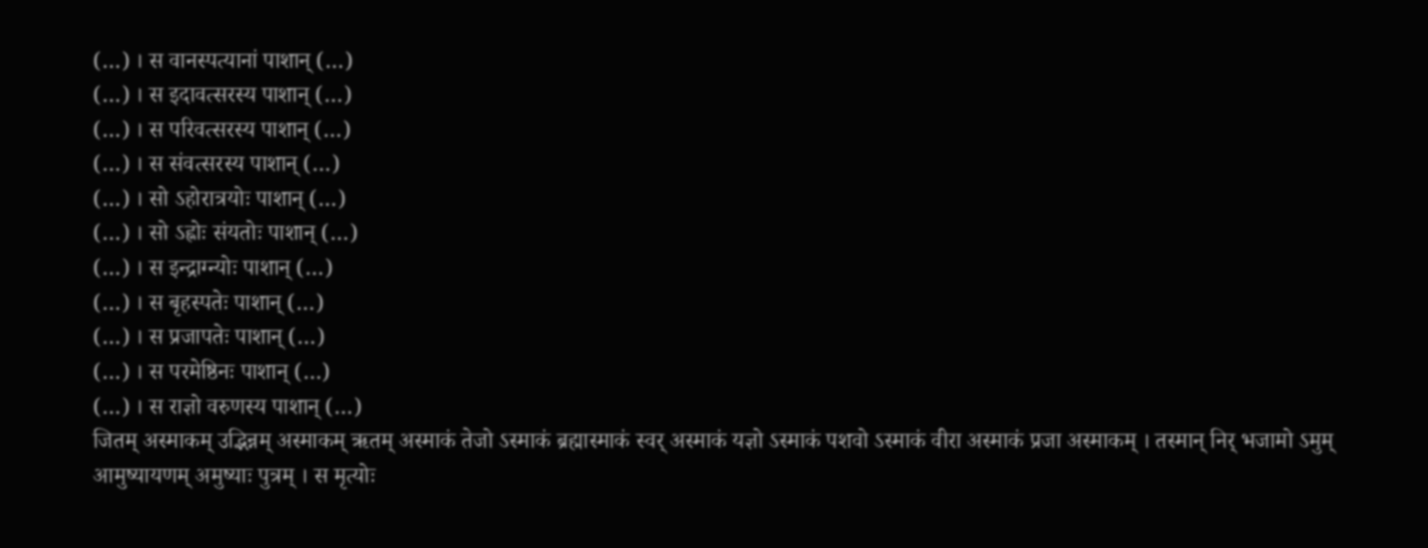(…) । स वानस्पत्यानां पाशान् (…)
(…) । स इदावत्सरस्य पाशान् (…)
(…) । स परिवत्सरस्य पाशान् (…)
(…) । स संवत्सरस्य पाशान् (…)
(…) । सो ऽहोरात्रयोः पाशान् (…)
(…) । सो ऽह्नोः संयतोः पाशान् (…)
(…) । स इन्द्राग्न्योः पाशान् (…)
(…) । स बृहस्पतेः पाशान् (…)
(…) । स प्रजापतेः पाशान् (…)
(…) । स परमेष्ठिनः पाशान् (…)
(…) । स राज्ञो वरुणस्य पाशान् (…)
जितम् अस्माकम् उद्भिन्नम् अस्माकम् ऋतम् अस्माकं तेजो ऽस्माकं ब्रह्मास्माकं स्वर् अस्माकं यज्ञो ऽस्माकं पशवो ऽस्माकं वीरा अस्माकं प्रजा अस्माकम् । तस्मान् निर् भजामो ऽमुम् आमुष्यायणम् अमुष्याः पुत्रम् । स मृत्योः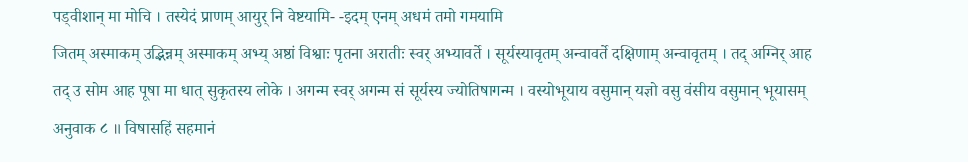पड्वीशान् मा मोचि । तस्येदं प्राणम् आयुर् नि वेष्टयामि- -इदम् एनम् अधमं तमो गमयामि
जितम् अस्माकम् उद्भिन्नम् अस्माकम् अभ्य् अष्ठां विश्वाः पृतना अरातीः स्वर् अभ्यावर्ते । सूर्यस्यावृतम् अन्वावर्ते दक्षिणाम् अन्वावृतम् । तद् अग्निर् आह तद् उ सोम आह पूषा मा धात् सुकृतस्य लोके । अगन्म स्वर् अगन्म सं सूर्यस्य ज्योतिषागन्म । वस्योभूयाय वसुमान् यज्ञो वसु वंसीय वसुमान् भूयासम्
अनुवाक ८ ॥ विषासहिं सहमानं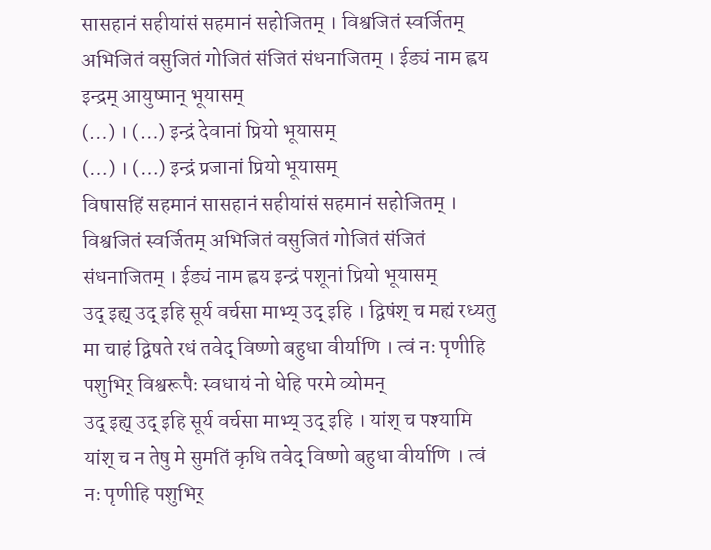सासहानं सहीयांसं सहमानं सहोजितम् । विश्वजितं स्वर्जितम् अभिजितं वसुजितं गोजितं संजितं संधनाजितम् । ईड्यं नाम ह्वय इन्द्रम् आयुष्मान् भूयासम्
(…) । (…) इन्द्रं देवानां प्रियो भूयासम्
(…) । (…) इन्द्रं प्रजानां प्रियो भूयासम्
विषासहिं सहमानं सासहानं सहीयांसं सहमानं सहोजितम् । विश्वजितं स्वर्जितम् अभिजितं वसुजितं गोजितं संजितं संधनाजितम् । ईड्यं नाम ह्वय इन्द्रं पशूनां प्रियो भूयासम्
उद् इह्य् उद् इहि सूर्य वर्चसा माभ्य् उद् इहि । द्विषंश् च मह्यं रध्यतु मा चाहं द्विषते रधं तवेद् विष्णो बहुधा वीर्याणि । त्वं नः पृणीहि पशुभिर् विश्वरूपैः स्वधायं नो धेहि परमे व्योमन्
उद् इह्य् उद् इहि सूर्य वर्चसा माभ्य् उद् इहि । यांश् च पश्यामि यांश् च न तेषु मे सुमतिं कृधि तवेद् विष्णो बहुधा वीर्याणि । त्वं नः पृणीहि पशुभिर्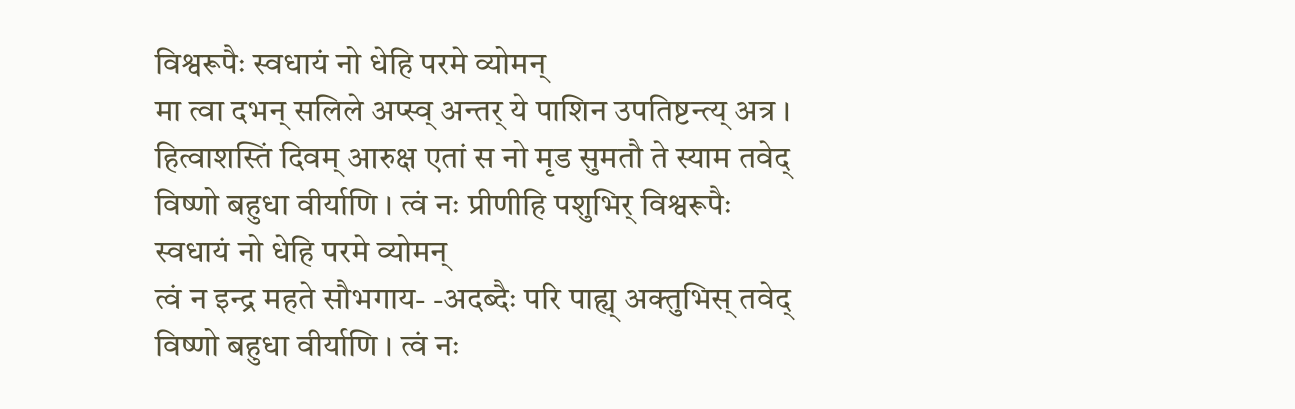विश्वरूपैः स्वधायं नो धेहि परमे व्योमन्
मा त्वा दभन् सलिले अप्स्व् अन्तर् ये पाशिन उपतिष्टन्त्य् अत्र । हित्वाशस्तिं दिवम् आरुक्ष एतां स नो मृड सुमतौ ते स्याम तवेद् विष्णो बहुधा वीर्याणि । त्वं नः प्रीणीहि पशुभिर् विश्वरूपैः स्वधायं नो धेहि परमे व्योमन्
त्वं न इन्द्र महते सौभगाय- -अदब्दैः परि पाह्य् अक्तुभिस् तवेद् विष्णो बहुधा वीर्याणि । त्वं नः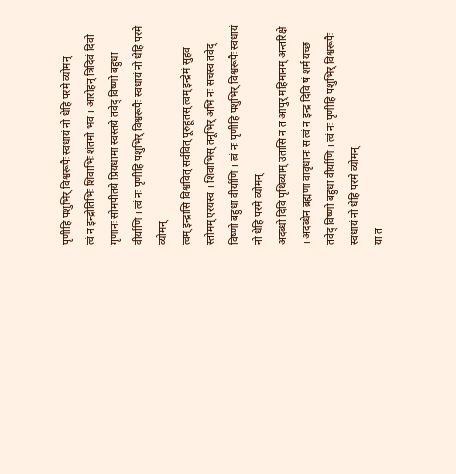पृणीहि पशुभिर् विश्वरूपैः स्वधायं नो धेहि परमे व्योमन्
त्वं न इन्द्रोतिभिः शिवाभिः शंतमो भव । आरोहन् त्रिदिवं दिवो गृणानः सोमपीतये प्रियधामा स्वस्तये तवेद् विष्णो बहुधा वीर्याणि । त्वं नः पृणीहि पशुभिर् विश्वरूपैः स्वधायं नो धेहि परमे व्योमन्
त्वम् इन्द्रासि विश्ववित् सर्ववित् पूरुहूतस् त्वम् इन्द्रेमं सुहव स्तोमम् एरयस्व । शिवाभिस् तनूभिर् अभि नः सचस्व तवेद् विष्णो बहुधा वीर्याणि । त्वं नः पृणीहि पशुभिर् विश्वरूपैः स्वधायं नो धेहि परमे व्योमन्
अदब्धो दिवि पृथिव्याम् उतासि न त आपुर् महिमानम् अन्तरिक्षे । अदब्धेन ब्रह्मणा वावृधानः स त्वं न इन्द्र दिवि षं शर्म यच्छ तवेद् विष्णो बहुधा वीर्याणि । त्वं नः पृणीहि पशुभिर् विश्वरूपैः स्वधायं नो धेहि परमे व्योमन्
या त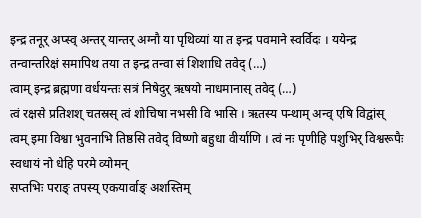इन्द्र तनूर् अप्स्व् अन्तर् यान्तर् अग्नौ या पृथिव्यां या त इन्द्र पवमाने स्वर्विदः । ययेन्द्र तन्वान्तरिक्षं समापिथ तया त इन्द्र तन्वा सं शिशाधि तवेद् (…)
त्वाम् इन्द्र ब्रह्मणा वर्धयन्तः सत्रं निषेदुर् ऋषयो नाधमानास् तवेद् (…)
त्वं रक्षसे प्रतिशश् चतस्रस् त्वं शोचिषा नभसी वि भासि । ऋतस्य पन्थाम् अन्व् एषि विद्वांस् त्वम् इमा विश्वा भुवनाभि तिष्ठसि तवेद् विष्णो बहुधा वीर्याणि । त्वं नः पृणीहि पशुभिर् विश्वरूपैः स्वधायं नो धेहि परमे व्योमन्
सप्तभिः पराङ् तपस्य् एकयार्वाङ् अशस्तिम्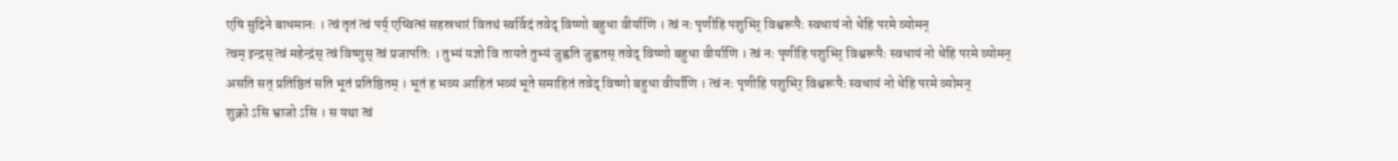एषि सुदिने बाधमानः । त्वं तृतं त्वं पर्य् एष्वित्सं सहस्रधारं वितथं स्वर्विदं तवेद् विष्णो बहुधा वीर्याणि । त्वं नः पृणीहि पशुभिर् विश्वरूपैः स्वधायं नो धेहि परमे व्योमन्
त्वम् इन्द्रस् त्वं महेन्द्रंस् त्वं विष्णुस् त्वं प्रजापतिः । तुभ्यं यज्ञो वि तायते तुभ्यं जुह्वति जुह्वतस् तवेद् विष्णो बहुधा वीर्याणि । त्वं नः पृणीहि पशुभिर् विश्वरूपैः स्वधायं नो धेहि परमे व्योमन्
असति सत् प्रतिष्ठितं सति भूतं प्रतिष्ठितम् । भूतं ह भव्य आहितं भव्यं भूते समाहितं तवेद् विष्णो बहुधा वीर्याणि । त्वं नः पृणीहि पशुभिर् विश्वरूपैः स्वधायं नो धेहि परमे व्योमन्
शुक्रो ऽसि भ्राजो ऽसि । स यथा त्वं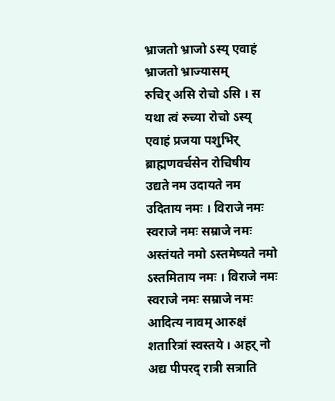भ्राजतो भ्राजो ऽस्य् एवाहं भ्राजतो भ्राज्यासम्
रुचिर् असि रोचो ऽसि । स यथा त्वं रुच्या रोचो ऽस्य् एवाहं प्रजया पशुभिर् ब्राह्मणवर्चसेन रोचिषीय
उद्यते नम उदायते नम उदिताय नमः । विराजे नमः स्वराजे नमः सम्राजे नमः
अस्तंयते नमो ऽस्तमेष्यते नमो ऽस्तमिताय नमः । विराजे नमः स्वराजे नमः सम्राजे नमः
आदित्य नावम् आरुक्षं शतारित्रां स्वस्तये । अहर् नो अद्य पीपरद् रात्री सत्राति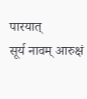पारयात्
सूर्य नावम् आरुक्षं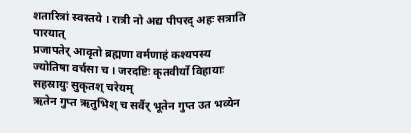शतारित्रां स्वस्तये । रात्री नो अद्य पीपरद् अहः सत्राति पारयात्
प्रजापतेर् आवृतो ब्रह्मणा वर्मणाहं कश्यपस्य ज्योतिषा वर्चसा च । जरदष्टिः कृतवीर्यो विहायाः सहस्रायुः सुकृतश् चरेयम्
ऋतेन गुप्त ऋतुभिश् च सर्वैर् भूतेन गुप्त उत भव्येन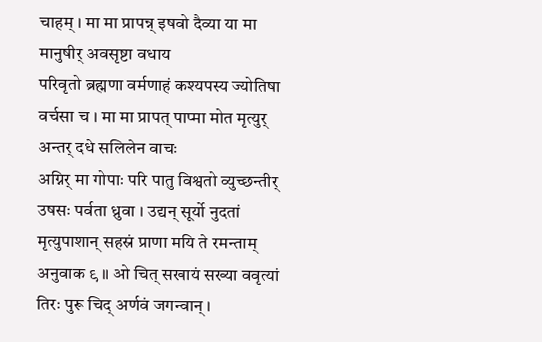चाहम् । मा मा प्रापन्न् इषवो दैव्या या मा मानुषीर् अवसृष्टा वधाय
परिवृतो ब्रह्मणा वर्मणाहं कश्यपस्य ज्योतिषा वर्चसा च । मा मा प्रापत् पाप्मा मोत मृत्युर् अन्तर् दधे सलिलेन वाचः
अग्निर् मा गोपाः परि पातु विश्वतो व्युच्छन्तीर् उषसः पर्वता ध्रुवा । उद्यन् सूर्यो नुदतां मृत्युपाशान् सहस्रं प्राणा मयि ते रमन्ताम्
अनुवाक ९ ॥ ओ चित् सखायं सख्या ववृत्यां तिरः पुरू चिद् अर्णवं जगन्वान् ।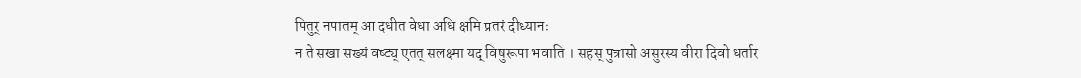पितुर् नपातम् आ दधीत वेधा अधि क्षमि प्रतरं दीध्यानः
न ते सखा सख्यं वष्ट्य् एतत् सलक्ष्मा यद् विषुरूपा भवाति । सहस् पुत्रासो असुरस्य वीरा दिवो धर्तार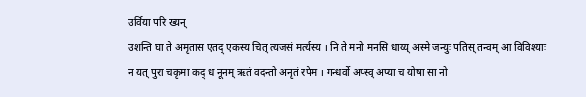उर्विया परि ख्यन्
उशन्ति घा ते अमृतास एतद् एकस्य चित् त्यजसं मर्त्यस्य । नि ते मनो मनसि धाय्य् अस्मे जन्युः पतिस् तन्वम् आ विविश्याः
न यत् पुरा चकृमा कद् ध नूनम् ऋतं वदन्तो अनृतं रपेम । गन्धर्वो अप्स्व् अप्या च योषा सा नो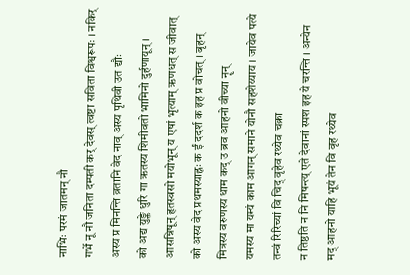नाभिः परमं जातमन् नौ
गर्भे नू नौ जनिता दम्पती कर् देवस् त्वष्टा सविता विश्वरूपः । नकिर् अस्य प्र मिनन्ति व्रतानि वेद नाव् अस्य पृथिवी उत द्यौः
को अद्य युङ्क्ते धुरि गा ऋतस्य शिमीवतो भामिनो दुर्हणायून् । आसन्निषून् हृतस्वसो मयोभून् य एषां भृत्याम् ऋणधत् स जीवात्
को अस्य वेद प्रथमस्याह्नः क ईं ददर्श क इह प्र वोचत् । बृहन् मित्रस्य वरुणस्य धाम कद् उ ब्रव आहनो वीच्या नॄन्
यमस्य मा यम्यं काम आगन् समाने योनौ सहशेय्याय । जायेव पत्ये तन्वं रिरिच्यां वि चिद् वृहेव रथ्येव चक्रा
न तिष्ठति न नि मिषन्त्य् एते देवानां स्पश इह ये चरन्ति । अन्येन मद् आहनो याहि भूयं तेन वि वृह रथ्येव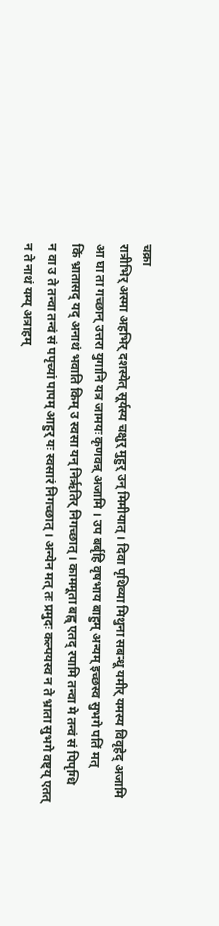चक्रा
रात्रीभिर् अस्मा अहभिर् दशस्येत् सूर्यस्य चक्षुर् मुहुर् उन् मिमीयात् । दिवा पृथिव्या मिथुना सबन्धू यमीर् यमस्य विवृहेद् अजामि
आ घा ता गच्छान् उत्तरा युगानि यत्र जामयः कृणवन्न् अजामि । उप बर्बृहि वृषभाय बाहुम् अन्यम् इच्छस्व सुभगे पतिं मत्
किं भ्रातासद् यद् अनाथं भवाति किम् उ स्वसा यन् निरृतिर् निगच्छात् । काममूता बह्व् एतद् रपामि तन्वा मे तन्वं सं पिपृग्धि
न वा उ ते तन्वा तन्वं सं पपृच्यां पापम् आहुर् यः स्वसारं निगच्छात् । अन्येन मत् तः प्रमुदः कल्पयस्व न ते भ्राता सुभगे वष्ट्य् एतत्
न ते नाथं यम्य् अत्राहम्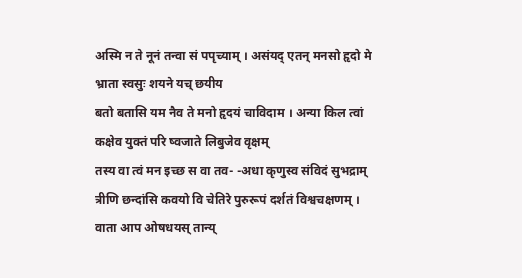अस्मि न ते नूनं तन्वा सं पपृच्याम् । असंयद् एतन् मनसो हृदो मे भ्राता स्वसुः शयने यच् छयीय
बतो बतासि यम नैव ते मनो हृदयं चाविदाम । अन्या किल त्वां कक्षेव युक्तं परि ष्वजाते लिबुजेव वृक्षम्
तस्य वा त्वं मन इच्छ स वा तव- -अधा कृणुस्व संविदं सुभद्राम्
त्रीणि छन्दांसि कवयो वि चेतिरे पुरुरूपं दर्शतं विश्वचक्षणम् । वाता आप ओषधयस् तान्य्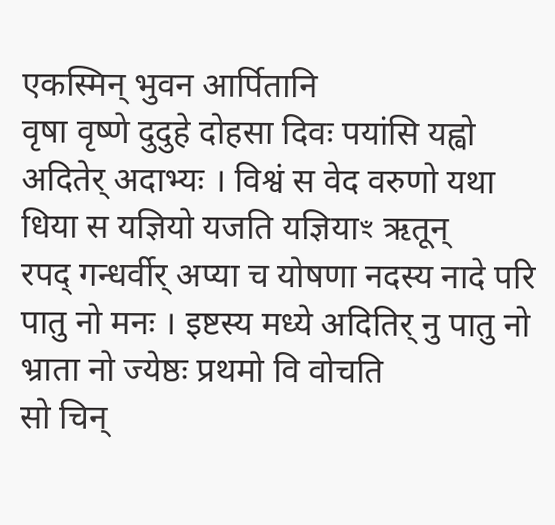एकस्मिन् भुवन आर्पितानि
वृषा वृष्णे दुदुहे दोहसा दिवः पयांसि यह्वो अदितेर् अदाभ्यः । विश्वं स वेद वरुणो यथा धिया स यज्ञियो यजति यज्ञियाꣳ ऋतून्
रपद् गन्धर्वीर् अप्या च योषणा नदस्य नादे परि पातु नो मनः । इष्टस्य मध्ये अदितिर् नु पातु नो भ्राता नो ज्येष्ठः प्रथमो वि वोचति
सो चिन्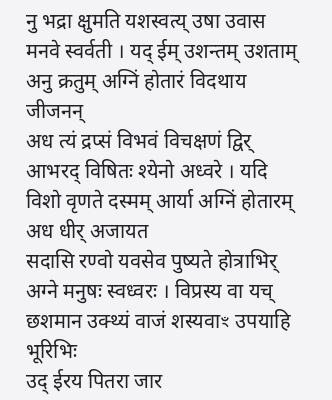नु भद्रा क्षुमति यशस्वत्य् उषा उवास मनवे स्वर्वती । यद् ईम् उशन्तम् उशताम् अनु क्रतुम् अग्निं होतारं विदथाय जीजनन्
अध त्यं द्रप्सं विभवं विचक्षणं द्विर् आभरद् विषितः श्येनो अध्वरे । यदि विशो वृणते दस्मम् आर्या अग्निं होतारम् अध धीर् अजायत
सदासि रण्वो यवसेव पुष्यते होत्राभिर् अग्ने मनुषः स्वध्वरः । विप्रस्य वा यच् छशमान उक्थ्यं वाजं शस्यवाꣳ उपयाहि भूरिभिः
उद् ईरय पितरा जार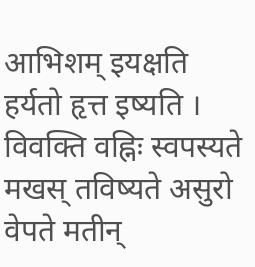आभिशम् इयक्षति हर्यतो हृत्त इष्यति । विवक्ति वह्निः स्वपस्यते मखस् तविष्यते असुरो वेपते मतीन्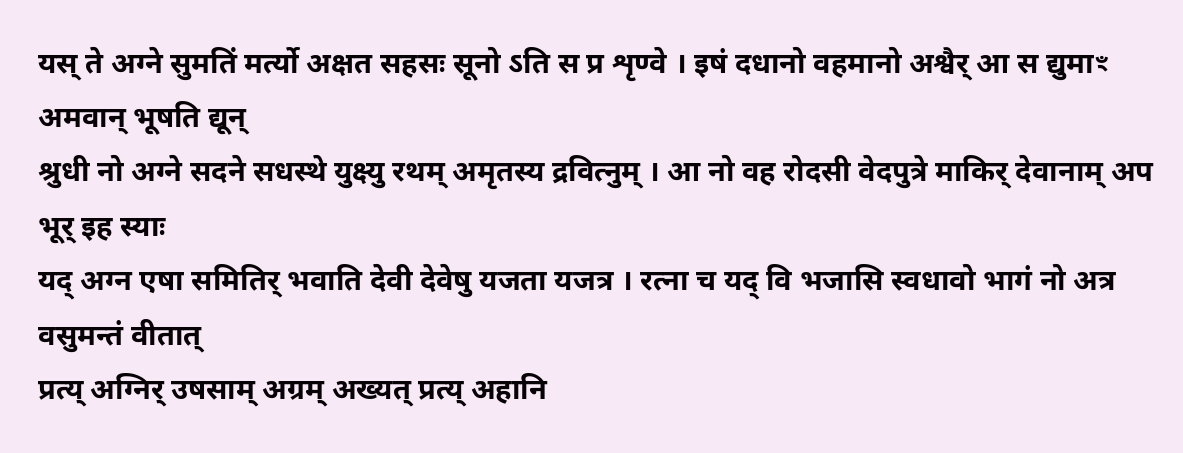यस् ते अग्ने सुमतिं मर्त्यो अक्षत सहसः सूनो ऽति स प्र शृण्वे । इषं दधानो वहमानो अश्वैर् आ स द्युमाꣳ अमवान् भूषति द्यून्
श्रुधी नो अग्ने सदने सधस्थे युक्ष्यु रथम् अमृतस्य द्रवित्नुम् । आ नो वह रोदसी वेदपुत्रे माकिर् देवानाम् अप भूर् इह स्याः
यद् अग्न एषा समितिर् भवाति देवी देवेषु यजता यजत्र । रत्ना च यद् वि भजासि स्वधावो भागं नो अत्र वसुमन्तं वीतात्
प्रत्य् अग्निर् उषसाम् अग्रम् अख्यत् प्रत्य् अहानि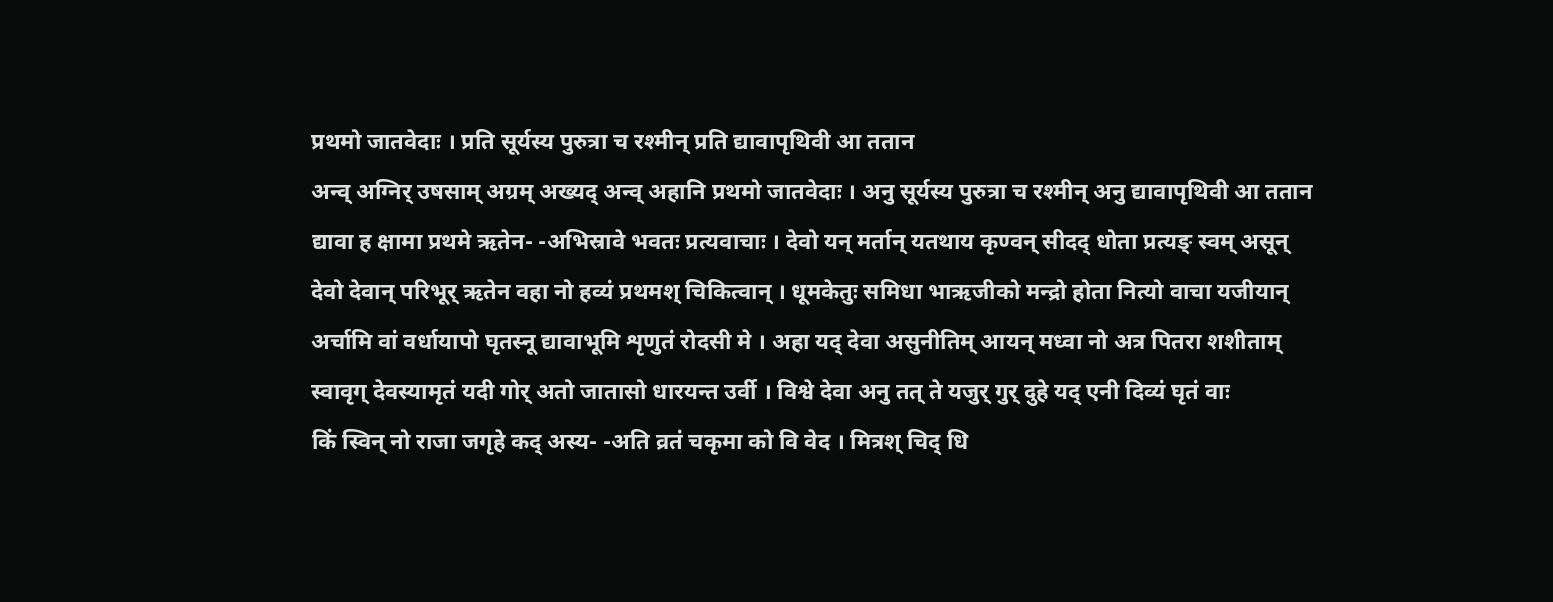प्रथमो जातवेदाः । प्रति सूर्यस्य पुरुत्रा च रश्मीन् प्रति द्यावापृथिवी आ ततान
अन्व् अग्निर् उषसाम् अग्रम् अख्यद् अन्व् अहानि प्रथमो जातवेदाः । अनु सूर्यस्य पुरुत्रा च रश्मीन् अनु द्यावापृथिवी आ ततान
द्यावा ह क्षामा प्रथमे ऋतेन- -अभिस्रावे भवतः प्रत्यवाचाः । देवो यन् मर्तान् यतथाय कृण्वन् सीदद् धोता प्रत्यङ् स्वम् असून्
देवो देवान् परिभूर् ऋतेन वहा नो हव्यं प्रथमश् चिकित्वान् । धूमकेतुः समिधा भाऋजीको मन्द्रो होता नित्यो वाचा यजीयान्
अर्चामि वां वर्धायापो घृतस्नू द्यावाभूमि शृणुतं रोदसी मे । अहा यद् देवा असुनीतिम् आयन् मध्वा नो अत्र पितरा शशीताम्
स्वावृग् देवस्यामृतं यदी गोर् अतो जातासो धारयन्त उर्वी । विश्वे देवा अनु तत् ते यजुर् गुर् दुहे यद् एनी दिव्यं घृतं वाः
किं स्विन् नो राजा जगृहे कद् अस्य- -अति व्रतं चकृमा को वि वेद । मित्रश् चिद् धि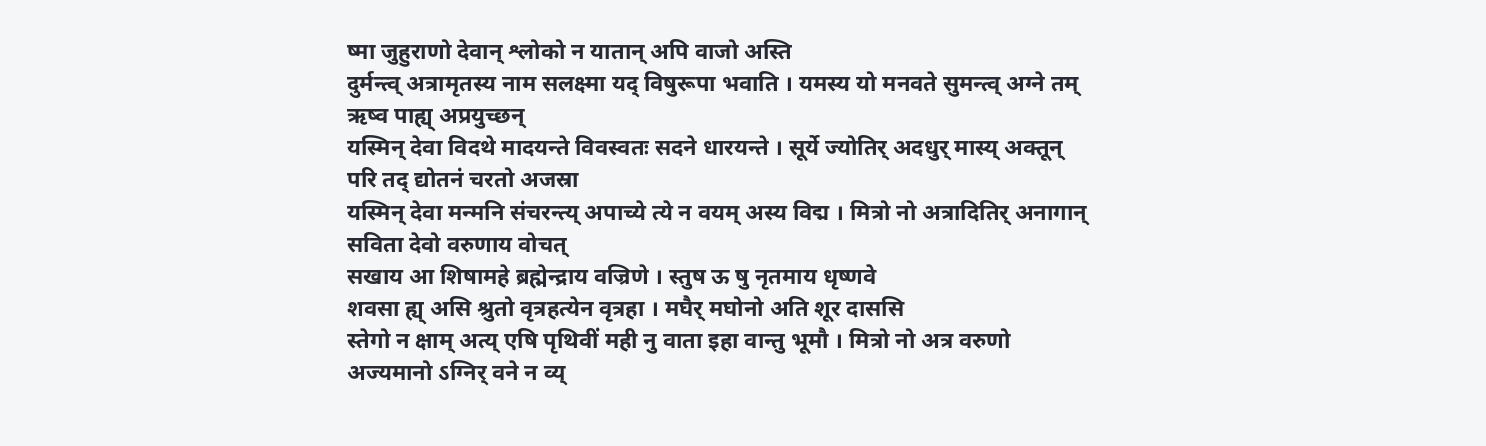ष्मा जुहुराणो देवान् श्लोको न यातान् अपि वाजो अस्ति
दुर्मन्त्व् अत्रामृतस्य नाम सलक्ष्मा यद् विषुरूपा भवाति । यमस्य यो मनवते सुमन्त्व् अग्ने तम् ऋष्व पाह्य् अप्रयुच्छन्
यस्मिन् देवा विदथे मादयन्ते विवस्वतः सदने धारयन्ते । सूर्ये ज्योतिर् अदधुर् मास्य् अक्तून् परि तद् द्योतनं चरतो अजस्रा
यस्मिन् देवा मन्मनि संचरन्त्य् अपाच्ये त्ये न वयम् अस्य विद्म । मित्रो नो अत्रादितिर् अनागान् सविता देवो वरुणाय वोचत्
सखाय आ शिषामहे ब्रह्मेन्द्राय वज्रिणे । स्तुष ऊ षु नृतमाय धृष्णवे
शवसा ह्य् असि श्रुतो वृत्रहत्येन वृत्रहा । मघैर् मघोनो अति शूर दाससि
स्तेगो न क्षाम् अत्य् एषि पृथिवीं मही नु वाता इहा वान्तु भूमौ । मित्रो नो अत्र वरुणो अज्यमानो ऽग्निर् वने न व्य्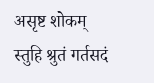असृष्ट शोकम्
स्तुहि श्रुतं गर्तसदं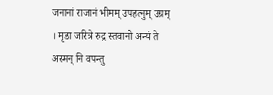जनानां राजानं भीमम् उपहत्नुम् उग्रम् । मृडा जरित्रे रुद्र स्तवानो अन्यं ते अस्मन् नि वपन्तु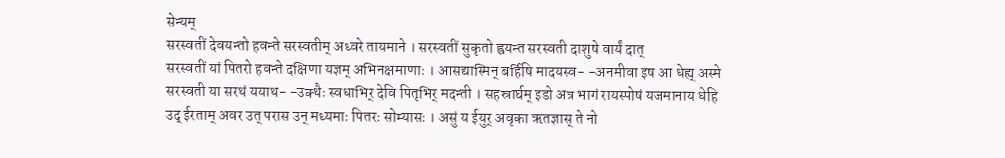सेन्यम्
सरस्वतीं देवयन्तो हवन्ते सरस्वतीम् अध्वरे तायमाने । सरस्वतीं सुकृतो ह्वयन्त सरस्वती दाशुषे वार्यं दात्
सरस्वतीं यां पितरो हवन्ते दक्षिणा यज्ञम् अभिनक्षमाणाः । आसद्यास्मिन् बर्हिषि मादयस्व- -अनमीवा इष आ धेह्य् अस्मे
सरस्वती या सरथं ययाथ- -उक्थैः स्वधाभिर् देवि पितृभिर् मदन्ती । सहस्रार्घम् इडो अत्र भागं रायस्पोषं यजमानाय धेहि
उद् ईरताम् अवर उत् परास उन् मध्यमाः पितरः सोम्यासः । असुं य ईयुर् अवृका ऋतज्ञास् ते नो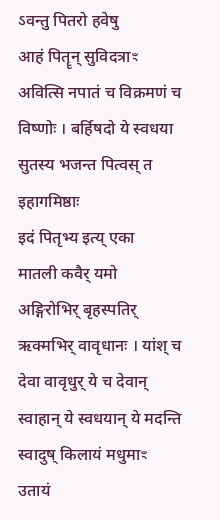ऽवन्तु पितरो हवेषु
आहं पितॄन् सुविदत्राꣳ अवित्सि नपातं च विक्रमणं च विष्णोः । बर्हिषदो ये स्वधया सुतस्य भजन्त पित्वस् त इहागमिष्ठाः
इदं पितृभ्य इत्य् एका
मातली कवैर् यमो अङ्गिरोभिर् बृहस्पतिर् ऋक्मभिर् वावृधानः । यांश् च देवा वावृधुर् ये च देवान् स्वाहान् ये स्वधयान् ये मदन्ति
स्वादुष् किलायं मधुमाꣳ उतायं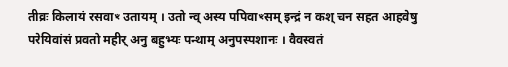तीव्रः किलायं रसवाꣳ उतायम् । उतो न्व् अस्य पपिवाꣳसम् इन्द्रं न कश् चन सहत आहवेषु
परेयिवांसं प्रवतो महीर् अनु बहुभ्यः पन्थाम् अनुपस्पशानः । वैवस्वतं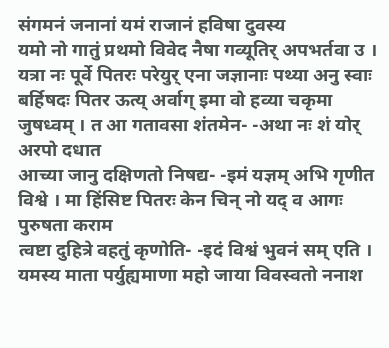संगमनं जनानां यमं राजानं हविषा दुवस्य
यमो नो गातुं प्रथमो विवेद नैषा गव्यूतिर् अपभर्तवा उ । यत्रा नः पूर्वे पितरः परेयुर् एना जज्ञानाः पथ्या अनु स्वाः
बर्हिषदः पितर ऊत्य् अर्वाग् इमा वो हव्या चकृमा जुषध्वम् । त आ गतावसा शंतमेन- -अथा नः शं योर् अरपो दधात
आच्या जानु दक्षिणतो निषद्य- -इमं यज्ञम् अभि गृणीत विश्वे । मा हिंसिष्ट पितरः केन चिन् नो यद् व आगः पुरुषता कराम
त्वष्टा दुहित्रे वहतुं कृणोति- -इदं विश्वं भुवनं सम् एति । यमस्य माता पर्युह्यमाणा महो जाया विवस्वतो ननाश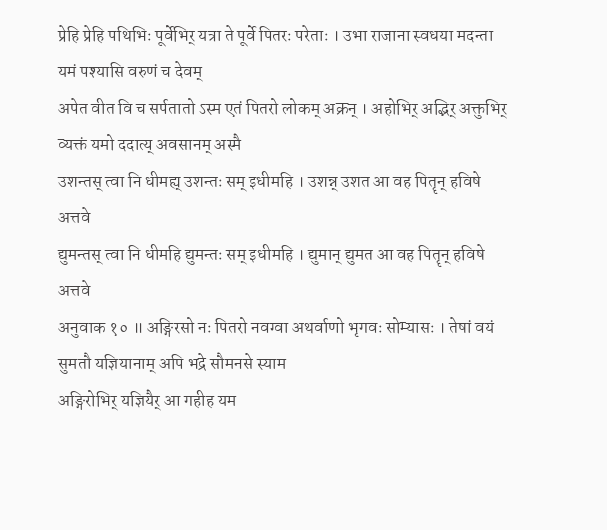प्रेहि प्रेहि पथिभिः पूर्वेभिर् यत्रा ते पूर्वे पितरः परेताः । उभा राजाना स्वधया मदन्ता यमं पश्यासि वरुणं च देवम्
अपेत वीत वि च सर्पतातो ऽस्म एतं पितरो लोकम् अक्रन् । अहोभिर् अद्भिर् अक्तुभिर् व्यक्तं यमो ददात्य् अवसानम् अस्मै
उशन्तस् त्वा नि धीमह्य् उशन्तः सम् इधीमहि । उशन्न् उशत आ वह पितॄन् हविषे अत्तवे
द्युमन्तस् त्वा नि धीमहि द्युमन्तः सम् इधीमहि । द्युमान् द्युमत आ वह पितॄन् हविषे अत्तवे
अनुवाक १० ॥ अङ्गिरसो नः पितरो नवग्वा अथर्वाणो भृगवः सोम्यासः । तेषां वयं सुमतौ यज्ञियानाम् अपि भद्रे सौमनसे स्याम
अङ्गिरोभिर् यज्ञियैर् आ गहीह यम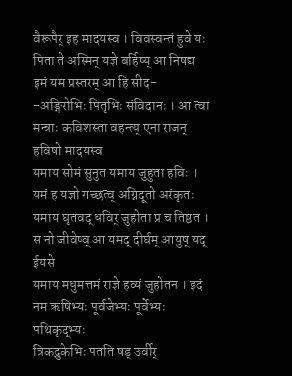वैरूपैर् इह मादयस्व । विवस्वन्तं हुवे यः पिता ते अस्मिन् यज्ञे बर्हिष्य् आ निषद्य
इमं यम प्रस्तरम् आ हि सीद- -अङ्गिरोभिः पितृभिः संविदानः । आ त्वा मन्त्राः कविशस्ता वहन्त्य् एना राजन् हविषो मादयस्व
यमाय सोमं सुनुत यमाय जुहुता हविः । यमं ह यज्ञो गच्छत्व् अग्निदूतो अरंकृतः
यमाय घृतवद् धविर् जुहोता प्र च तिष्ठत । स नो जीवेष्व् आ यमद् दीर्घम् आयुष् यद् ईयसे
यमाय मधुमत्तमं राज्ञे हव्यं जुहोतन । इदं नम ऋषिभ्यः पूर्वजेभ्यः पूर्वेभ्यः पथिकृद्भ्यः
त्रिकद्रुकेभिः पतति षड् उर्वीर्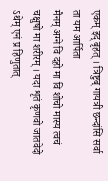एकम् इद् बृहत् । त्रिष्टुब् गायत्री छन्दांसि सर्वा ता यम आर्पिता
मैनम् अग्ने वि दहो मा वि शोचो मास्य त्वचं चक्षुषो मा शरीरम् । यदा शृतं कृणवो जातवेदो ऽथेम् एनं प्र हिणुतात्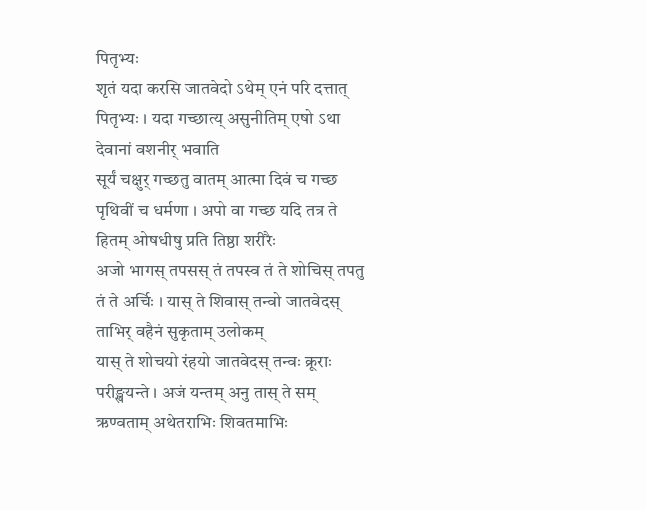पितृभ्यः
शृतं यदा करसि जातवेदो ऽथेम् एनं परि दत्तात् पितृभ्यः । यदा गच्छात्य् असुनीतिम् एषो ऽथा देवानां वशनीर् भवाति
सूर्यं चक्षुर् गच्छतु वातम् आत्मा दिवं च गच्छ पृथिवीं च धर्मणा । अपो वा गच्छ यदि तत्र ते हितम् ओषधीषु प्रति तिष्ठा शरीरैः
अजो भागस् तपसस् तं तपस्व तं ते शोचिस् तपतु तं ते अर्चिः । यास् ते शिवास् तन्वो जातवेदस् ताभिर् वहैनं सुकृताम् उलोकम्
यास् ते शोचयो रंहयो जातवेदस् तन्वः क्रूराः परीङ्खयन्ते । अजं यन्तम् अनु तास् ते सम् ऋण्वताम् अथेतराभिः शिवतमाभिः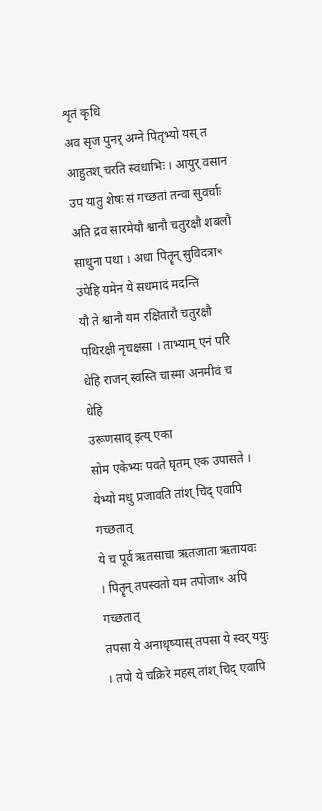शृतं कृधि
अव सृज पुनर् अग्ने पितृभ्यो यस् त आहुतश् चरति स्वधाभिः । आयुर् वसान उप यातु शेषः सं गच्छतां तन्वा सुवर्चाः
अति द्रव सारमेयौ श्वानौ चतुरक्षौ शबलौ साधुना पथा । अधा पितॄन् सुविदत्राꣳ उपेहि यमेन ये सधमादं मदन्ति
यौ ते श्वानौ यम रक्षितारौ चतुरक्षौ पथिरक्षी नृचक्षसा । ताभ्याम् एनं परि धेहि राजन् स्वस्ति चास्मा अनमीवं च धेहि
उरूणसाव् इत्य् एका
सोम एकेभ्यः पवते घृतम् एक उपासते । येभ्यो मधु प्रजावति तांश् चिद् एवापि गच्छतात्
ये च पूर्व ऋतसाचा ऋतजाता ऋतायवः । पितॄन् तपस्वतो यम तपोजाꣳ अपि गच्छतात्
तपसा ये अनाधृष्यास् तपसा ये स्वर् ययुः । तपो ये चक्रिरे महस् तांश् चिद् एवापि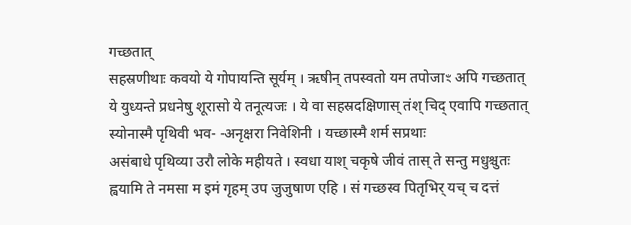गच्छतात्
सहस्रणीथाः कवयो ये गोपायन्ति सूर्यम् । ऋषीन् तपस्वतो यम तपोजाꣳ अपि गच्छतात्
ये युध्यन्ते प्रधनेषु शूरासो ये तनूत्यजः । ये वा सहस्रदक्षिणास् तंश् चिद् एवापि गच्छतात्
स्योनास्मै पृथिवी भव- -अनृक्षरा निवेशिनी । यच्छास्मै शर्म सप्रथाः
असंबाधे पृथिव्या उरौ लोके महीयते । स्वधा याश् चकृषे जीवं तास् ते सन्तु मधुश्चुतः
ह्वयामि ते नमसा म इमं गृहम् उप जुजुषाण एहि । सं गच्छस्व पितृभिर् यच् च दत्तं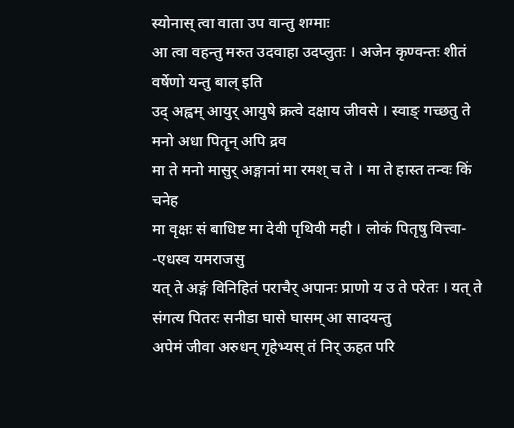स्योनास् त्वा वाता उप वान्तु शग्माः
आ त्वा वहन्तु मरुत उदवाहा उदप्लुतः । अजेन कृण्वन्तः शीतं वर्षेणो यन्तु बाल् इति
उद् अह्वम् आयुर् आयुषे क्रत्वे दक्षाय जीवसे । स्वाङ् गच्छतु ते मनो अधा पितॄन् अपि द्रव
मा ते मनो मासुर् अङ्गानां मा रमश् च ते । मा ते हास्त तन्वः किं चनेह
मा वृक्षः सं बाधिष्ट मा देवी पृथिवी मही । लोकं पितृषु वित्त्वा- -एधस्व यमराजसु
यत् ते अङ्गं विनिहितं पराचैर् अपानः प्राणो य उ ते परेतः । यत् ते संगत्य पितरः सनीडा घासे घासम् आ सादयन्तु
अपेमं जीवा अरुधन् गृहेभ्यस् तं निर् ऊहत परि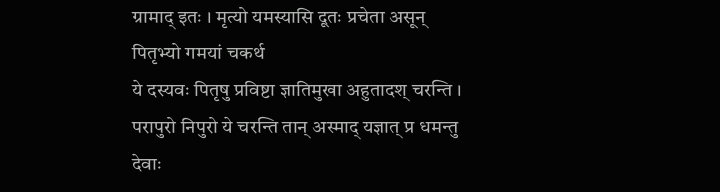ग्रामाद् इतः । मृत्यो यमस्यासि दूतः प्रचेता असून् पितृभ्यो गमयां चकर्थ
ये दस्यवः पितृषु प्रविष्टा ज्ञातिमुखा अहुतादश् चरन्ति । परापुरो निपुरो ये चरन्ति तान् अस्माद् यज्ञात् प्र धमन्तु देवाः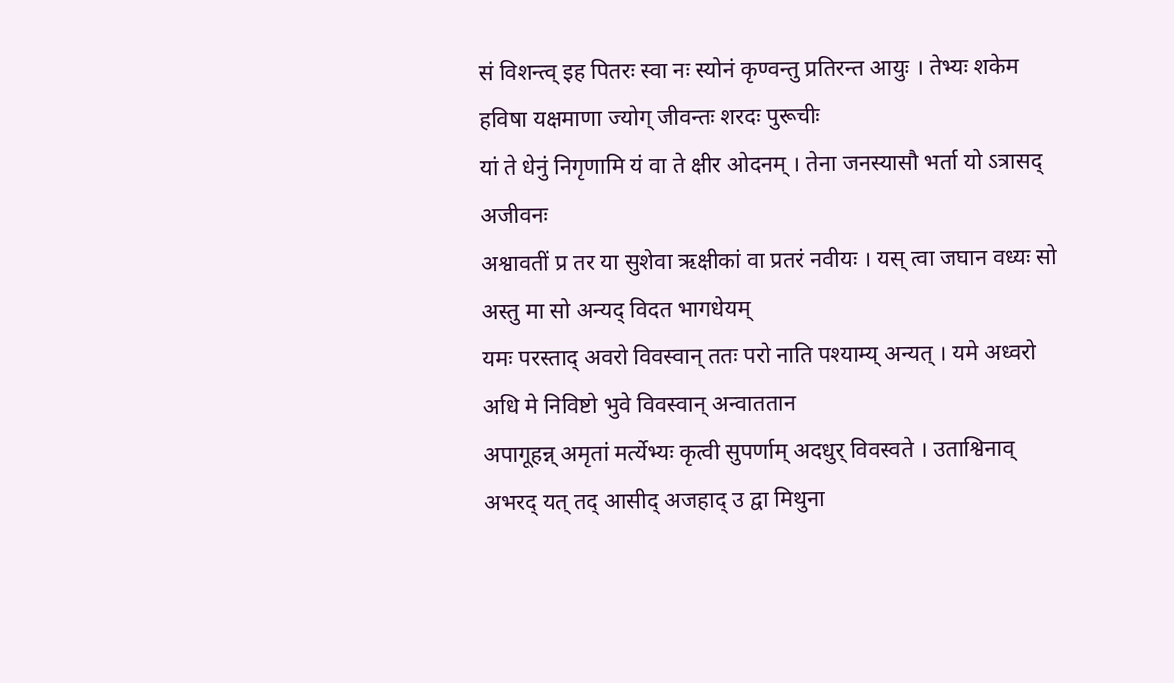सं विशन्त्व् इह पितरः स्वा नः स्योनं कृण्वन्तु प्रतिरन्त आयुः । तेभ्यः शकेम हविषा यक्षमाणा ज्योग् जीवन्तः शरदः पुरूचीः
यां ते धेनुं निगृणामि यं वा ते क्षीर ओदनम् । तेना जनस्यासौ भर्ता यो ऽत्रासद् अजीवनः
अश्वावतीं प्र तर या सुशेवा ऋक्षीकां वा प्रतरं नवीयः । यस् त्वा जघान वध्यः सो अस्तु मा सो अन्यद् विदत भागधेयम्
यमः परस्ताद् अवरो विवस्वान् ततः परो नाति पश्याम्य् अन्यत् । यमे अध्वरो अधि मे निविष्टो भुवे विवस्वान् अन्वाततान
अपागूहन्न् अमृतां मर्त्येभ्यः कृत्वी सुपर्णाम् अदधुर् विवस्वते । उताश्विनाव् अभरद् यत् तद् आसीद् अजहाद् उ द्वा मिथुना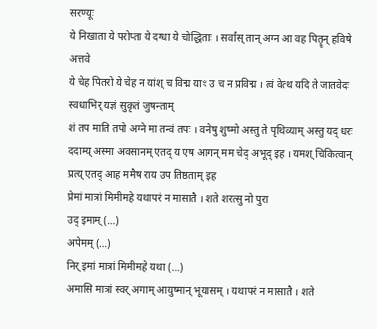सरण्यूः
ये निखाता ये परोप्ता ये दग्धा ये चोद्धिताः । सर्वांस् तान् अग्न आ वह पितॄन् हविषे अत्तवे
ये चेह पितरो ये चेह न यांश् च विद्म याꣳ उ च न प्रविद्म । त्वं वेत्थ यदि ते जातवेदः स्वधाभिर् यज्ञं सुकृतं जुषन्ताम्
शं तप माति तपो अग्ने मा तन्वं तपः । वनेषु शुष्मो अस्तु ते पृथिव्याम् अस्तु यद् धरः
ददाम्य् अस्मा अवसानम् एतद् य एष आगन् मम चेद् अभूद् इह । यमश् चिकित्वान् प्रत्य् एतद् आह ममैष राय उप तिष्ठताम् इह
प्रेमां मात्रां मिमीमहे यथापरं न मासातै । शते शरत्सु नो पुरा
उद् इमाम् (…)
अपेमम् (…)
निर् इमां मात्रां मिमीमहे यथा (…)
अमासि मात्रां स्वर् अगाम् आयुष्मान् भूयासम् । यथापरं न मासातै । शते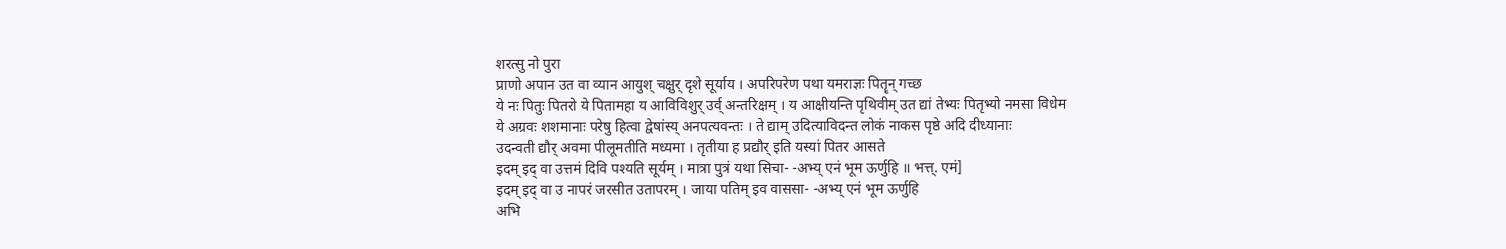शरत्सु नो पुरा
प्राणो अपान उत वा व्यान आयुश् चक्षुर् दृशे सूर्याय । अपरिपरेण पथा यमराज्ञः पितॄन् गच्छ
ये नः पितुः पितरो ये पितामहा य आविविशुर् उर्व् अन्तरिक्षम् । य आक्षीयन्ति पृथिवीम् उत द्यां तेभ्यः पितृभ्यो नमसा विधेम
ये अग्रवः शशमानाः परेषु हित्वा द्वेषांस्य् अनपत्यवन्तः । ते द्याम् उदित्याविदन्त लोकं नाकस पृष्ठे अदि दीध्यानाः
उदन्वती द्यौर् अवमा पीलूमतीति मध्यमा । तृतीया ह प्रद्यौर् इति यस्यां पितर आसते
इदम् इद् वा उत्तमं दिवि पश्यति सूर्यम् । मात्रा पुत्रं यथा सिचा- -अभ्य् एनं भूम ऊर्णुहि ॥ भत्त्. एमं]
इदम् इद् वा उ नापरं जरसीत उतापरम् । जाया पतिम् इव वाससा- -अभ्य् एनं भूम ऊर्णुहि
अभि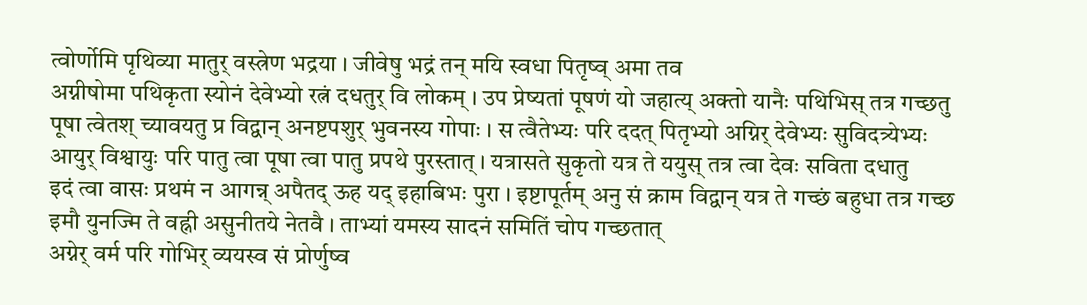त्वोर्णोमि पृथिव्या मातुर् वस्त्रेण भद्रया । जीवेषु भद्रं तन् मयि स्वधा पितृष्व् अमा तव
अग्नीषोमा पथिकृता स्योनं देवेभ्यो रत्नं दधतुर् वि लोकम् । उप प्रेष्यतां पूषणं यो जहात्य् अक्तो यानैः पथिभिस् तत्र गच्छतु
पूषा त्वेतश् च्यावयतु प्र विद्वान् अनष्टपशुर् भुवनस्य गोपाः । स त्वैतेभ्यः परि ददत् पितृभ्यो अग्निर् देवेभ्यः सुविदत्र्येभ्यः
आयुर् विश्वायुः परि पातु त्वा पूषा त्वा पातु प्रपथे पुरस्तात् । यत्रासते सुकृतो यत्र ते ययुस् तत्र त्वा देवः सविता दधातु
इदं त्वा वासः प्रथमं न आगन्न् अपैतद् ऊह यद् इहाबिभः पुरा । इष्टापूर्तम् अनु सं क्राम विद्वान् यत्र ते गच्छं बहुधा तत्र गच्छ
इमौ युनज्मि ते वह्नी असुनीतये नेतवै । ताभ्यां यमस्य सादनं समितिं चोप गच्छतात्
अग्नेर् वर्म परि गोभिर् व्ययस्व सं प्रोर्णुष्व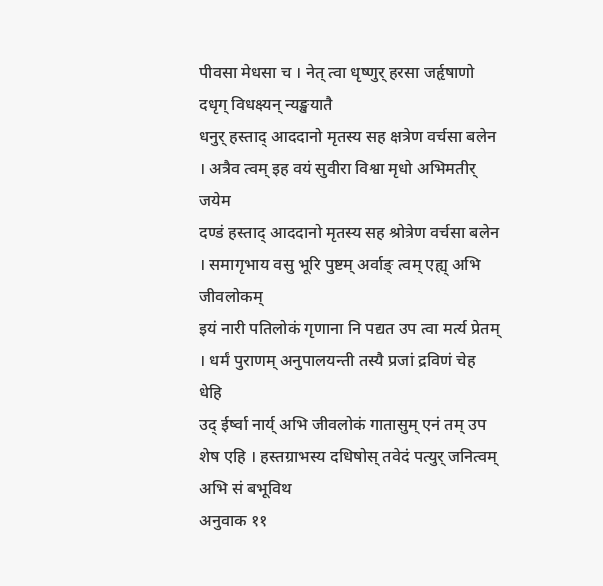पीवसा मेधसा च । नेत् त्वा धृष्णुर् हरसा जर्हृषाणो दधृग् विधक्ष्यन् न्यङ्खयातै
धनुर् हस्ताद् आददानो मृतस्य सह क्षत्रेण वर्चसा बलेन । अत्रैव त्वम् इह वयं सुवीरा विश्वा मृधो अभिमतीर् जयेम
दण्डं हस्ताद् आददानो मृतस्य सह श्रोत्रेण वर्चसा बलेन । समागृभाय वसु भूरि पुष्टम् अर्वाङ् त्वम् एह्य् अभि जीवलोकम्
इयं नारी पतिलोकं गृणाना नि पद्यत उप त्वा मर्त्य प्रेतम् । धर्मं पुराणम् अनुपालयन्ती तस्यै प्रजां द्रविणं चेह धेहि
उद् ईर्ष्वा नार्य् अभि जीवलोकं गातासुम् एनं तम् उप शेष एहि । हस्तग्राभस्य दधिषोस् तवेदं पत्युर् जनित्वम् अभि सं बभूविथ
अनुवाक ११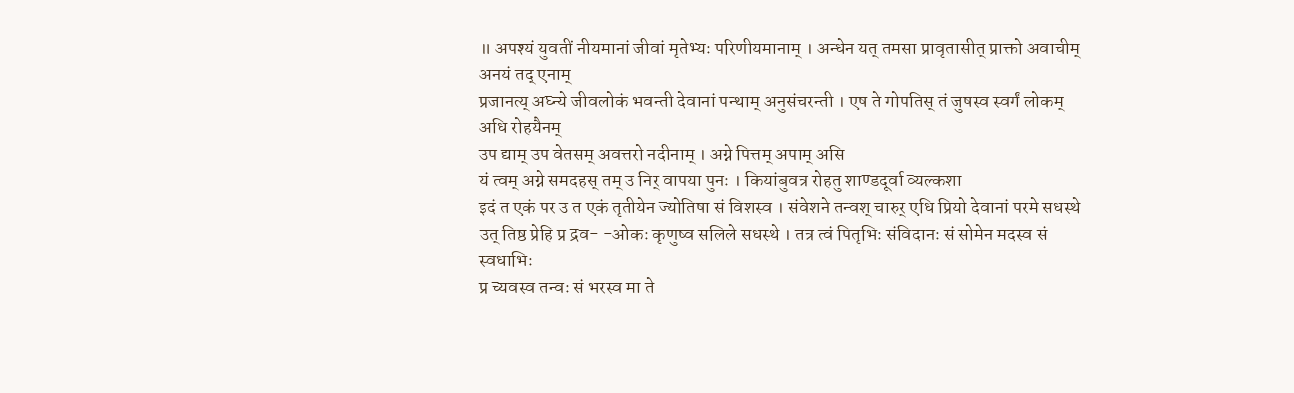॥ अपश्यं युवतीं नीयमानां जीवां मृतेभ्यः परिणीयमानाम् । अन्धेन यत् तमसा प्रावृतासीत् प्राक्तो अवाचीम् अनयं तद् एनाम्
प्रजानत्य् अघ्न्ये जीवलोकं भवन्ती देवानां पन्थाम् अनुसंचरन्ती । एष ते गोपतिस् तं जुषस्व स्वर्गं लोकम् अधि रोहयैनम्
उप द्याम् उप वेतसम् अवत्तरो नदीनाम् । अग्ने पित्तम् अपाम् असि
यं त्वम् अग्ने समदहस् तम् उ निर् वापया पुनः । कियांबुवत्र रोहतु शाण्डदूर्वा व्यल्कशा
इदं त एकं पर उ त एकं तृतीयेन ज्योतिषा सं विशस्व । संवेशने तन्वश् चारुर् एधि प्रियो देवानां परमे सधस्थे
उत् तिष्ठ प्रेहि प्र द्रव- -ओकः कृणुष्व सलिले सधस्थे । तत्र त्वं पितृभिः संविदानः सं सोमेन मदस्व सं स्वधाभिः
प्र च्यवस्व तन्वः सं भरस्व मा ते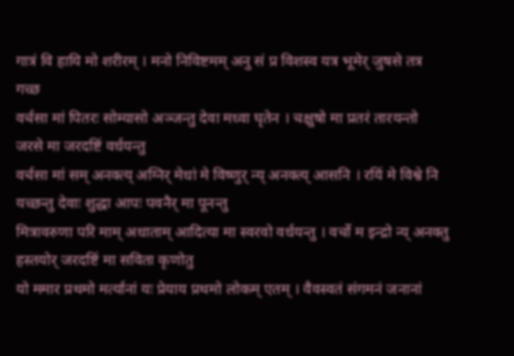गात्रं वि हायि मो शरीरम् । मनो निविष्टमम् अनु सं प्र विशस्व यत्र भूमेर् जुषसे तत्र गच्छ
वर्चसा मां पितरः सोम्यासो अञ्जन्तु देवा मध्वा घृतेन । चक्षुषो मा प्रतरं तारयन्तो जरसे मा जरदष्टिं वर्धयन्तु
वर्चसा मां सम् अनक्त्य् अग्निर् मेधां मे विष्णुर् न्य् अनक्त्य् आसनि । रयिं मे विश्वे नि यच्छन्तु देवाः शुद्धा आपः पवनैर् मा पूनन्तु
मित्रावरुणा परि माम् अधाताम् आदित्या मा स्वरवो वर्धयन्तु । वर्चो म इन्द्रो न्य् अनक्तु हस्तयोर् जरदष्टिं मा सविता कृणोतु
यो ममार प्रथमो मर्त्यानां यः प्रेयाय प्रथमो लोकम् एतम् । वैवस्वतं संगमनं जनानां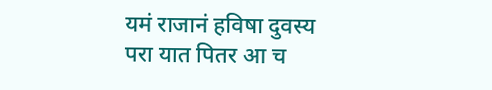यमं राजानं हविषा दुवस्य
परा यात पितर आ च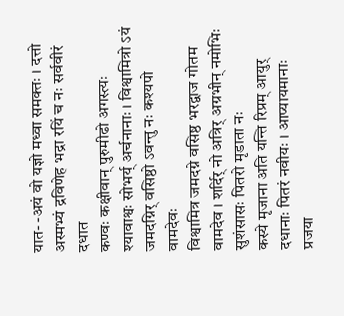यात- -अयं वो यज्ञो मध्वा समक्तः । दत्तो अस्मभ्यं द्रविणेह भद्रा रयिं च नः सर्ववीरं दधात
कण्वः कक्षीवान् पुरुमीढो अगस्त्यः श्यावाश्वः सोभर्य् अर्चनानाः । विश्वामित्रो ऽयं जमदग्निर् वसिष्ठो ऽवन्तु नः कश्यपो वामदेवः
विश्वामित्र जमदग्ने वसिष्ठ भरद्वाज गोतम वामदेव । शर्दिर् नो अत्रिर् अग्रभीन् नमोभिः सुशंसासः पितरो मृडाता नः
कस्ये मृजाना अति यन्ति रिप्रम् आयुर् दधानाः पितरं नवीयः । आप्यायमानाः प्रजया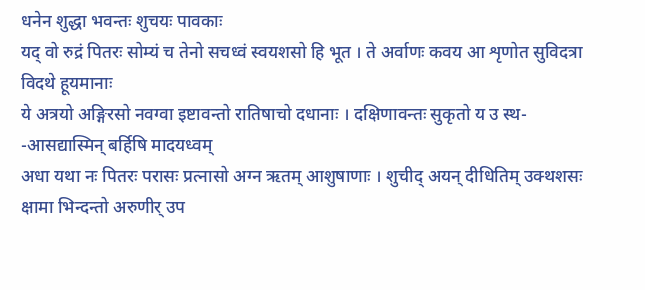धनेन शुद्धा भवन्तः शुचयः पावकाः
यद् वो रुद्रं पितरः सोम्यं च तेनो सचध्वं स्वयशसो हि भूत । ते अर्वाणः कवय आ शृणोत सुविदत्रा विदथे हूयमानाः
ये अत्रयो अङ्गिरसो नवग्वा इष्टावन्तो रातिषाचो दधानाः । दक्षिणावन्तः सुकृतो य उ स्थ- -आसद्यास्मिन् बर्हिषि मादयध्वम्
अधा यथा नः पितरः परासः प्रत्नासो अग्न ऋतम् आशुषाणाः । शुचीद् अयन् दीधितिम् उक्थशसः क्षामा भिन्दन्तो अरुणीर् उप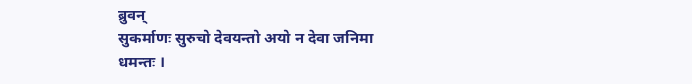ब्रुवन्
सुकर्माणः सुरुचो देवयन्तो अयो न देवा जनिमा धमन्तः ।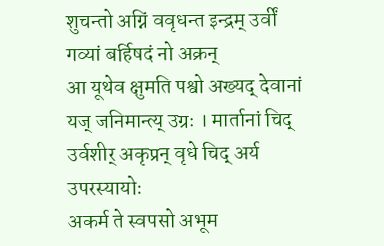शुचन्तो अग्निं ववृधन्त इन्द्रम् उर्वीं गव्यां बर्हिषदं नो अक्रन्
आ यूथेव क्षुमति पश्वो अख्यद् देवानां यज् जनिमान्त्य् उग्रः । मार्तानां चिद् उर्वशीर् अकृप्रन् वृधे चिद् अर्य उपरस्यायोः
अकर्म ते स्वपसो अभूम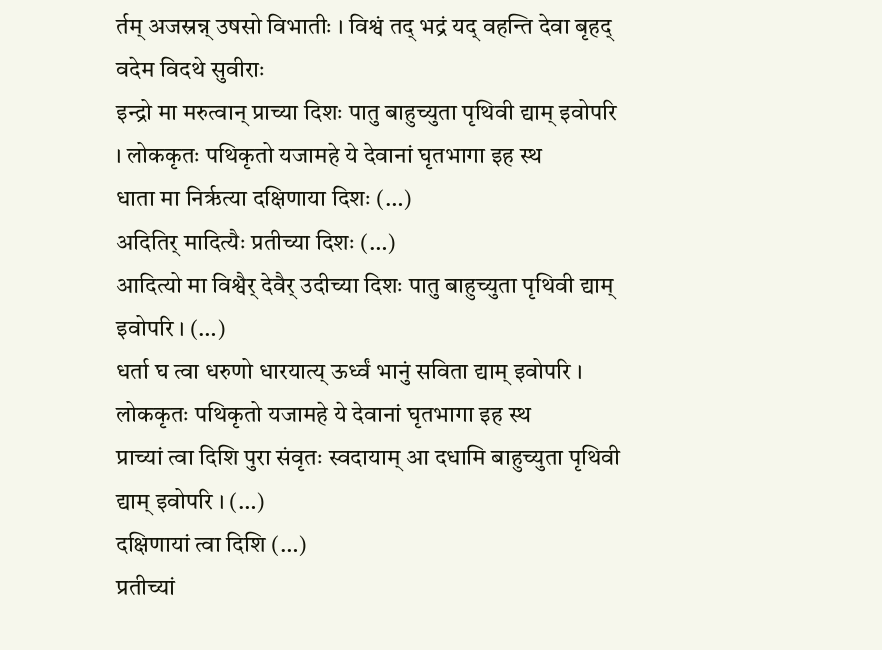र्तम् अजस्रन्न् उषसो विभातीः । विश्वं तद् भद्रं यद् वहन्ति देवा बृहद् वदेम विदथे सुवीराः
इन्द्रो मा मरुत्वान् प्राच्या दिशः पातु बाहुच्युता पृथिवी द्याम् इवोपरि । लोककृतः पथिकृतो यजामहे ये देवानां घृतभागा इह स्थ
धाता मा निरृत्या दक्षिणाया दिशः (…)
अदितिर् मादित्यैः प्रतीच्या दिशः (…)
आदित्यो मा विश्वैर् देवैर् उदीच्या दिशः पातु बाहुच्युता पृथिवी द्याम् इवोपरि । (…)
धर्ता घ त्वा धरुणो धारयात्य् ऊर्ध्वं भानुं सविता द्याम् इवोपरि । लोककृतः पथिकृतो यजामहे ये देवानां घृतभागा इह स्थ
प्राच्यां त्वा दिशि पुरा संवृतः स्वदायाम् आ दधामि बाहुच्युता पृथिवी द्याम् इवोपरि । (…)
दक्षिणायां त्वा दिशि (…)
प्रतीच्यां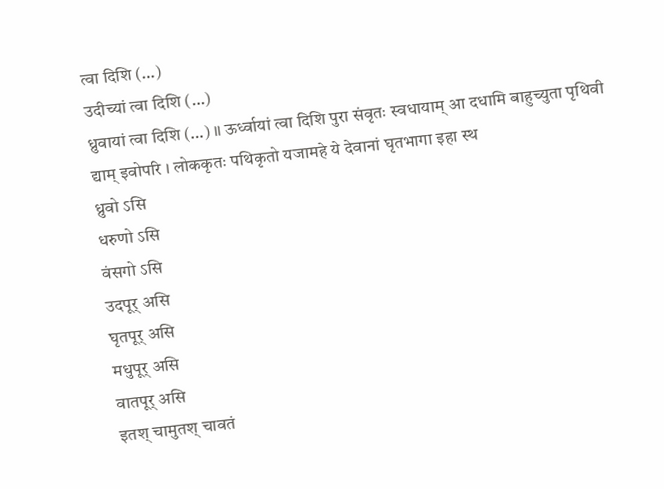त्वा दिशि (…)
उदीच्यां त्वा दिशि (…)
ध्रुवायां त्वा दिशि (…) ॥ ऊर्ध्वायां त्वा दिशि पुरा संवृतः स्वधायाम् आ दधामि बाहुच्युता पृथिवी द्याम् इवोपरि । लोककृतः पथिकृतो यजामहे ये देवानां घृतभागा इहा स्थ
ध्रुवो ऽसि
धरुणो ऽसि
वंसगो ऽसि
उदपूर् असि
घृतपूर् असि
मधुपूर् असि
वातपूर् असि
इतश् चामुतश् चावतं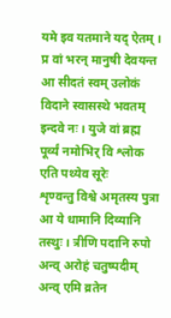यमे इव यतमाने यद् ऐतम् । प्र वां भरन् मानुषी देवयन्त
आ सीदतं स्वम् उलोकं विदाने स्वासस्थे भवतम् इन्दवे नः । युजे वां ब्रह्म पूर्व्यं नमोभिर् वि श्लोक एति पथ्येव सूरेः
शृण्वन्तु विश्वे अमृतस्य पुत्रा आ ये धामानि दिव्यानि तस्थुः । त्रीणि पदानि रुपो अन्व् अरोहं चतुष्पदीम् अन्व् एमि व्रतेन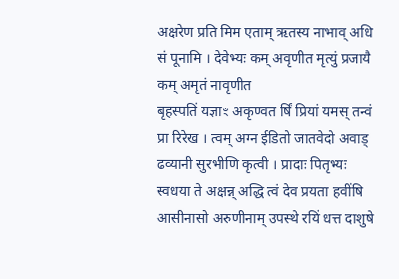अक्षरेण प्रति मिम एताम् ऋतस्य नाभाव् अधि सं पूनामि । देवेभ्यः कम् अवृणीत मृत्युं प्रजायै कम् अमृतं नावृणीत
बृहस्पतिं यज्ञाꣳ अकृण्वत र्षिं प्रियां यमस् तन्वं प्रा रिरेख । त्वम् अग्न ईडितो जातवेदो अवाड् ढव्यानी सुरभीणि कृत्वी । प्रादाः पितृभ्यः स्वधया ते अक्षन्न् अद्धि त्वं देव प्रयता हवींषि
आसीनासो अरुणीनाम् उपस्थे रयिं धत्त दाशुषे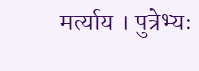मर्त्याय । पुत्रेभ्यः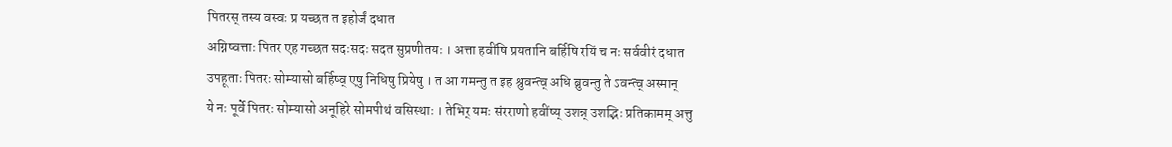पितरस् तस्य वस्वः प्र यच्छत त इहोर्जं दधात
अग्निष्वत्ताः पितर एह गच्छत सदःसदः सदत सुप्रणीतयः । अत्ता हवींषि प्रयतानि बर्हिषि रयिं च नः सर्ववीरं दधात
उपहूताः पितरः सोम्यासो बर्हिष्व् एषु निधिषु प्रियेषु । त आ गमन्तु त इह श्रुवन्त्व् अधि ब्रुवन्तु ते ऽवन्त्व् अस्मान्
ये नः पूर्वे पितरः सोम्यासो अनूहिरे सोमपीथं वसिस्थाः । तेभिर् यमः संरराणो हवींष्य् उशन्न् उशद्भिः प्रतिकामम् अत्तु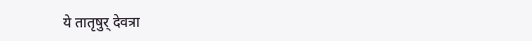ये तातृषुर् देवत्रा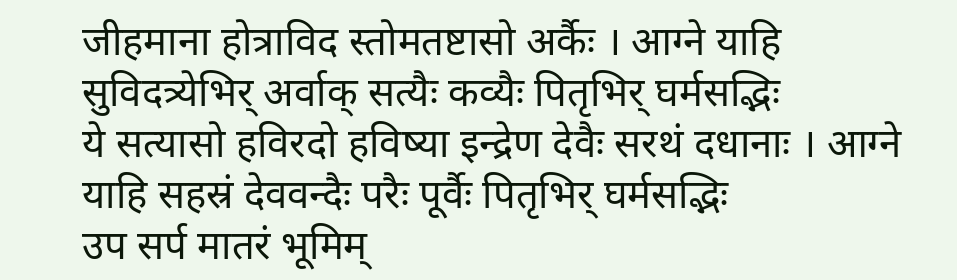जीहमाना होत्राविद स्तोमतष्टासो अर्कैः । आग्ने याहि सुविदत्र्येभिर् अर्वाक् सत्यैः कव्यैः पितृभिर् घर्मसद्भिः
ये सत्यासो हविरदो हविष्या इन्द्रेण देवैः सरथं दधानाः । आग्ने याहि सहस्रं देववन्दैः परैः पूर्वैः पितृभिर् घर्मसद्भिः
उप सर्प मातरं भूमिम्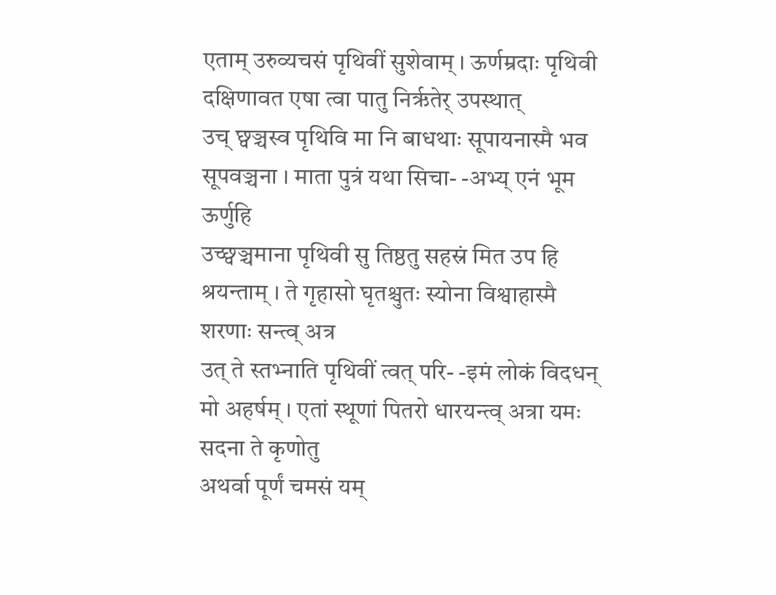एताम् उरुव्यचसं पृथिवीं सुशेवाम् । ऊर्णम्रदाः पृथिवी दक्षिणावत एषा त्वा पातु निरृतेर् उपस्थात्
उच् छ्वञ्चस्व पृथिवि मा नि बाधथाः सूपायनास्मै भव सूपवञ्चना । माता पुत्रं यथा सिचा- -अभ्य् एनं भूम ऊर्णुहि
उच्छ्वञ्चमाना पृथिवी सु तिष्ठतु सहस्रं मित उप हि श्रयन्ताम् । ते गृहासो घृतश्चुतः स्योना विश्वाहास्मै शरणाः सन्त्व् अत्र
उत् ते स्तभ्नाति पृथिवीं त्वत् परि- -इमं लोकं विदधन् मो अहर्षम् । एतां स्थूणां पितरो धारयन्त्व् अत्रा यमः सदना ते कृणोतु
अथर्वा पूर्णं चमसं यम्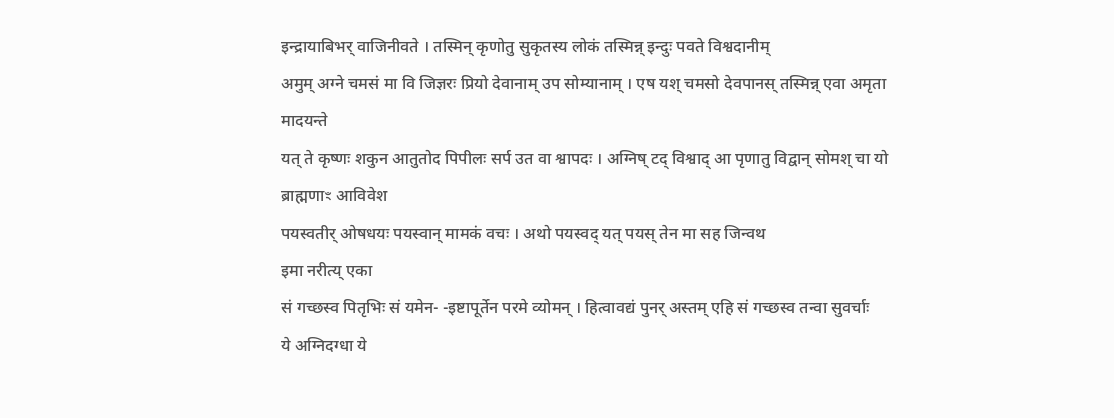इन्द्रायाबिभर् वाजिनीवते । तस्मिन् कृणोतु सुकृतस्य लोकं तस्मिन्न् इन्दुः पवते विश्वदानीम्
अमुम् अग्ने चमसं मा वि जिज्ञरः प्रियो देवानाम् उप सोम्यानाम् । एष यश् चमसो देवपानस् तस्मिन्न् एवा अमृता मादयन्ते
यत् ते कृष्णः शकुन आतुतोद पिपीलः सर्प उत वा श्वापदः । अग्निष् टद् विश्वाद् आ पृणातु विद्वान् सोमश् चा यो ब्राह्मणाꣳ आविवेश
पयस्वतीर् ओषधयः पयस्वान् मामकं वचः । अथो पयस्वद् यत् पयस् तेन मा सह जिन्वथ
इमा नरीत्य् एका
सं गच्छस्व पितृभिः सं यमेन- -इष्टापूर्तेन परमे व्योमन् । हित्वावद्यं पुनर् अस्तम् एहि सं गच्छस्व तन्वा सुवर्चाः
ये अग्निदग्धा ये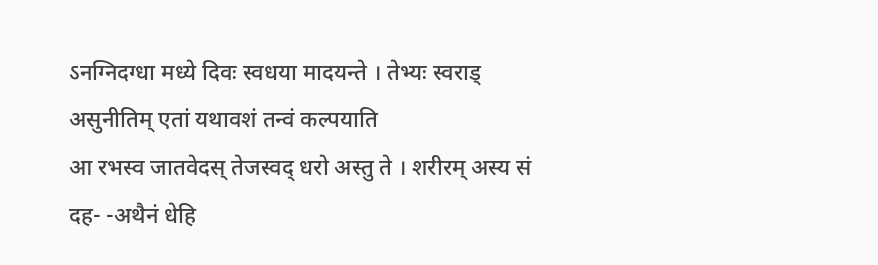ऽनग्निदग्धा मध्ये दिवः स्वधया मादयन्ते । तेभ्यः स्वराड् असुनीतिम् एतां यथावशं तन्वं कल्पयाति
आ रभस्व जातवेदस् तेजस्वद् धरो अस्तु ते । शरीरम् अस्य सं दह- -अथैनं धेहि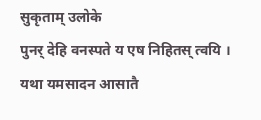सुकृताम् उलोके
पुनर् देहि वनस्पते य एष निहितस् त्वयि । यथा यमसादन आसातै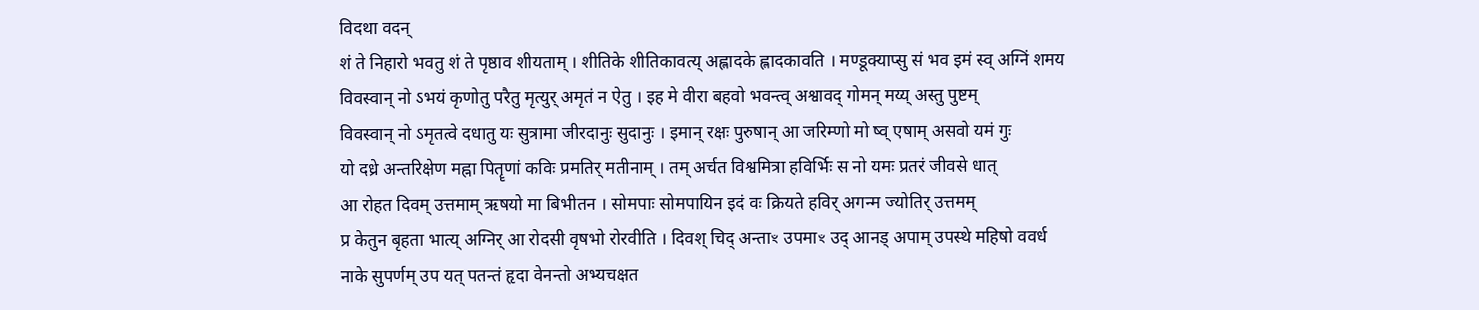विदथा वदन्
शं ते निहारो भवतु शं ते पृष्ठाव शीयताम् । शीतिके शीतिकावत्य् अह्लादके ह्लादकावति । मण्डूक्याप्सु सं भव इमं स्व् अग्निं शमय
विवस्वान् नो ऽभयं कृणोतु परैतु मृत्युर् अमृतं न ऐतु । इह मे वीरा बहवो भवन्त्व् अश्वावद् गोमन् मय्य् अस्तु पुष्टम्
विवस्वान् नो ऽमृतत्वे दधातु यः सुत्रामा जीरदानुः सुदानुः । इमान् रक्षः पुरुषान् आ जरिम्णो मो ष्व् एषाम् असवो यमं गुः
यो दध्रे अन्तरिक्षेण मह्ना पितॄणां कविः प्रमतिर् मतीनाम् । तम् अर्चत विश्वमित्रा हविर्भिः स नो यमः प्रतरं जीवसे धात्
आ रोहत दिवम् उत्तमाम् ऋषयो मा बिभीतन । सोमपाः सोमपायिन इदं वः क्रियते हविर् अगन्म ज्योतिर् उत्तमम्
प्र केतुन बृहता भात्य् अग्निर् आ रोदसी वृषभो रोरवीति । दिवश् चिद् अन्ताꣳ उपमाꣳ उद् आनड् अपाम् उपस्थे महिषो ववर्ध
नाके सुपर्णम् उप यत् पतन्तं हृदा वेनन्तो अभ्यचक्षत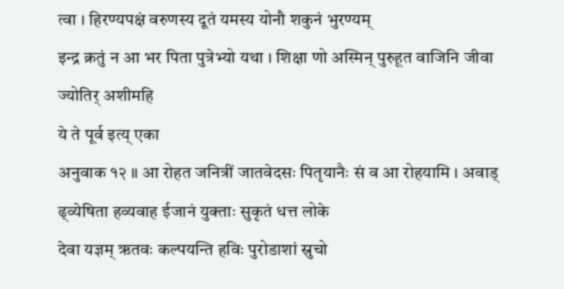त्वा । हिरण्यपक्षं वरुणस्य दूतं यमस्य योनौ शकुनं भुरण्यम्
इन्द्र क्रतुं न आ भर पिता पुत्रेभ्यो यथा । शिक्षा णो अस्मिन् पुरुहूत वाजिनि जीवा ज्योतिर् अशीमहि
ये ते पूर्व इत्य् एका
अनुवाक १२ ॥ आ रोहत जनित्रीं जातवेदसः पितृयानैः सं व आ रोहयामि । अवाड् ढ्व्येषिता हव्यवाह ईजानं युक्ताः सुकृतं धत्त लोके
देवा यज्ञम् ऋतवः कल्पयन्ति हविः पुरोडाशां स्रुचो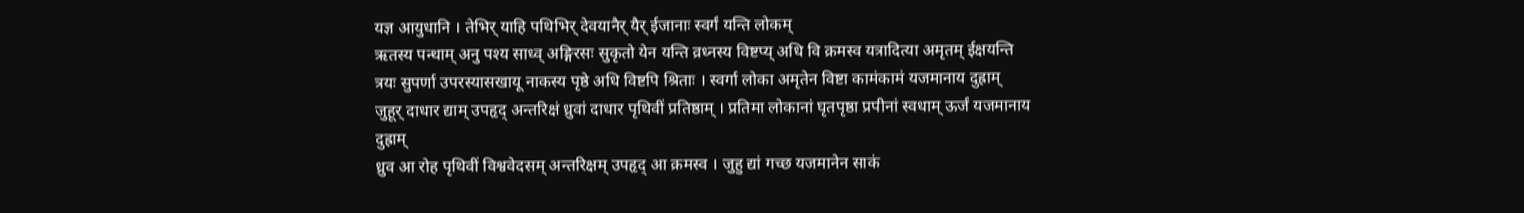यज्ञ आयुधानि । तेभिर् याहि पथिभिर् देवयानैर् यैर् ईजानाः स्वर्गं यन्ति लोकम्
ऋतस्य पन्थाम् अनु पश्य साध्व् अङ्गिरसः सुकृतो येन यन्ति व्रध्नस्य विष्टप्य् अधि वि क्रमस्व यत्रादित्या अमृतम् ईक्षयन्ति
त्रयः सुपर्णा उपरस्यासखायू नाकस्य पृष्ठे अधि विष्टपि श्रिताः । स्वर्गा लोका अमृतेन विष्टा कामंकामं यजमानाय दुह्राम्
जुहूर् दाधार द्याम् उपहृद् अन्तरिक्षं ध्रुवां दाधार पृथिवीं प्रतिष्ठाम् । प्रतिमा लोकानां घृतपृष्ठा प्रपीनां स्वधाम् ऊर्जं यजमानाय दुह्राम्
ध्रुव आ रोह पृथिवीं विश्ववेदसम् अन्तरिक्षम् उपहृद् आ क्रमस्व । जुहु द्यां गच्छ यजमानेन साकं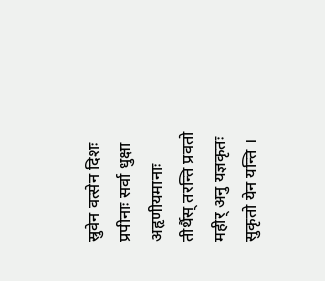स्रुवेन वत्सेन दिशः प्रपीनाः सर्वा धुक्षा अहृणीयमानाः
तीर्थैस् तरन्ति प्रवतो महीर् अनु यज्ञकृतः सुकृतो येन यन्ति ।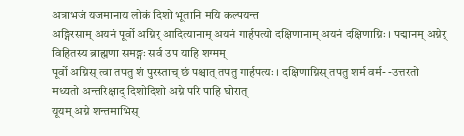अत्राभजं यजमानाय लोकं दिशो भूतानि मयि कल्पयन्त
अङ्गिरसाम् अयनं पूर्वो अग्निर् आदित्यानाम् अयनं गार्हपत्यो दक्षिणानाम् अयनं दक्षिणाग्निः । पद्मानम् अग्नेर् विहितस्य ब्राह्मणा समङ्गः सर्व उप याहि शग्मम्
पूर्वो अग्निस् त्वा तपतु शं पुरस्ताच् छं पश्चात् तपतु गार्हपत्यः । दक्षिणाग्निस् तपतु शर्म वर्म- -उत्तरतो मध्यतो अन्तरिक्षाद् दिशोदिशो अग्ने परि पाहि घोरात्
यूयम् अग्ने शन्तमाभिस्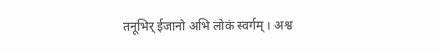तनूभिर् ईजानो अभि लोकं स्वर्गम् । अश्व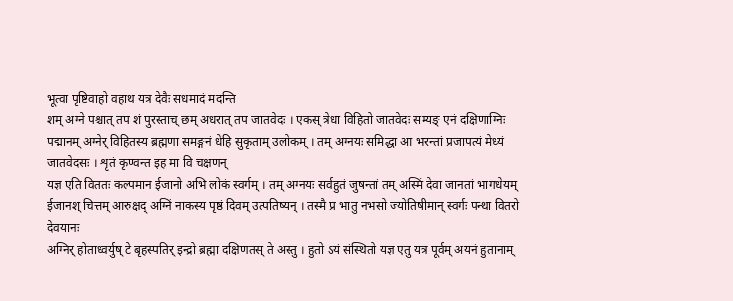भूत्वा पृष्टिवाहो वहाथ यत्र देवैः सधमादं मदन्ति
शम् अग्ने पश्चात् तप शं पुरस्ताच् छम् अधरात् तप जातवेदः । एकस् त्रेधा विहितो जातवेदः सम्यङ् एनं दक्षिणाग्निः
पद्मानम् अग्नेर् विहितस्य ब्रह्मणा समङ्गनं धेहि सुकृताम् उलोकम् । तम् अग्नयः समिद्धा आ भरन्तां प्रजापत्यं मेध्यं जातवेदसः । शृतं कृण्वन्त इह मा वि चक्षणन्
यज्ञ एति विततः कल्पमान ईजानो अभि लोकं स्वर्गम् । तम् अग्नयः सर्वहुतं जुषन्तां तम् अस्मिं देवा जानतां भागधेयम्
ईजानश् चित्तम् आरुक्षद् अग्निं नाकस्य पृष्ठं दिवम् उत्पतिष्यन् । तस्मै प्र भातु नभसो ज्योतिषीमान् स्वर्गः पन्था वितरो देवयानः
अग्निर् होताध्वर्युष् टे बृहस्पतिर् इन्द्रो ब्रह्मा दक्षिणतस् ते अस्तु । हुतो ऽयं संस्थितो यज्ञ एतु यत्र पूर्वम् अयनं हुतानाम्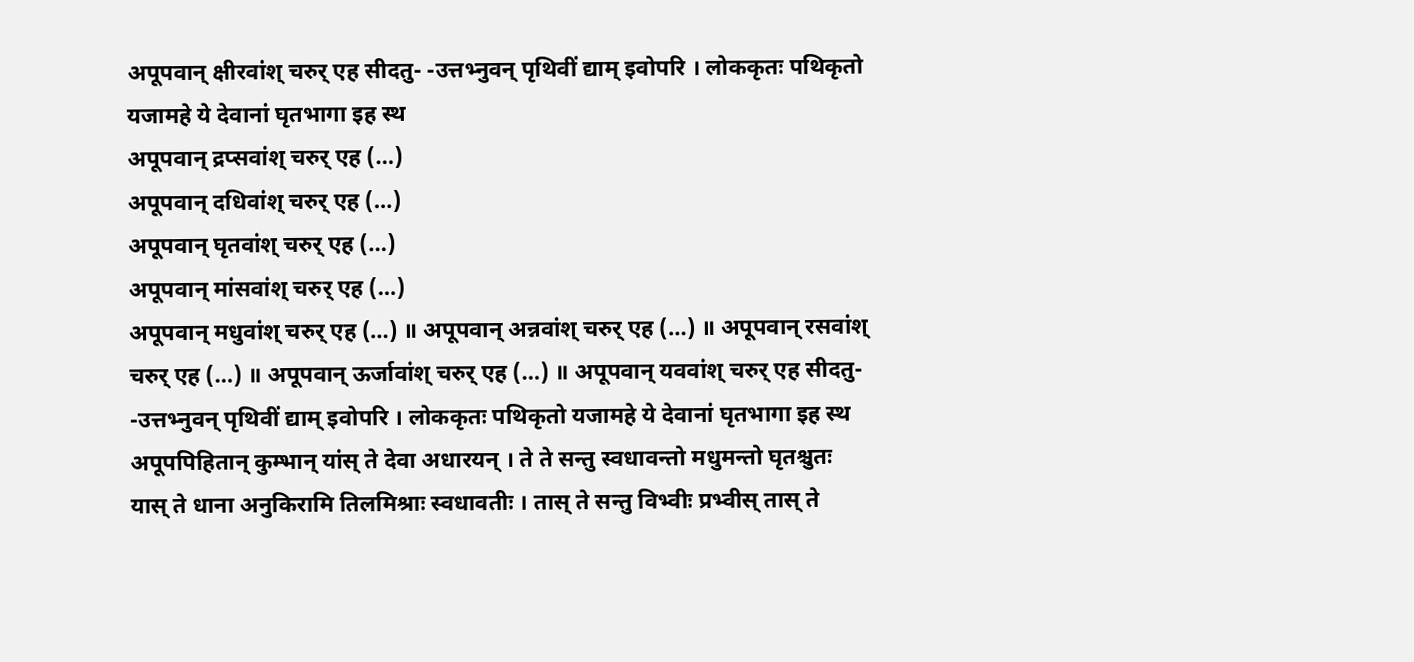अपूपवान् क्षीरवांश् चरुर् एह सीदतु- -उत्तभ्नुवन् पृथिवीं द्याम् इवोपरि । लोककृतः पथिकृतो यजामहे ये देवानां घृतभागा इह स्थ
अपूपवान् द्रप्सवांश् चरुर् एह (…)
अपूपवान् दधिवांश् चरुर् एह (…)
अपूपवान् घृतवांश् चरुर् एह (…)
अपूपवान् मांसवांश् चरुर् एह (…)
अपूपवान् मधुवांश् चरुर् एह (…) ॥ अपूपवान् अन्नवांश् चरुर् एह (…) ॥ अपूपवान् रसवांश् चरुर् एह (…) ॥ अपूपवान् ऊर्जावांश् चरुर् एह (…) ॥ अपूपवान् यववांश् चरुर् एह सीदतु- -उत्तभ्नुवन् पृथिवीं द्याम् इवोपरि । लोककृतः पथिकृतो यजामहे ये देवानां घृतभागा इह स्थ
अपूपपिहितान् कुम्भान् यांस् ते देवा अधारयन् । ते ते सन्तु स्वधावन्तो मधुमन्तो घृतश्चुतः
यास् ते धाना अनुकिरामि तिलमिश्राः स्वधावतीः । तास् ते सन्तु विभ्वीः प्रभ्वीस् तास् ते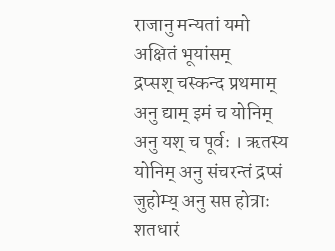राजानु मन्यतां यमो अक्षितं भूयांसम्
द्रप्सश् चस्कन्द प्रथमाम् अनु द्याम् इमं च योनिम् अनु यश् च पूर्वः । ऋतस्य योनिम् अनु संचरन्तं द्रप्सं जुहोम्य् अनु सप्त होत्राः
शतधारं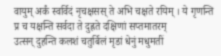वायुम् अर्कं स्वर्विदं नृचक्षसस् ते अभि चक्षते रयिम् । ये गृणन्ति प्र च यक्षन्ति सर्वदा ते दुह्रते दक्षिणां सप्तमातरम्
उत्सन् दुहन्ति कलशं चतुर्बिलं मृडां धेनुं मधुमतीं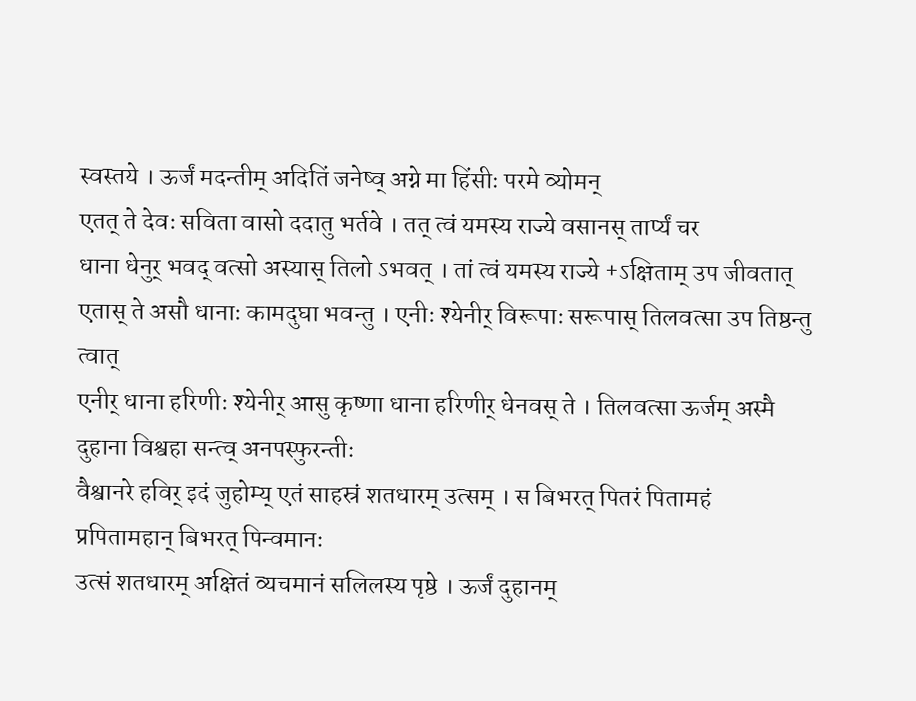स्वस्तये । ऊर्जं मदन्तीम् अदितिं जनेष्व् अग्ने मा हिंसीः परमे व्योमन्
एतत् ते देवः सविता वासो ददातु भर्तवे । तत् त्वं यमस्य राज्ये वसानस् तार्प्यं चर
धाना धेनुर् भवद् वत्सो अस्यास् तिलो ऽभवत् । तां त्वं यमस्य राज्ये +ऽक्षिताम् उप जीवतात्
एतास् ते असौ धानाः कामदुघा भवन्तु । एनीः श्येनीर् विरूपाः सरूपास् तिलवत्सा उप तिष्ठन्तु त्वात्
एनीर् धाना हरिणीः श्येनीर् आसु कृष्णा धाना हरिणीर् धेनवस् ते । तिलवत्सा ऊर्जम् अस्मै दुहाना विश्वहा सन्त्व् अनपस्फुरन्तीः
वैश्वानरे हविर् इदं जुहोम्य् एतं साहस्रं शतधारम् उत्सम् । स बिभरत् पितरं पितामहं प्रपितामहान् बिभरत् पिन्वमानः
उत्सं शतधारम् अक्षितं व्यचमानं सलिलस्य पृष्ठे । ऊर्जं दुहानम्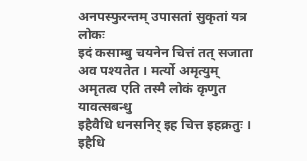अनपस्फुरन्तम् उपासतां सुकृतां यत्र लोकः
इदं कसाम्बु चयनेन चित्तं तत् सजाता अव पश्यतेत । मर्त्यो अमृत्युम् अमृतत्व एति तस्मै लोकं कृणुत यावत्सबन्धु
इहैवैधि धनसनिर् इह चित्त इहक्रतुः । इहैधि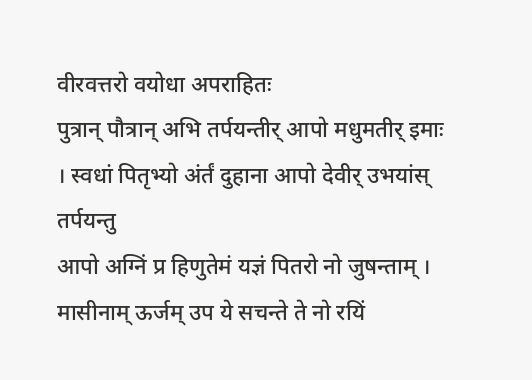वीरवत्तरो वयोधा अपराहितः
पुत्रान् पौत्रान् अभि तर्पयन्तीर् आपो मधुमतीर् इमाः । स्वधां पितृभ्यो अंर्तं दुहाना आपो देवीर् उभयांस् तर्पयन्तु
आपो अग्निं प्र हिणुतेमं यज्ञं पितरो नो जुषन्ताम् । मासीनाम् ऊर्जम् उप ये सचन्ते ते नो रयिं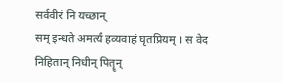सर्ववीरं नि यच्छान्
सम् इन्धते अमर्त्यं हव्यवाहं घृतप्रियम् । स वेद निहितान् निधीन् पितॄन्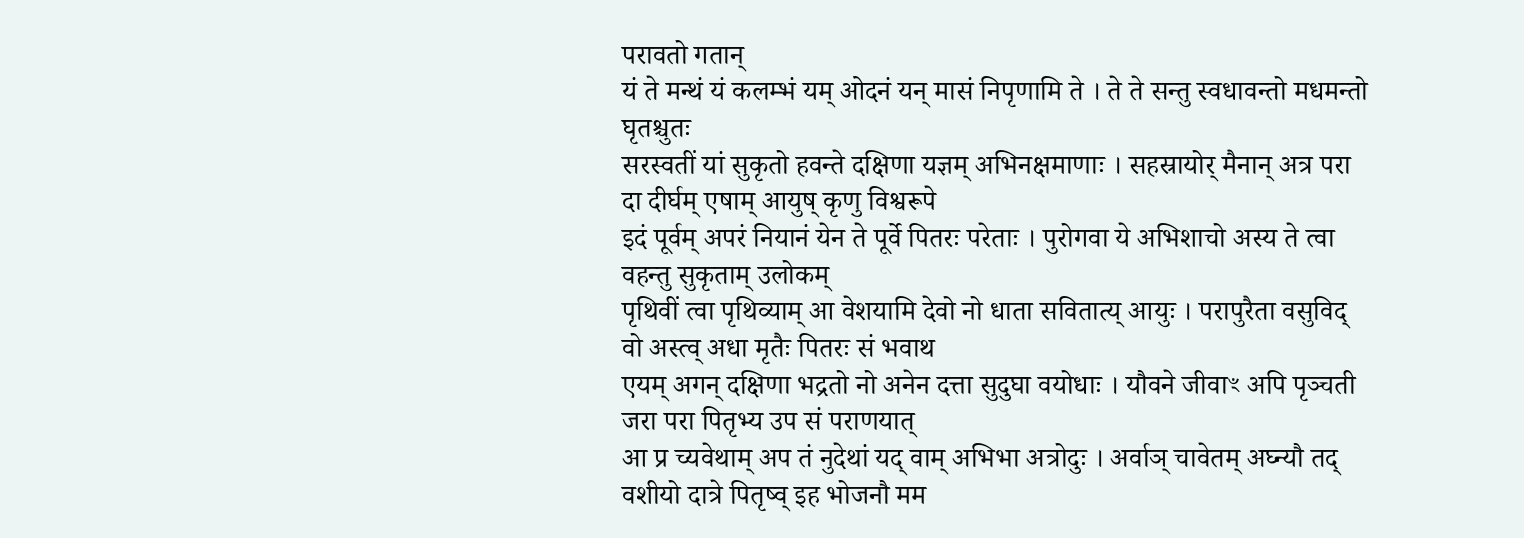परावतो गतान्
यं ते मन्थं यं कलम्भं यम् ओदनं यन् मासं निपृणामि ते । ते ते सन्तु स्वधावन्तो मधमन्तो घृतश्चुतः
सरस्वतीं यां सुकृतो हवन्ते दक्षिणा यज्ञम् अभिनक्षमाणाः । सहस्रायोर् मैनान् अत्र परा दा दीर्घम् एषाम् आयुष् कृणु विश्वरूपे
इदं पूर्वम् अपरं नियानं येन ते पूर्वे पितरः परेताः । पुरोगवा ये अभिशाचो अस्य ते त्वा वहन्तु सुकृताम् उलोकम्
पृथिवीं त्वा पृथिव्याम् आ वेशयामि देवो नो धाता सवितात्य् आयुः । परापुरैता वसुविद् वो अस्त्व् अधा मृतैः पितरः सं भवाथ
एयम् अगन् दक्षिणा भद्रतो नो अनेन दत्ता सुदुघा वयोधाः । यौवने जीवाꣳ अपि पृञ्चती जरा परा पितृभ्य उप सं पराणयात्
आ प्र च्यवेथाम् अप तं नुदेथां यद् वाम् अभिभा अत्रोदुः । अर्वाञ् चावेतम् अघ्न्यौ तद् वशीयो दात्रे पितृष्व् इह भोजनौ मम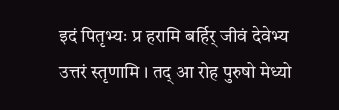इदं पितृभ्यः प्र हरामि बर्हिर् जीवं देवेभ्य उत्तरं स्तृणामि । तद् आ रोह पुरुषो मेध्यो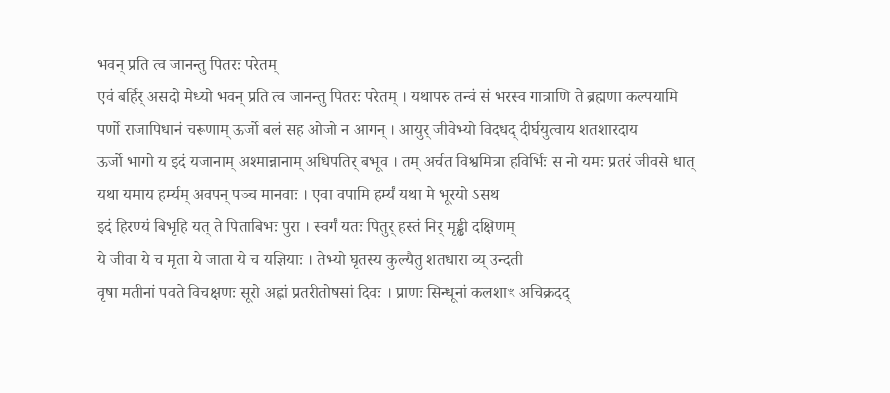भवन् प्रति त्व जानन्तु पितरः परेतम्
एवं बर्हिर् असदो मेध्यो भवन् प्रति त्व जानन्तु पितरः परेतम् । यथापरु तन्वं सं भरस्व गात्राणि ते ब्रह्मणा कल्पयामि
पर्णो राजापिधानं चरूणाम् ऊर्जो बलं सह ओजो न आगन् । आयुर् जीवेभ्यो विदधद् दीर्घयुत्वाय शतशारदाय
ऊर्जो भागो य इदं यजानाम् अश्मान्नानाम् अधिपतिर् बभूव । तम् अर्चत विश्वमित्रा हविर्भिः स नो यमः प्रतरं जीवसे धात्
यथा यमाय हर्म्यम् अवपन् पञ्च मानवाः । एवा वपामि हर्म्यं यथा मे भूरयो ऽसथ
इदं हिरण्यं बिभृहि यत् ते पिताबिभः पुरा । स्वर्गं यतः पितुर् हस्तं निर् मृड्ढी दक्षिणम्
ये जीवा ये च मृता ये जाता ये च यज्ञियाः । तेभ्यो घृतस्य कुल्यैतु शतधारा व्य् उन्दती
वृषा मतीनां पवते विचक्षणः सूरो अह्नां प्रतरीतोषसां दिवः । प्राणः सिन्धूनां कलशाꣳ अचिक्रदद्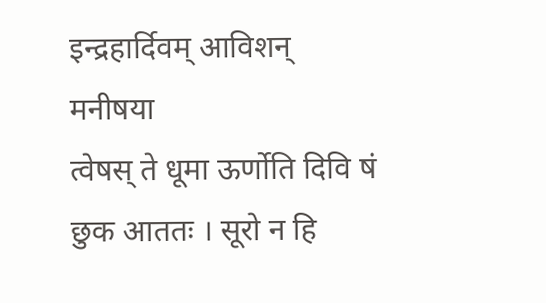इन्द्रहार्दिवम् आविशन् मनीषया
त्वेषस् ते धूमा ऊर्णोति दिवि षं छुक आततः । सूरो न हि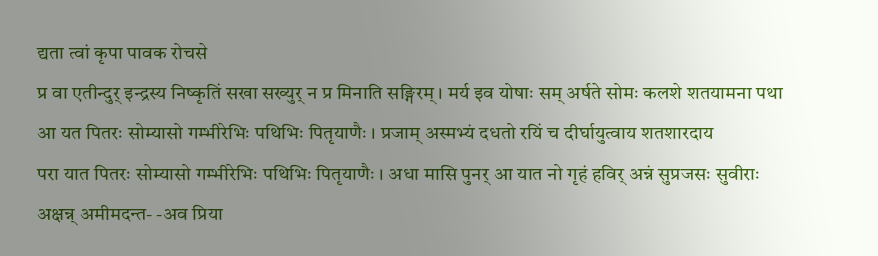द्यता त्वां कृपा पावक रोचसे
प्र वा एतीन्दुर् इन्द्रस्य निष्कृतिं सखा सख्युर् न प्र मिनाति सङ्गिरम् । मर्य इव योषाः सम् अर्षते सोमः कलशे शतयामना पथा
आ यत पितरः सोम्यासो गम्भीरेभिः पथिभिः पितृयाणैः । प्रजाम् अस्मभ्यं दधतो रयिं च दीर्घायुत्वाय शतशारदाय
परा यात पितरः सोम्यासो गम्भीरेभिः पथिभिः पितृयाणैः । अधा मासि पुनर् आ यात नो गृहं हविर् अन्नं सुप्रजसः सुवीराः
अक्षन्न् अमीमदन्त- -अव प्रिया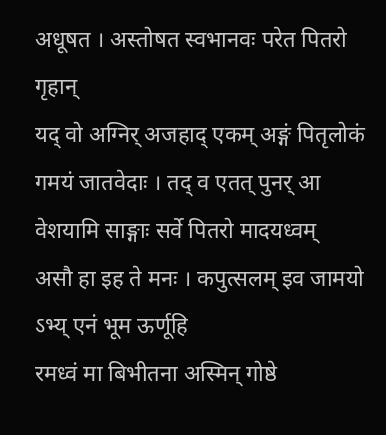अधूषत । अस्तोषत स्वभानवः परेत पितरो गृहान्
यद् वो अग्निर् अजहाद् एकम् अङ्गं पितृलोकं गमयं जातवेदाः । तद् व एतत् पुनर् आ वेशयामि साङ्गाः सर्वे पितरो मादयध्वम्
असौ हा इह ते मनः । कपुत्सलम् इव जामयो ऽभ्य् एनं भूम ऊर्णूहि
रमध्वं मा बिभीतना अस्मिन् गोष्ठे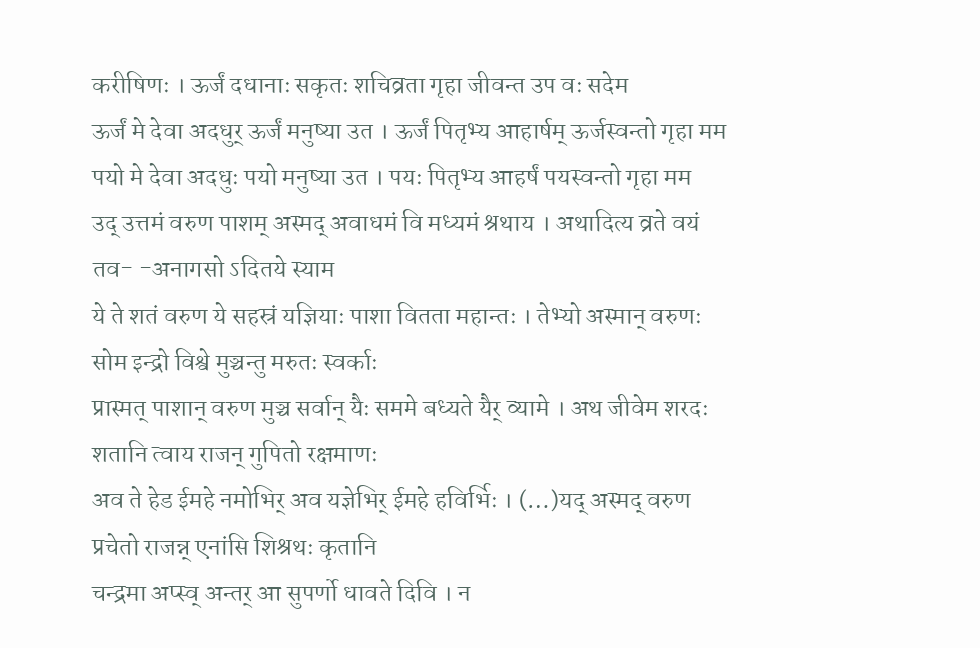करीषिणः । ऊर्जं दधानाः सकृतः शचिव्रता गृहा जीवन्त उप वः सदेम
ऊर्जं मे देवा अदधुर् ऊर्जं मनुष्या उत । ऊर्जं पितृभ्य आहार्षम् ऊर्जस्वन्तो गृहा मम
पयो मे देवा अदधुः पयो मनुष्या उत । पयः पितृभ्य आहर्षं पयस्वन्तो गृहा मम
उद् उत्तमं वरुण पाशम् अस्मद् अवाधमं वि मध्यमं श्रथाय । अथादित्य व्रते वयं तव- -अनागसो ऽदितये स्याम
ये ते शतं वरुण ये सहस्रं यज्ञियाः पाशा वितता महान्तः । तेभ्यो अस्मान् वरुणः सोम इन्द्रो विश्वे मुञ्चन्तु मरुतः स्वर्काः
प्रास्मत् पाशान् वरुण मुञ्च सर्वान् यैः सममे बध्यते यैर् व्यामे । अथ जीवेम शरदः शतानि त्वाय राजन् गुपितो रक्षमाणः
अव ते हेड ईमहे नमोभिर् अव यज्ञेभिर् ईमहे हविर्भिः । (…)यद् अस्मद् वरुण प्रचेतो राजन्न् एनांसि शिश्रथः कृतानि
चन्द्रमा अप्स्व् अन्तर् आ सुपर्णो धावते दिवि । न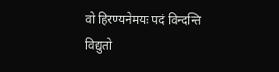वो हिरण्यनेमयः पदं विन्दन्ति विद्युतो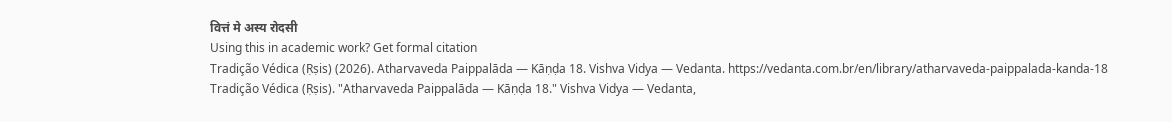वित्तं मे अस्य रोदसी
Using this in academic work? Get formal citation
Tradição Védica (Ṛṣis) (2026). Atharvaveda Paippalāda — Kāṇḍa 18. Vishva Vidya — Vedanta. https://vedanta.com.br/en/library/atharvaveda-paippalada-kanda-18
Tradição Védica (Ṛṣis). "Atharvaveda Paippalāda — Kāṇḍa 18." Vishva Vidya — Vedanta,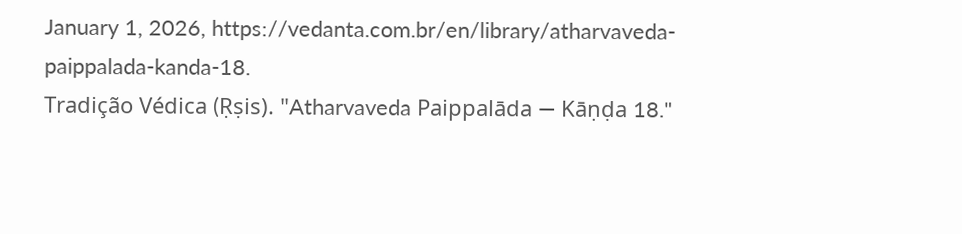January 1, 2026, https://vedanta.com.br/en/library/atharvaveda-paippalada-kanda-18.
Tradição Védica (Ṛṣis). "Atharvaveda Paippalāda — Kāṇḍa 18."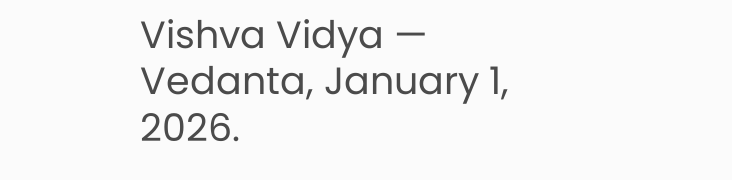Vishva Vidya — Vedanta, January 1, 2026.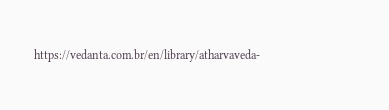https://vedanta.com.br/en/library/atharvaveda-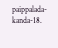paippalada-kanda-18.